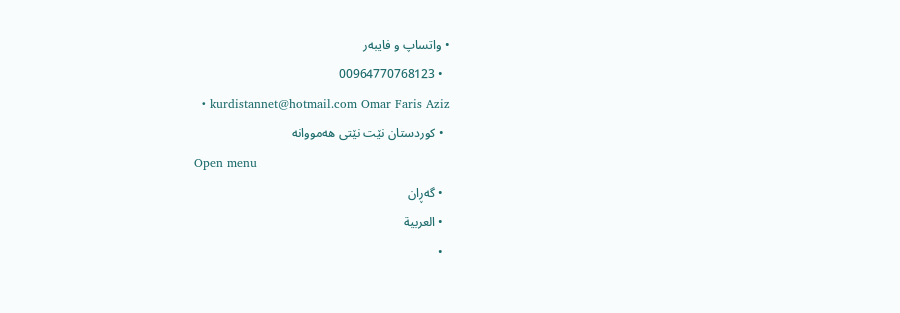• واتساپ و فایبەر
  • 00964770768123
  • kurdistannet@hotmail.com Omar Faris Aziz
  • کوردستان نێت نێتی هەمووانە
Open menu
  • گەڕان
  • العربیة
  •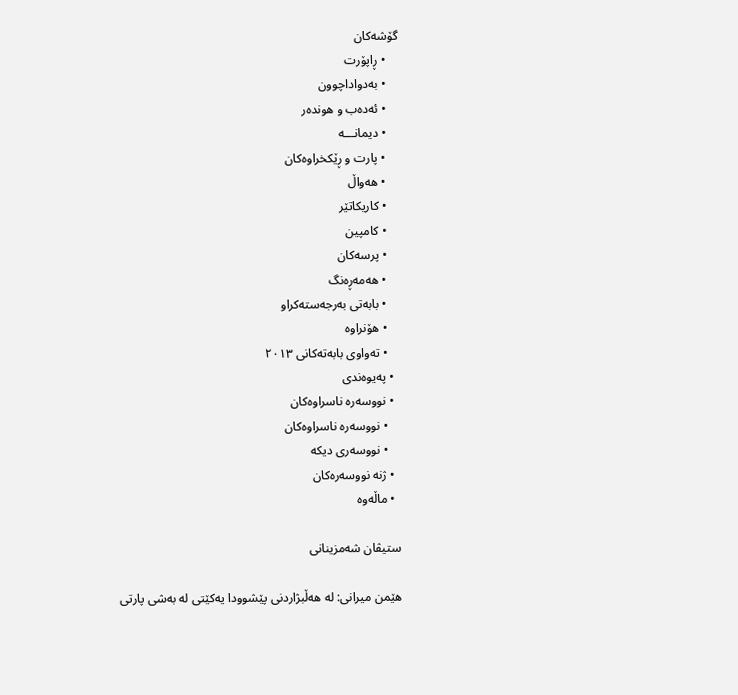گۆشه‌کان
    • ڕاپۆرت
    • به‌دواداچوون
    • ئه‌ده‌ب و هونده‌ر
    • دیمانـــه‌
    • پارت و ڕێکخراوه‌کان
    • هه‌واڵ
    • کاریکاتێر
    • کامپین
    • پرسه‌کان
    • هه‌مه‌ڕه‌نگ
    • بابه‌تی به‌رجه‌سته‌کراو
    • هۆنراوە
    • تەواوی بابەتەکانی ٢٠١٣
  • په‌یوه‌ندی
  • نووسه‌ره‌ ناسراوه‌کان
    • نووسه‌ره‌ ناسراوه‌کان
    • نووسه‌ری دیکه‌
  • ژنە نووسەرەکان
  • ماڵەوە

ستیڤان شه‌مزینانی

هێمن میرانی: له‌ هه‌ڵبژاردنی پێشوودا یه‌كێتی له‌ به‌شی پارتی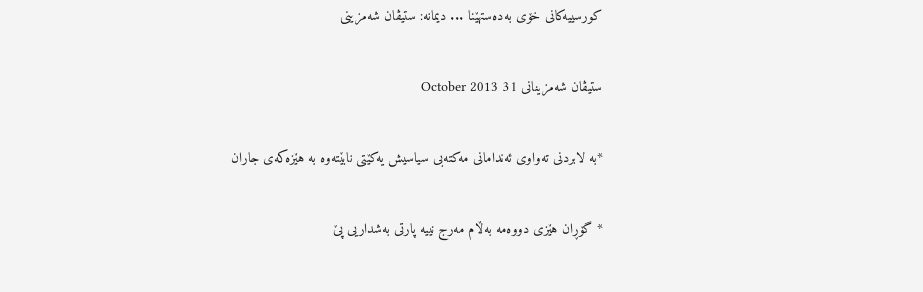كورسییه‌كانی خۆی به‌ده‌ستهێنا ... دیمانه‌: ستیڤان شه‌مزینی

ستیڤان شه‌مزینانی 31 October 2013

*به‌ لابردنی ته‌واوی ئه‌ندامانی مه‌كته‌بی سیاسیش یه‌كێتی نابێته‌وه‌ به‌ هێزه‌كه‌ی جاران

* گۆڕان هێزی دووه‌مه‌ به‌ڵام مه‌رج نییه‌ پارتی به‌شداریی پێ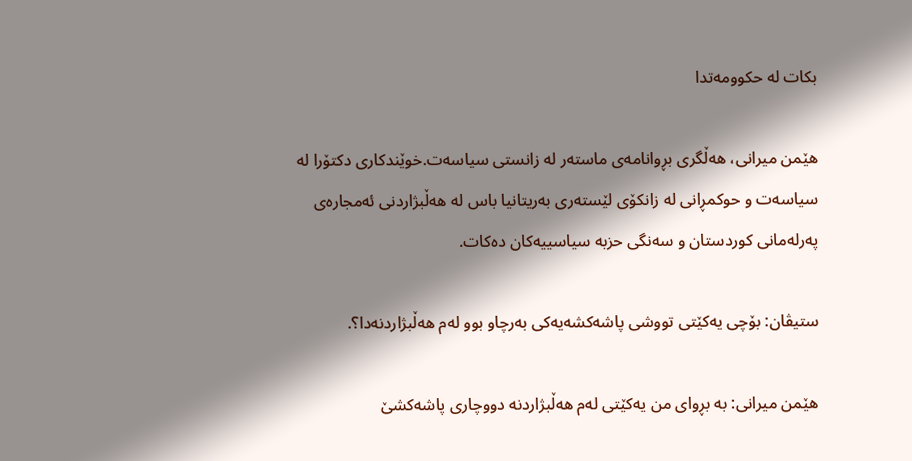بكات له‌ حكوومه‌تدا

هێمن میرانی، هه‌ڵگری بڕوانامه‌ی ماسته‌ر له‌ زانستی سیاسه‌ت.خوێندكاری دكتۆرا له‌ سیاسه‌ت و حوكمڕانی له‌ زانكۆی لێسته‌ری به‌ریتانیا باس له‌ هه‌ڵبژاردنی ئه‌مجاره‌ی په‌رله‌مانی كوردستان و سه‌نگی حزبه‌ سیاسییه‌كان ده‌كات.

ستیڤان: بۆچی یه‌كێتی تووشی پاشه‌كشه‌یه‌كی به‌رچاو بوو له‌م هه‌ڵبژاردنه‌دا؟.

هێمن میرانی: به‌ بڕوای من یه‌كێتی له‌م هه‌ڵبژاردنه‌ دووچاری پاشه‌كشێ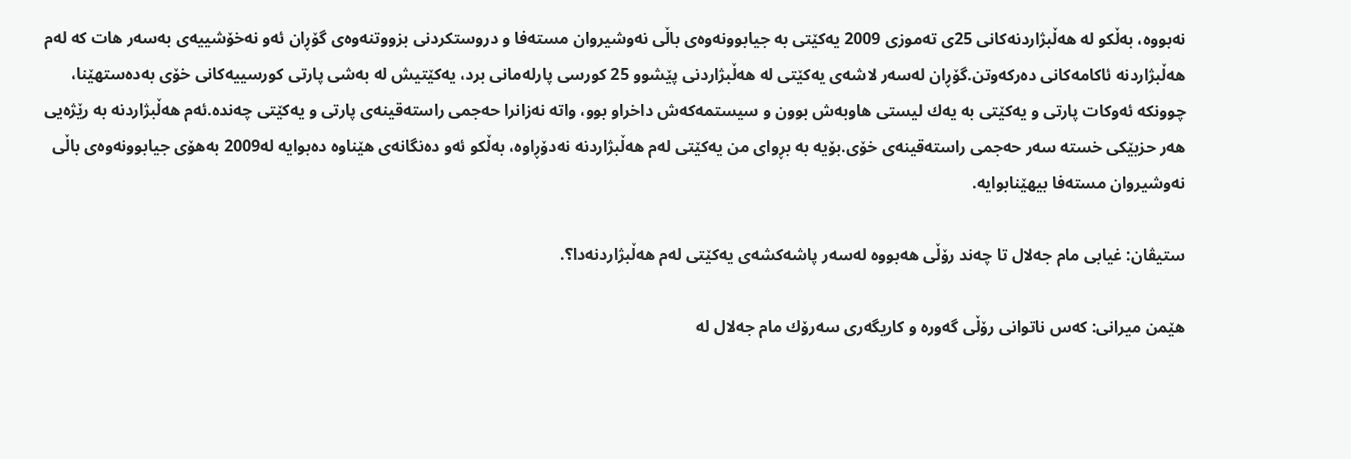نه‌بووه‌، به‌ڵكو له‌ هه‌ڵبژاردنه‌كانی 25ی ته‌موزی 2009 یه‌كێتی به‌ جیابوونه‌وه‌ی باڵی نه‌وشیروان مسته‌فا و دروستكردنی بزووتنه‌وه‌ی گۆڕان ئه‌و نه‌خۆشییه‌ی به‌سه‌ر هات كه‌ له‌م هه‌ڵبژاردنه‌ ئاكامه‌كانی ده‌ركه‌وتن.گۆڕان له‌سه‌ر لاشه‌ی یه‌كێتی له‌ هه‌ڵبژاردنی پێشوو 25 كورسی پارله‌مانی برد، یه‌كێتیش له‌ به‌شی پارتی كورسییه‌كانی خۆی به‌ده‌ستهێنا، چوونكه‌ ئه‌وكات پارتی و یه‌كێتی به‌ یه‌ك لیستی هاوبه‌ش بوون و سیستمه‌كه‌ش داخراو بوو، واته‌ نه‌زانرا حه‌جمی راسته‌قینه‌ی پارتی و یه‌كێتی چه‌نده‌.ئه‌م هه‌ڵبژاردنه‌ به‌ رێژه‌یی هه‌ر حزبێكی خسته‌ سه‌ر حه‌جمی راسته‌قینه‌ی خۆی.بۆیه‌ به‌ بڕوای من یه‌كێتی له‌م هه‌ڵبژاردنه‌ نه‌دۆڕاوه‌، به‌ڵكو ئه‌و ده‌نگانه‌ی هێناوه‌ ده‌بوایه‌ له‌2009 به‌هۆی جیابوونه‌وه‌ی باڵی نه‌وشیروان مسته‌فا بیهێنابوایه‌.

ستیڤان: غیابی مام جه‌لال تا چه‌ند رۆڵی هه‌بووه‌ له‌سه‌ر پاشه‌كشه‌ی یه‌كێتی له‌م هه‌ڵبژاردنه‌دا؟.

هێمن میرانی: كه‌س ناتوانی رۆڵی گه‌وره‌ و كاریگه‌ری سه‌رۆك مام جه‌لال له‌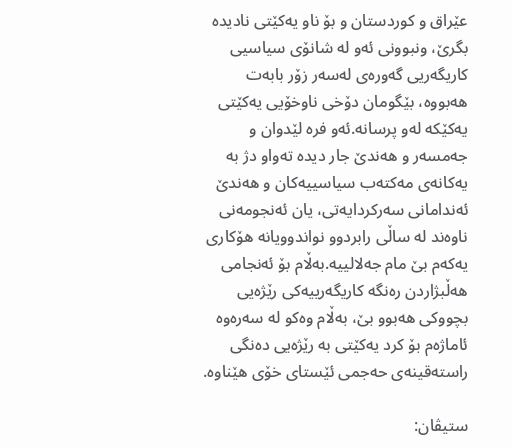عێراق و كوردستان و بۆ ناو یه‌كێتی نادیده‌ بگرێ، ونبوونی ئه‌و له‌ شانۆی سیاسیی كاریگه‌ریی گه‌وره‌ی له‌سه‌ر زۆر بابه‌ت هه‌بووه‌، بێگومان دۆخی ناوخۆیی یه‌كێتی یه‌كێكه‌ له‌و پرسانه‌.ئه‌و فره‌ لێدوان و جه‌مسه‌ر و هه‌ندێ جار دیده‌ ته‌واو دژ به‌ یه‌كانه‌ی مه‌كته‌ب سیاسییه‌كان و هه‌ندێ ئه‌ندامانی سه‌ركردایه‌تی، یان ئه‌نجومه‌نی ناوه‌ند له‌ ساڵی رابردوو نواندوویانه‌ هۆكاری یه‌كه‌م بێ مام جه‌لالییه‌.به‌ڵام بۆ ئه‌نجامی هه‌ڵبژاردن ره‌نگه‌ كاریگه‌رییه‌كی رێژه‌یی بچووكی هه‌بوو بێ، به‌ڵام وه‌كو له‌ سه‌ره‌وه‌ ئاماژه‌م بۆ كرد یه‌كێتی به‌ رێژه‌یی ده‌نگی راسته‌قینه‌ی حه‌جمی ئێستای خۆی هێناوه‌.

ستیڤان: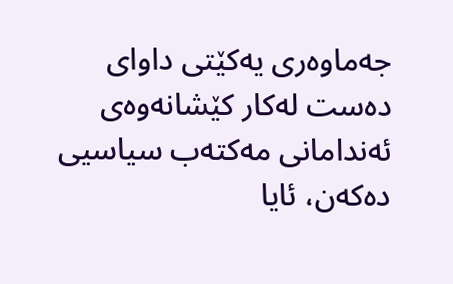جه‌ماوه‌ری یه‌كێتی داوای ده‌ست له‌كار كێشانه‌وه‌ی ئه‌ندامانی مه‌كته‌ب سیاسیی ده‌كه‌ن، ئایا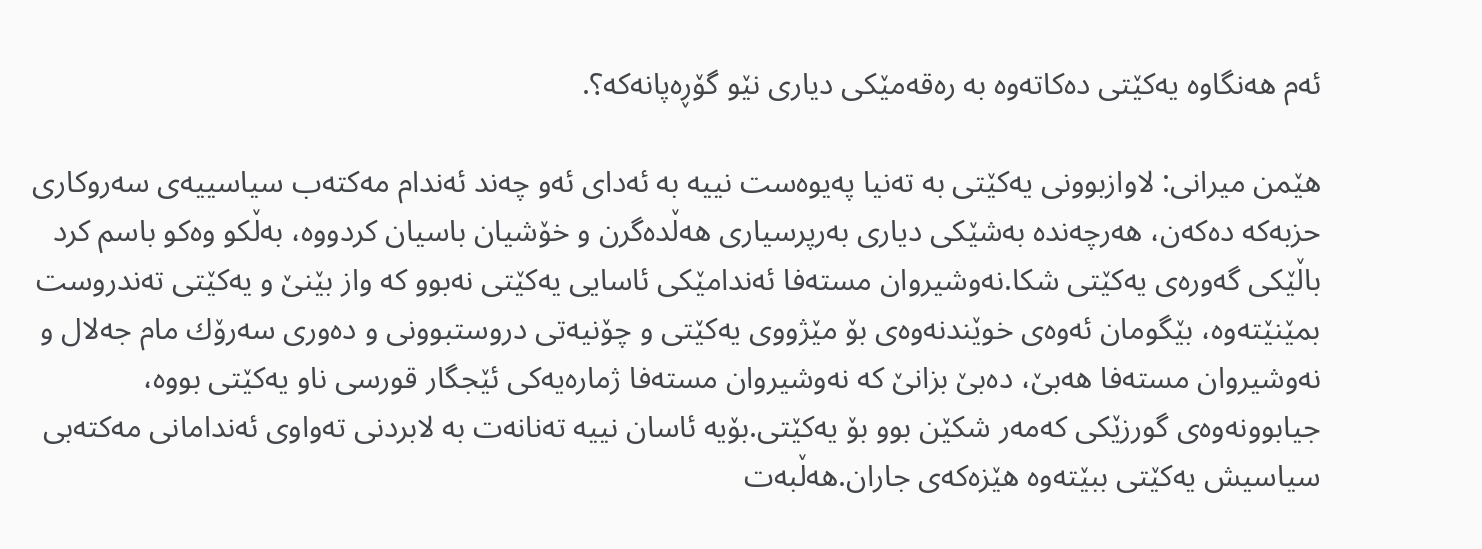ئه‌م هه‌نگاوه‌ یه‌كێتی ده‌كاته‌وه‌ به‌ ره‌قه‌مێكی دیاری نێو گۆڕه‌پانه‌كه‌؟.

هێمن میرانی: لاوازبوونی یه‌كێتی به‌ ته‌نیا په‌یوه‌ست نییه‌ به‌ ئه‌دای ئه‌و چه‌ند ئه‌ندام مه‌كته‌ب سیاسییه‌ی سه‌روكاری حزبه‌كه‌ ده‌كه‌ن، هه‌رچه‌نده‌ به‌شێكی دیاری به‌رپرسیاری هه‌ڵده‌گرن و خۆشیان باسیان كردووه‌، به‌ڵكو وه‌كو باسم كرد باڵێكی گه‌وره‌ی یه‌كێتی شكا.نه‌وشیروان مسته‌فا ئه‌ندامێكی ئاسایی یه‌كێتی نه‌بوو كه‌ واز بێنێ و یه‌كێتی ته‌ندروست بمێنێته‌وه‌، بێگومان ئه‌وه‌ی خوێندنه‌وه‌ی بۆ مێژووی یه‌كێتی و چۆنیه‌تی دروستبوونی و ده‌وری سه‌رۆك مام جه‌لال و نه‌وشیروان مسته‌فا هه‌بێ، ده‌بێ بزانێ كه‌ نه‌وشیروان مسته‌فا ژماره‌یه‌كی ئێجگار قورسی ناو یه‌كێتی بووه‌، جیابوونه‌وه‌ی گورزێكی كه‌مه‌ر شكێن بوو بۆ یه‌كێتی.بۆیه‌ ئاسان نییه‌ ته‌نانه‌ت به‌ لابردنی ته‌واوی ئه‌ندامانی مه‌كته‌بی سیاسیش یه‌كێتی ببێته‌وه‌ هێزه‌كه‌ی جاران.هه‌ڵبه‌ت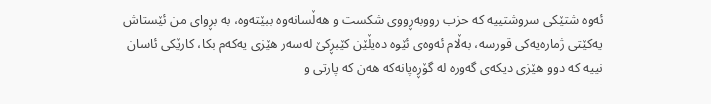ئه‌وه‌ شتێكی سروشتییه‌ كه‌ حزب رووبه‌ڕووی شكست و هه‌ڵسانه‌وه‌ ببێته‌وه‌، به‌ بڕوای من ئێستاش یه‌كێتی ژماره‌یه‌كی قورسه‌، به‌ڵام ئه‌وه‌ی ئێوه‌ ده‌یڵێن كێبڕكێ له‌سه‌ر هێزی یه‌كه‌م بكا، كارێكی ئاسان نییه‌ كه‌ دوو هێزی دیكه‌ی گه‌وره‌ له‌ گۆڕه‌پانه‌كه‌ هه‌ن كه‌ پارتی و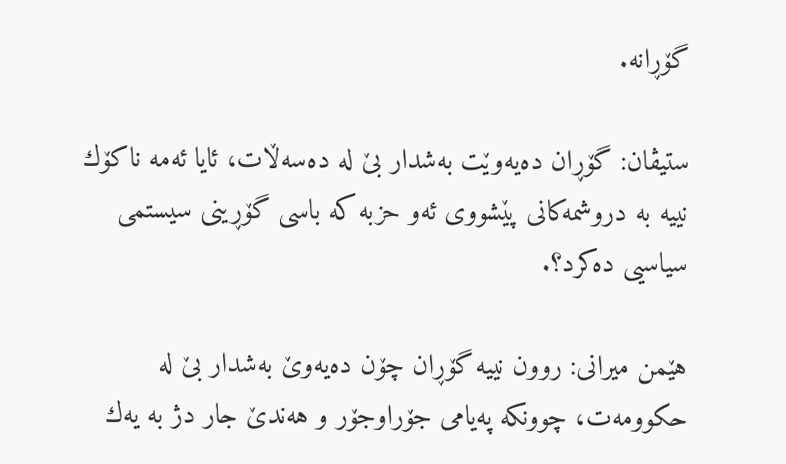گۆڕانه‌.

ستیڤان: گۆڕان ده‌یه‌وێت به‌شدار بێ له‌ ده‌سه‌ڵات، ئایا ئه‌مه‌ ناكۆك نییه‌ به‌ دروشمه‌كانی پێشووی ئه‌و حزبه‌ كه‌ باسی گۆڕینی سیستمی سیاسیی ده‌كرد؟.

هێمن میرانی: روون نییه‌ گۆڕان چۆن ده‌یه‌وێ به‌شدار بێ له‌ حكوومه‌ت، چوونكه‌ په‌یامی جۆراوجۆر و هه‌ندێ جار دژ به‌ یه‌ك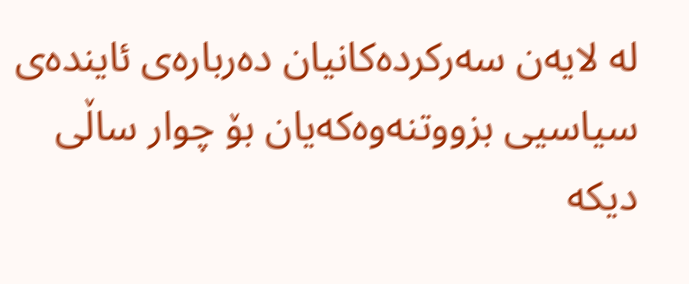له‌ لایه‌ن سه‌ركرده‌كانیان ده‌رباره‌ی ئاینده‌ی سیاسیی بزووتنه‌وه‌كه‌یان بۆ چوار ساڵی دیكه‌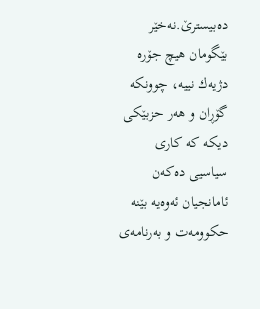ده‌بیسترێ.نه‌خێر بێگومان هیچ جۆره‌ دژیه‌ك نییه‌، چوونكه‌ گۆڕان و هه‌ر حزبێكی دیكه‌ كه‌ كاری سیاسیی ده‌كه‌ن ئامانجیان ئه‌وه‌یه‌ بێنه‌ حكوومه‌ت و به‌رنامه‌ی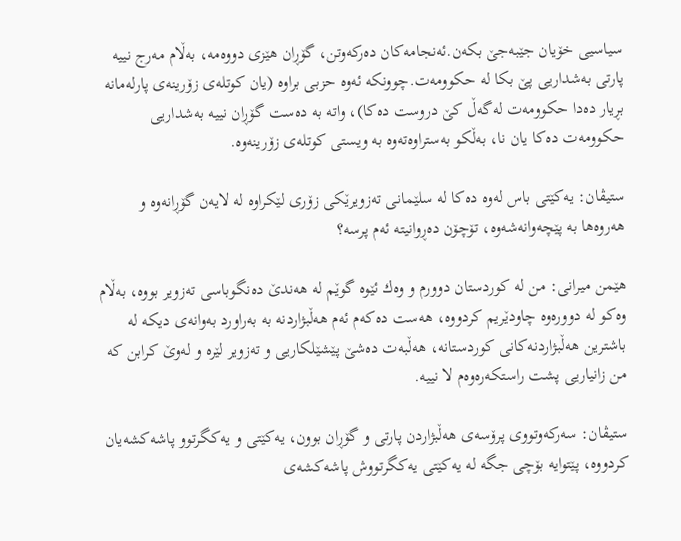سیاسیی خۆیان جێبه‌جێ بكه‌ن.ئه‌نجامه‌كان ده‌ركه‌وتن، گۆڕان هێزی دووه‌مه‌، به‌ڵام مه‌رج نییه‌ پارتی به‌شداریی پێ بكا له‌ حكوومه‌ت.چوونكه‌ ئه‌وه‌ حزبی براوه‌ (یان كوتله‌ی زۆرینه‌ی پارله‌مانه‌ بڕیار ده‌دا حكوومه‌ت له‌گه‌ڵ كێ دروست ده‌كا)، واته‌ به‌ ده‌ست گۆڕان نییه‌ به‌شداریی حكوومه‌ت ده‌كا یان نا، به‌ڵكو به‌ستراوه‌ته‌وه‌ به‌ ویستی كوتله‌ی زۆرینه‌وه‌.

ستیڤان: یه‌كێتی باس له‌وه‌ ده‌كا له‌ سلێمانی ته‌زویرێكی زۆری لێكراوه‌ له‌ لایه‌ن گۆڕانه‌وه‌ و هه‌روه‌ها به‌ پێچه‌وانه‌شه‌وه‌، تۆچۆن ده‌ڕوانیته‌ ئه‌م پرسه‌؟

هێمن میرانی: من له‌ كوردستان دوورم و وه‌ك ئێوه‌ گوێم له‌ هه‌ندێ ده‌نگوباسی ته‌زویر بووه‌، به‌ڵام وه‌كو له‌ دووره‌وه‌ چاودێریم كردووه‌، هه‌ست ده‌كه‌م ئه‌م هه‌ڵبژاردنه‌ به‌ به‌راورد به‌وانه‌ی دیكه‌ له‌ باشترین هه‌ڵبژاردنه‌كانی كوردستانه‌، هه‌ڵبه‌ت ده‌شێ پێشێلكاریی و ته‌زویر لێره‌ و له‌وێ كرابن كه‌ من زانیاریی پشت راستكه‌ره‌وه‌م لا نییه‌.

ستیڤان: سه‌ركه‌وتووی پرۆسه‌ی هه‌ڵبژاردن پارتی و گۆڕان بوون، یه‌كێتی و یه‌كگرتوو پاشه‌كشه‌یان كردووه‌، پێتوایه‌ بۆچی جگه‌ له‌ یه‌كێتی یه‌كگرتووش پاشه‌كشه‌ی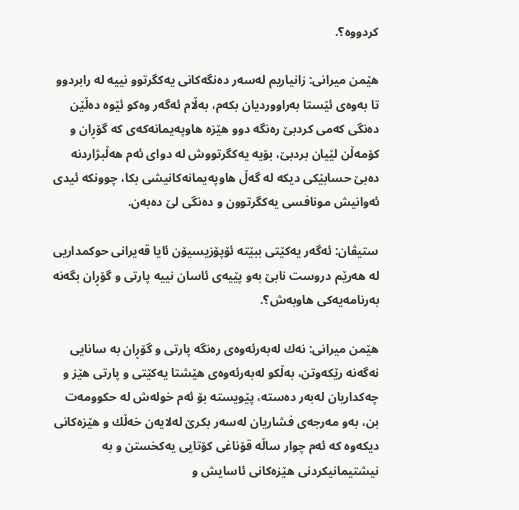كردووه‌؟.

هێمن میرانی: زانیاریم له‌سه‌ر ده‌نگه‌كانی یه‌كگرتوو نییه‌ له‌ رابردوو تا به‌وه‌ی ئێستا به‌راووردیان بكه‌م، به‌ڵام ئه‌گه‌ر وه‌كو ئێوه‌ ده‌ڵێن ده‌نگی كه‌می كردبێ ره‌نگه‌ دوو هێزه‌ هاوپه‌یمانه‌كه‌ی كه‌ گۆڕان و كۆمه‌ڵن لێیان بردبێ، بۆیه‌ یه‌كگرتووش له‌ دوای ئه‌م هه‌ڵبژاردنه‌ ده‌بێ حسابێكی دیكه‌ له‌ گه‌ڵ هاوپه‌یمانه‌كانیشی بكا، چوونكه‌ ئیدی ئه‌وانیش مونافسی یه‌كگرتوون و ده‌نگی لێ ده‌به‌ن.

ستیڤان: ئه‌گه‌ر یه‌كێتی ببێته‌ ئۆپۆزیسیۆن ئایا قه‌یرانی حوكمداریی له‌ هه‌رێم دروست نابێ به‌و پێیه‌ی ئاسان نییه‌ پارتی و گۆڕان بگه‌نه‌ به‌رنامه‌یه‌كی هاوبه‌ش؟.

هێمن میرانی: نه‌ك له‌به‌رئه‌وه‌ی ره‌نگه‌ پارتی و گۆڕان به‌ سانایی نه‌گه‌نه‌ رێكه‌وتن، به‌ڵكو له‌به‌رئه‌وه‌ی هێشتا یه‌كێتی و پارتی هێز و چه‌كداریان له‌به‌ر ده‌سته‌، پێویسته‌ بۆ ئه‌م خوله‌ش له‌ حكوومه‌ت بن، به‌و مه‌رجه‌ی فشاریان له‌سه‌ر بكرێ له‌لایه‌ن خه‌ڵك و هێزه‌كانی دیكه‌وه‌ كه‌ ئه‌م چوار ساڵه‌ قۆناغی كۆتایی یه‌كخستن و به‌ نیشتیمانیكردنی هێزه‌كانی ئاسایش و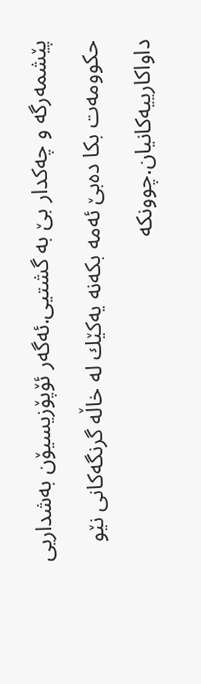پێشمه‌رگه‌ و چه‌كدار بێ به‌ گشتیی.ئه‌گه‌ر ئۆپۆزیسیۆن به‌شداریی حكوومه‌ت بكا ده‌بێ ئه‌مه‌ بكه‌نه‌ یه‌كێك له‌ خاڵه‌ گرنگه‌كانی نێو داواكارییه‌كانیان.چوونكه‌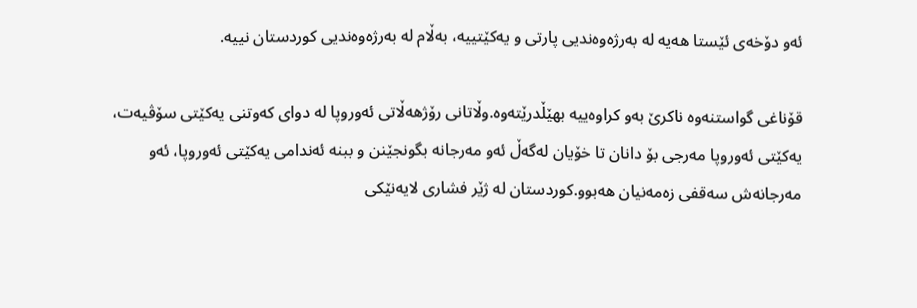ئه‌و دۆخه‌ی ئێستا هه‌یه‌ له‌ به‌رژه‌وه‌ندیی پارتی و یه‌كێتییه‌، به‌ڵام له‌ به‌رژه‌وه‌ندیی كوردستان نییه‌.

قۆناغی گواستنه‌وه‌ ناكرێ به‌و كراوه‌ییه‌ بهێڵدرێته‌وه‌.وڵاتانی رۆژهه‌ڵاتی ئه‌وروپا له‌ دوای كه‌وتنی یه‌كێتی سۆڤیه‌ت، یه‌كێتی ئه‌وروپا مه‌رجی بۆ دانان تا خۆیان له‌گه‌ڵ ئه‌و مه‌رجانه‌ بگونجێنن و ببنه‌ ئه‌ندامی یه‌كێتی ئه‌وروپا، ئه‌و مه‌رجانه‌ش سه‌قفی زه‌مه‌نیان هه‌بوو.كوردستان له‌ ژێر فشاری لایه‌نێكی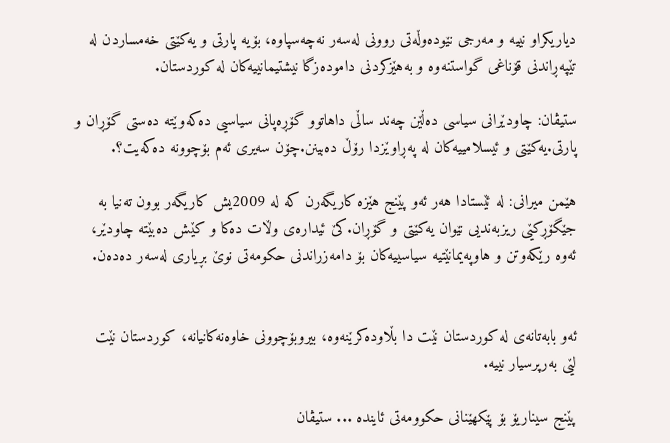دیاریكراو نییه‌ و مه‌رجی نێوده‌وڵه‌تی روونی له‌سه‌ر نه‌چه‌سپاوه‌، بۆیه‌ پارتی و یه‌كێتی خه‌مساردن له‌ تێپه‌ڕاندنی قۆناغی گواستنه‌وه‌ و به‌هێزكردنی داموده‌زگا نیشتیمانییه‌كان له‌ كوردستان.

ستیڤان: چاودێرانی سیاسی ده‌ڵێن چه‌ند ساڵی داهاتوو گۆڕه‌پانی سیاسیی ده‌كه‌وێته‌ ده‌ستی گۆڕان و پارتی.یه‌كێتی و ئیسلامییه‌كان له‌ په‌ڕاوێزدا رۆڵ ده‌بینن.چۆن سه‌یری ئه‌م بۆچوونه‌ ده‌كه‌یت؟.

هێمن میرانی: له‌ ئێستادا هه‌ر ئه‌و پێنج هێزه‌ كاریگه‌رن كه‌ له‌ 2009یش كاریگه‌ر بوون ته‌نیا به‌ جێگۆڕكێی ریزبه‌ندیی نێوان یه‌كێتی و گۆڕان.كێ ئیداره‌ی وڵات ده‌كا و كێش ده‌بێته‌ چاودێر، ئه‌وه‌ رێكه‌وتن و هاوپه‌یمانێتیه‌ سیاسییه‌كان بۆ دامه‌زراندنی حكومه‌تی نوێ بڕیاری له‌سه‌ر ده‌ده‌ن.


ئه‌و بابه‌تانه‌ی له‌ کوردستان نێت دا بڵاوده‌کرێنه‌وه‌، بیروبۆچوونی خاوه‌نه‌کانیانه‌، کوردستان نێت لێی به‌رپرسیار نییه‌.

پێنج سیناریۆ بۆ پێكهێنانی حكوومه‌تی ئاینده‌ ... ستیڤان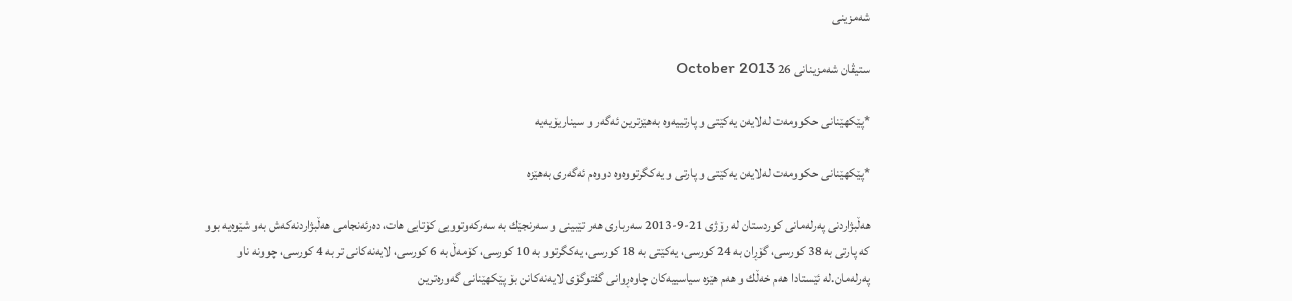شه‌مزینی

ستیڤان شه‌مزینانی 26 October 2013

*پێكهێنانی حكوومه‌ت له‌لایه‌ن یه‌كێتی و پارتییه‌وه‌ به‌هێزترین ئه‌گه‌ر و سیناریۆیه‌یه‌

*پێكهێنانی حكوومه‌ت له‌لایه‌ن یه‌كێتی و پارتی و یه‌كگرتووه‌وه‌ دووه‌م ئه‌گه‌ری به‌هێزه‌

هه‌ڵبژاردنی په‌رله‌مانی كوردستان له‌ رۆژی 21-9-2013 سه‌رباری هه‌ر تێبینی و سه‌رنجێك به‌ سه‌ركه‌وتوویی كۆتایی هات، ده‌رئه‌نجامی هه‌ڵبژاردنه‌كه‌ش به‌و شێوه‌یه‌ بوو كه‌ پارتی به‌ 38 كورسی، گۆڕان به‌ 24 كورسی، یه‌كێتی به‌ 18 كورسی، یه‌كگرتوو به‌ 10 كورسی، كۆمه‌ڵ به‌ 6 كورسی، لایه‌نه‌كانی تر به‌ 4 كورسی، چوونه‌ ناو په‌رله‌مان.له‌ ئێستادا هه‌م خه‌ڵك و هه‌م هێزه‌ سیاسییه‌كان چاوه‌ڕوانی گفتوگۆی لایه‌نه‌كانن بۆ پێكهێنانی گه‌وره‌ترین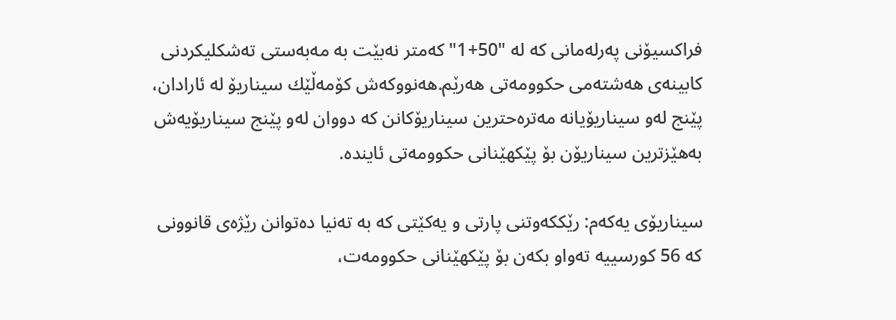فراكسیۆنی په‌رله‌مانی كه‌ له‌ "50+1" كه‌متر نه‌بێت به‌ مه‌به‌ستی ته‌شكلیكردنی كابینه‌ی هه‌شته‌می حكوومه‌تی هه‌رێم.هه‌نووكه‌ش كۆمه‌ڵێك سیناریۆ له‌ ئارادان، پێنج له‌و سیناریۆیانه‌ مه‌تره‌حترین سیناریۆكانن كه‌ دووان له‌و پێنج سیناریۆیه‌ش به‌هێزترین سیناریۆن بۆ پێكهێنانی حكوومه‌تی ئاینده‌.

سیناریۆی یه‌كه‌م: رێككه‌وتنی پارتی و یه‌كێتی كه‌ به‌ ته‌نیا ده‌توانن رێژه‌ی قانوونی كه‌ 56 كورسییه‌ ته‌واو بكه‌ن بۆ پێكهێنانی حكوومه‌ت،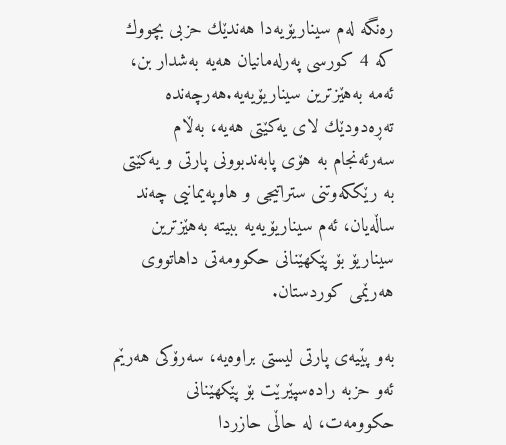ره‌نگه‌ له‌م سیناریۆیه‌دا هه‌ندێك حزبی بچووك كه‌ 4 كورسی په‌رله‌مانیان هه‌یه‌ به‌شدار بن، ئه‌مه‌ به‌هێزترین سیناریۆیه‌یه‌.هه‌رچه‌نده‌ ته‌ڕه‌دودێك لای یه‌كێتی هه‌یه‌، به‌ڵام سه‌رئه‌نجام به‌ هۆی پابه‌ندبوونی پارتی و یه‌كێتی به‌ رێككه‌وتنی ستراتیجی و هاوپه‌یمانیی چه‌ند ساڵه‌یان، ئه‌م سیناریۆیه‌یه‌ ببیته‌ به‌هێزترین سیناریۆ بۆ پێكهێنانی حكوومه‌تی داهاتووی هه‌رێمی كوردستان.

به‌و پێیه‌ی پارتی لیستی براوه‌یه‌، سه‌رۆكی هه‌رێم ئه‌و حزبه‌ راده‌سپێرێت بۆ پێكهێنانی حكوومه‌ت، له‌ حاڵی حازردا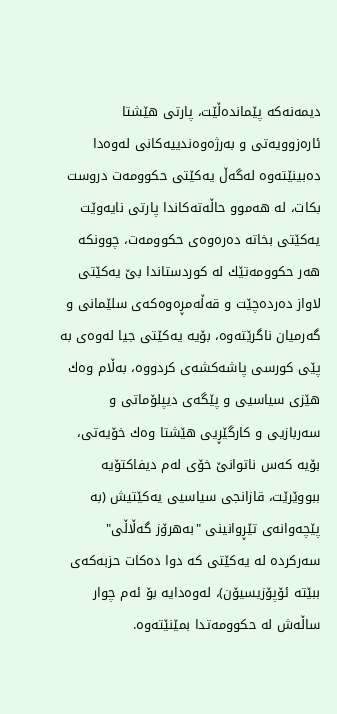دیمه‌نه‌كه‌ پێمانده‌ڵێت، پارتی هێشتا ئاره‌زوویه‌تی و به‌رژه‌وه‌ندییه‌كانی له‌وه‌دا ده‌بینێته‌وه‌ له‌گه‌ڵ یه‌كێتی حكوومه‌ت دروست بكات، له‌ هه‌موو حاڵه‌ته‌كاندا پارتی نایه‌وێت یه‌كێتی بخاته‌ ده‌ره‌وه‌ی حكوومه‌ت، چوونكه‌ هه‌ر حكوومه‌تێك له‌ كوردستاندا بێ یه‌كێتی لاواز ده‌رده‌چێت و قه‌ڵه‌مڕه‌وه‌كه‌ی سلێمانی و گه‌رمیان ناگرێته‌وه‌، بۆیه‌ یه‌كێتی جیا له‌وه‌ی به‌ پێی كورسی پاشه‌كشه‌ی كردووه‌، به‌ڵام وه‌ك هێزی سیاسیی و پێگه‌ی دیپلۆماتی و سه‌ربازیی و كارگێڕیی هێشتا وه‌ك خۆیه‌تی، بۆیه‌ كه‌س ناتوانێ خۆی له‌م دیفاكتۆیه‌ ببووێرێت، قازانجی سیاسیی یه‌كێتیش (به‌ پێچه‌وانه‌ی تێڕوانینی "به‌هرۆز گه‌ڵاڵی" سه‌ركرده‌ له‌ یه‌كێتی كه‌ دوا ده‌كات حزبه‌كه‌ی ببێته‌ ئۆپۆزیسیۆن)، له‌وه‌دایه‌ بۆ ئه‌م چوار ساڵه‌ش له‌ حكوومه‌تدا بمێنێته‌وه‌.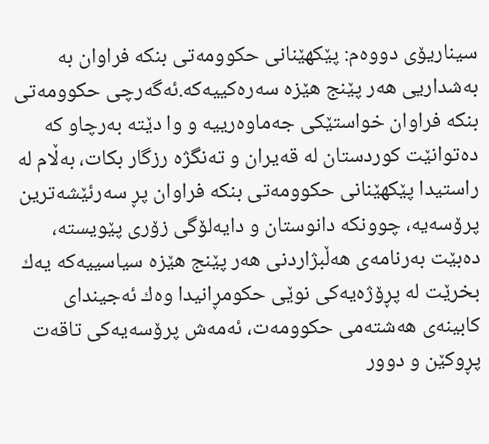سیناریۆی دووه‌م: پێكهێنانی حكوومه‌تی بنكه‌ فراوان به‌ به‌شداریی هه‌ر پێنج هێزه‌ سه‌ره‌كییه‌كه‌.ئه‌گه‌رچی حكوومه‌تی بنكه‌ فراوان خواستێكی جه‌ماوه‌رییه‌ و وا دێته‌ به‌رچاو كه‌ ده‌توانێت كوردستان له‌ قه‌یران و ته‌نگژه‌ رزگار بكات، به‌ڵام له‌ راستیدا پێكهێنانی حكوومه‌تی بنكه‌ فراوان پڕ سه‌رئێشه‌ترین پرۆسه‌یه‌، چوونكه‌ دانوستان و دایه‌لۆگی زۆری پێویسته‌، ده‌بێت به‌رنامه‌ی هه‌ڵبژاردنی هه‌ر پێنج هێزه‌ سیاسییه‌كه‌ یه‌ك بخرێت له‌ پڕۆژه‌یه‌كی نوێی حكومڕانیدا وه‌ك ئه‌جیندای كابینه‌ی هه‌شته‌می حكوومه‌ت، ئه‌مه‌ش پرۆسه‌یه‌كی تاقه‌ت پڕوكێن و دوور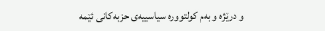و درێژه‌ و به‌م كولتووره‌ سیاسییه‌ی حزبه‌كانی ئێمه‌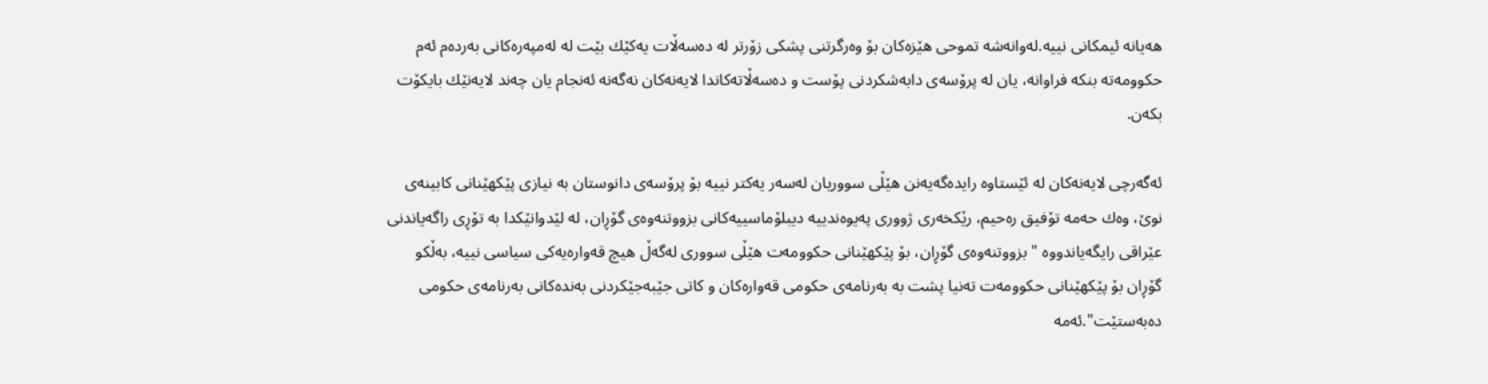هه‌یانه‌ ئیمكانی نییه‌.له‌وانه‌شه‌ تموحی هێزه‌كان بۆ وه‌رگرتنی پشكی زۆرتر له‌ ده‌سه‌ڵات یه‌كێك بێت له‌ له‌مپه‌ره‌كانی به‌رده‌م ئه‌م حكوومه‌ته‌ بنكه‌ فراوانه‌، یان له‌ پرۆسه‌ی دابه‌شكردنی پۆست و ده‌سه‌ڵاته‌كاندا لایه‌نه‌كان نه‌گه‌نه‌ ئه‌نجام یان چه‌ند لایه‌نێك بایكۆت بكه‌ن.

ئه‌گه‌رچی لایه‌نه‌كان له‌ ئێستاوه‌ رایده‌گه‌یه‌نن هێڵی سووریان له‌سه‌ر یه‌كتر نییه‌ بۆ پرۆسه‌ی دانوستان به‌ نیازی پێكهێنانی كابینه‌ی نوێ، وه‌ك حه‌مه‌ تۆفیق ره‌حیم، رێكخه‌ری‌ ژووری‌ په‌یوه‌ندییه‌ دیبلۆماسییه‌كانی‌ بزووتنه‌وه‌ی‌ گۆڕان، له‌ لێدوانێكدا به‌ تۆڕی‌ راگه‌یاندنی‌ عێراقی‌ رایگه‌یاندووه‌ "بزووتنه‌وه‌ی‌ گۆڕان، بۆ پێكهێنانی‌ حكوومه‌ت هێڵی‌ سووری‌ له‌گه‌ڵ هیچ قه‌واره‌یه‌كی‌ سیاسی‌ نییه‌، به‌ڵكو گۆڕان بۆ پێكهێنانی‌ حكوومه‌ت ته‌نیا پشت به‌ به‌رنامه‌ی‌ حكومی‌ قه‌واره‌كان و كاتی‌ جێبه‌جێكردنی‌ به‌نده‌كانی‌ به‌رنامه‌ی‌ حكومی‌ ده‌به‌ستێت".ئه‌مه‌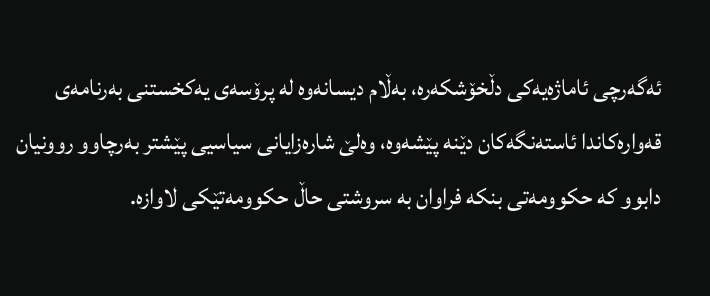ئه‌گه‌رچی ئاماژه‌یه‌كی دڵخۆشكه‌ره‌، به‌ڵام دیسانه‌وه‌ له‌ پرۆسه‌ی یه‌كخستنی به‌رنامه‌ی قه‌واره‌كاندا ئاسته‌نگه‌كان دێنه‌ پێشه‌وه‌، وه‌لێ شاره‌زایانی سیاسیی پێشتر به‌رچاوو روونیان دابوو كه‌ حكوومه‌تی بنكه‌ فراوان به‌ سروشتی حاڵ حكوومه‌تێكی لاوازه‌.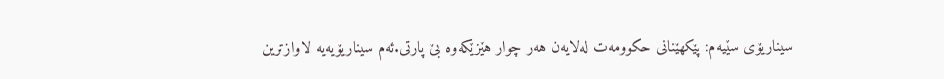سیناریۆی سێیه‌م: پێكهێنانی حكوومه‌ت له‌لایه‌ن هه‌ر چوار هێزێكه‌وه‌ بێ پارتی.ئه‌م سیناریۆیه‌یه‌ لاوازترین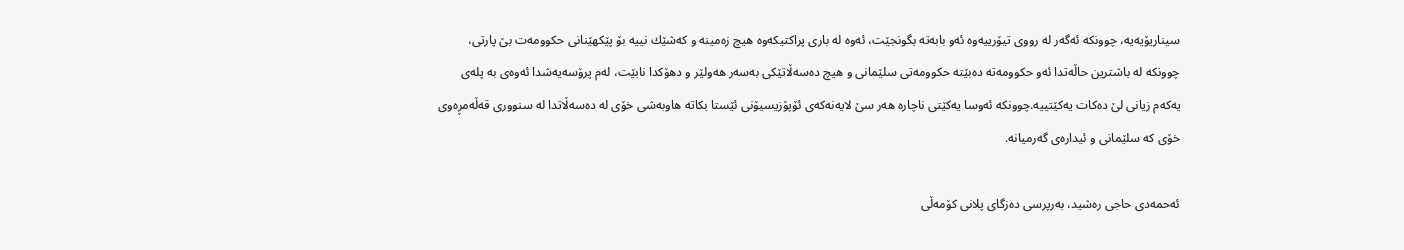سیناریۆیه‌یه‌، چوونكه‌ ئه‌گه‌ر له‌ رووی تیۆرییه‌وه‌ ئه‌و بابه‌ته‌ بگونجێت، ئه‌وه‌ له‌ باری پراكتیكه‌وه‌ هیچ زه‌مینه‌ و كه‌شێك نییه‌ بۆ پێكهێنانی حكوومه‌ت بێ پارتی، چوونكه‌ له‌ باشترین حاڵه‌تدا ئه‌و حكوومه‌ته‌ ده‌بێته‌ حكوومه‌تی سلێمانی و هیچ ده‌سه‌ڵاتێكی به‌سه‌ر هه‌ولێر و دهۆكدا نابێت، له‌م پرۆسه‌یه‌شدا ئه‌وه‌ی به‌ پله‌ی یه‌كه‌م زیانی لێ ده‌كات یه‌كێتییه‌.چوونكه‌ ئه‌وسا یه‌كێتی ناچاره‌ هه‌ر سێ لایه‌نه‌كه‌ی ئۆپۆزیسیۆنی ئێستا بكاته‌ هاوبه‌شی خۆی له‌ ده‌سه‌ڵاتدا له‌ سنووری قه‌ڵه‌مڕه‌وی خۆی كه‌ سلێمانی و ئیداره‌ی گه‌رمیانه‌.

ئه‌حمه‌دی حاجی ره‌شید، به‌رپرسی‌ ده‌زگای‌ پلانی‌ كۆمه‌ڵی‌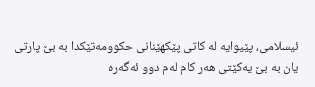ئیسلامی‌، پێیوایه‌ له‌ كاتی‌ پێكهێنانی حكوومه‌تێكدا به‌ بێ پارتی یان به‌ بێ یه‌كێتی هه‌ر كام له‌م دوو ئه‌گه‌ره‌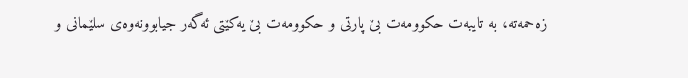زه‌حمه‌ته‌، به‌ تایبه‌ت حكوومه‌ت بێ پارتی و حكوومه‌ت بێ یه‌كێتی ئه‌گه‌ر جیابوونه‌وه‌ی سلێمانی و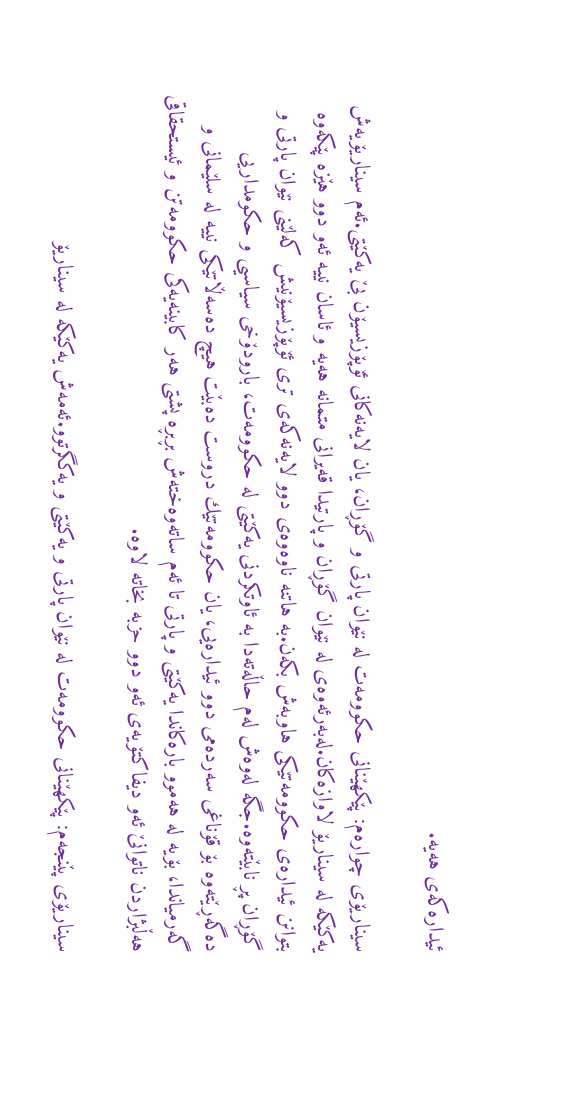ئیداره‌كه‌ی هه‌یه‌.

سیناریۆی چواره‌م: پێكهێنانی حكوومه‌ت له‌ نێوان پارتی و گۆڕان، یان لایه‌نه‌كانی ئۆپۆزیسیۆن بێ یه‌كێتی.ئه‌م سیناریۆیه‌ش یه‌كێكه‌ له‌ سیناریۆ لاوازه‌كان.له‌به‌رئه‌وه‌ی له‌ نێوان گۆڕان و پارتیدا قه‌یرانی متمانه‌ هه‌یه‌ و ئاسان نییه‌ ئه‌و دوو هێزه‌ پێكه‌وه‌ بتوانن ئیداره‌ی حكوومه‌تێكی هاوبه‌ش بكه‌ن.به‌ هاتنه‌ ناوه‌وه‌ی دوو لایه‌نه‌كه‌ی تری ئۆپۆزیسیۆنیش كه‌لێنی نێوان پارتی و گۆڕان پڕ نابێته‌وه‌.جگه‌ له‌وه‌ش له‌م حاڵه‌ته‌دا به‌ ئاوتكردنی یه‌كێتی له‌ حكوومه‌ت، بارودۆخی سیاسیی و حكومداریی ده‌گه‌ڕێته‌وه‌ بۆ قۆناغی سه‌رده‌می دوو ئیداره‌یی، یان حكوومه‌تێك دروست ده‌بێت هیچ ده‌سه‌ڵاتێكی نییه‌ له‌ سلێمانی و گه‌رمیاندا، بۆیه‌ له‌ هه‌موو باره‌كاندا یه‌كێتی و پارتی تا ئه‌م ساته‌وه‌خته‌ش بڕبڕه‌ پشتی هه‌ر كابینه‌یه‌كی حكوومه‌تن و ئیستحقاقی هه‌ڵبژاردن ناتوانێ ئه‌و دیفاكتۆیه‌ی ئه‌و دوو حزبه‌ بخاته‌ لاوه‌.

سیناریۆی پێنجه‌م: پێكهێنانی حكوومه‌ت له‌ نێوان پارتی و یه‌كێتی و یه‌كگرتوو.ئه‌مه‌ش یه‌كێكه‌ له‌ سیناریۆ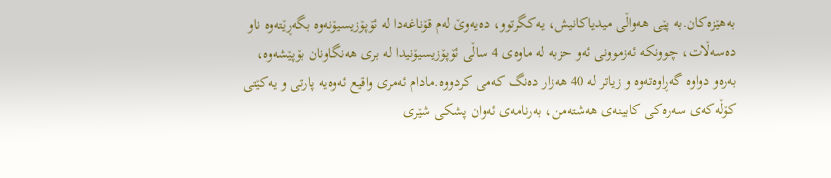به‌هێزه‌كان.به‌ پێی هه‌واڵی میدیاكانیش، یه‌كگرتوو، ده‌یه‌وێ له‌م قۆناغه‌دا له‌ ئۆپۆزیسیۆنه‌وه‌ بگه‌ڕێته‌وه‌ ناو ده‌سه‌ڵات، چوونكه‌ ئه‌زموونی ئه‌و حزبه‌ له‌ ماوه‌ی 4 ساڵی ئۆپۆزیسیۆنیدا له‌ بری هه‌نگاونان بۆپێشه‌وه‌، به‌ره‌و دواوه‌ گه‌ڕاوه‌ته‌وه‌ و زیاتر له‌ 40 هه‌زار ده‌نگ كه‌می كردووه‌.مادام ئه‌مری واقیع ئه‌وه‌یه‌ پارتی و یه‌كێتی كۆڵه‌كه‌ی سه‌ره‌كی كابینه‌ی هه‌شته‌من، به‌رنامه‌ی ئه‌وان پشكی شێری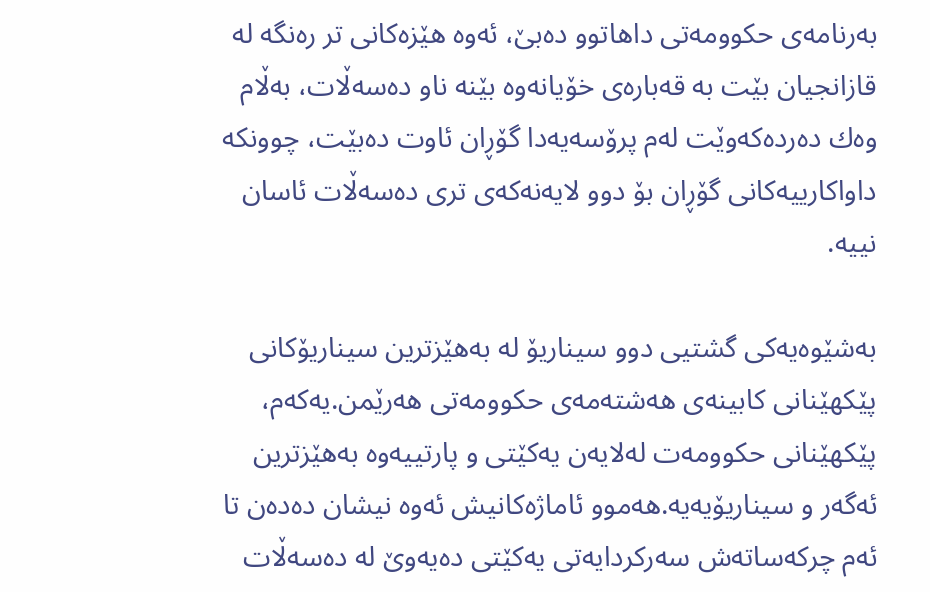به‌رنامه‌ی حكوومه‌تی داهاتوو ده‌بێ، ئه‌وه‌ هێزه‌كانی تر ره‌نگه‌ له‌ قازانجیان بێت به‌ قه‌باره‌ی خۆیانه‌وه‌ بێنه‌ ناو ده‌سه‌ڵات، به‌ڵام وه‌ك ده‌رده‌كه‌وێت له‌م پرۆسه‌یه‌دا گۆڕان ئاوت ده‌بێت، چوونكه‌ داواكارییه‌كانی گۆڕان بۆ دوو لایه‌نه‌كه‌ی تری ده‌سه‌ڵات ئاسان نییه‌.

به‌شێوه‌یه‌كی گشتیی دوو سیناریۆ له‌ به‌هێزترین سیناریۆكانی پێكهێنانی كابینه‌ی هه‌شته‌مه‌ی حكوومه‌تی هه‌رێمن.یه‌كه‌م، پێكهێنانی حكوومه‌ت له‌لایه‌ن یه‌كێتی و پارتییه‌وه‌ به‌هێزترین ئه‌گه‌ر و سیناریۆیه‌یه‌.هه‌موو ئاماژه‌كانیش ئه‌وه‌ نیشان ده‌ده‌ن تا ئه‌م چركه‌ساته‌ش سه‌ركردایه‌تی یه‌كێتی ده‌یه‌وێ له‌ ده‌سه‌ڵات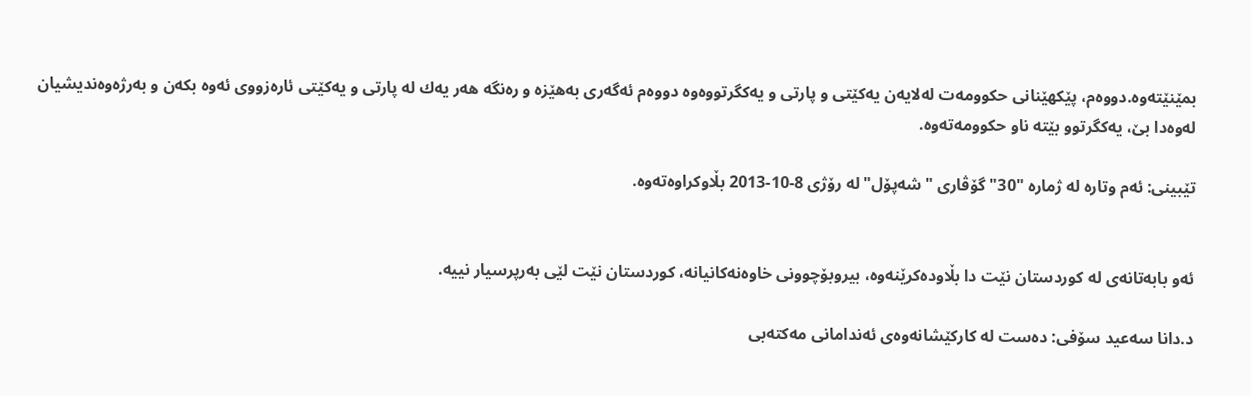بمێنێته‌وه‌.دووه‌م، پێكهێنانی حكوومه‌ت له‌لایه‌ن یه‌كێتی و پارتی و یه‌كگرتووه‌وه‌ دووه‌م ئه‌گه‌ری به‌هێزه‌ و ره‌نگه‌ هه‌ر یه‌ك له‌ پارتی و یه‌كێتی ئاره‌زووی ئه‌وه‌ بكه‌ن و به‌رژه‌وه‌ندیشیان له‌وه‌دا بێ، یه‌كگرتوو بێته‌ ناو حكوومه‌ته‌وه‌.

تێبینی: ئه‌م وتاره‌ له‌ ژماره‌ "30" گۆڤاری "شه‌پۆل" له‌ رۆژی 8-10-2013 بڵاوكراوه‌ته‌وه‌.


ئه‌و بابه‌تانه‌ی له‌ کوردستان نێت دا بڵاوده‌کرێنه‌وه‌، بیروبۆچوونی خاوه‌نه‌کانیانه‌، کوردستان نێت لێی به‌رپرسیار نییه‌.

د.دانا سه‌عید سۆفی: ده‌ست له‌ كاركێشانه‌وه‌ی ئه‌ندامانی مه‌كته‌بی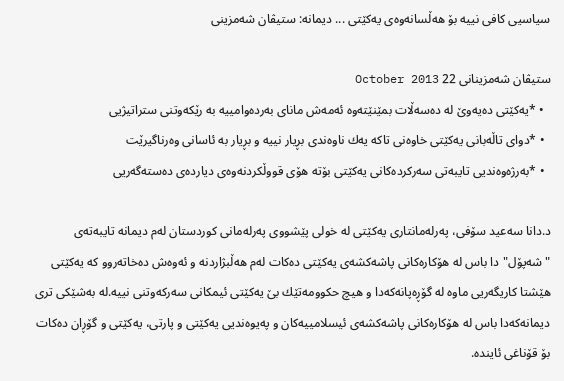سیاسیی كافی نییه‌ بۆ هه‌ڵسانه‌وه‌ی یه‌كێتی ... دیمانه‌: ستیڤان شه‌مزینی

ستیڤان شه‌مزینانی 22 October 2013
  • *یه‌كێتی ده‌یه‌وێ له‌ ده‌سه‌ڵات بمێنێته‌وه‌ ئه‌مه‌ش مانای به‌رده‌وامییه‌ به‌ رێكه‌وتنی ستراتیژیی
  • *دوای تاڵه‌بانی یه‌كێتی خاوه‌نی تاكه‌ یه‌ك ناوه‌ندی بڕیار نییه‌ و بڕیار به‌ ئاسانی وه‌رناگیرێت
  • *به‌رژه‌وه‌ندیی تایبه‌تی سه‌ركرده‌كانی یه‌كێتی بۆته‌ هۆی قووڵكردنه‌وه‌ی دیارده‌ی ده‌سته‌گه‌ریی

د.دانا سه‌عید سۆفی، په‌رله‌مانتاری یه‌كێتی له‌ خولی پێشووی په‌رله‌مانی كوردستان له‌م دیمانه‌ تایبه‌ته‌ی "شه‌پۆل"دا باس له‌ هۆكاره‌كانی پاشه‌كشه‌ی یه‌كێتی ده‌كات له‌م هه‌ڵبژاردنه‌ و ئه‌وه‌ش ده‌خاته‌روو كه‌ یه‌كێتی هێشتا كاریگه‌ریی ماوه‌ له‌ گۆڕه‌پانه‌كه‌دا و هیچ حكوومه‌تێك بێ یه‌كێتی ئیمكانی سه‌ركه‌وتنی نییه‌.له‌ به‌شێكی تری دیمانه‌كه‌دا باس له‌ هۆكاره‌كانی پاشه‌كشه‌ی ئیسلامییه‌كان و په‌یوه‌ندیی یه‌كێتی و پارتی، یه‌كێتی و گۆڕان ده‌كات بۆ قۆناغی ئاینده‌.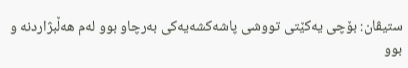ستیڤان: بۆچی یه‌كێتی تووشی پاشه‌كشه‌یه‌كی به‌رچاو بوو له‌م هه‌ڵبژاردنه‌ و بوو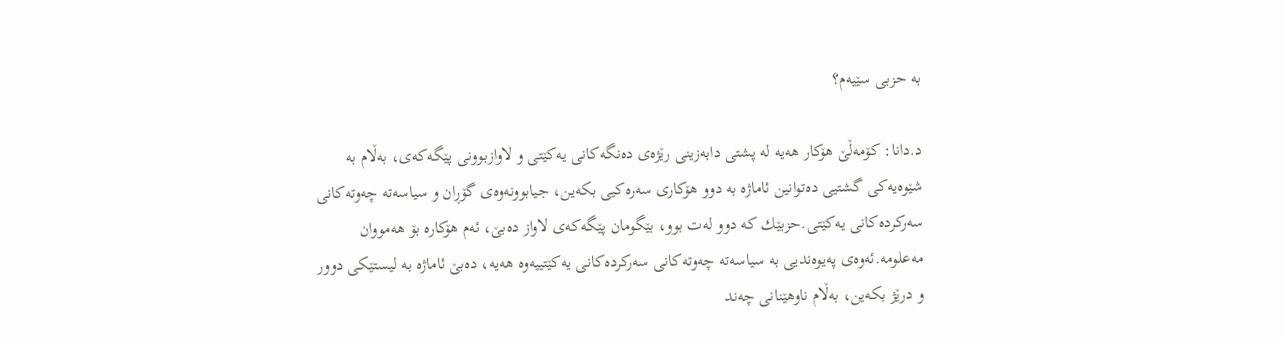به‌ حزبی سێیه‌م؟

د.دانا: كۆمه‌ڵێ هۆكار هه‌یه‌ له‌ پشتی دابه‌زینی رێژه‌ی ده‌نگه‌كانی یه‌كێتی و لاوازبوونی پێگه‌كه‌ی، به‌ڵام به‌ شێوه‌یه‌كی گشتیی ده‌توانین ئاماژه‌ به‌ دوو هۆكاری سه‌ره‌كیی بكه‌ین، جیابوونه‌وه‌ی گۆڕان و سیاسه‌ته‌ چه‌وته‌كانی سه‌ركرده‌كانی یه‌كێتی.حزبێك كه‌ دوو له‌ت بوو، بێگومان پێگه‌كه‌ی لاواز ده‌بێ، ئه‌م هۆكاره‌ بۆ هه‌مووان مه‌علومه‌.ئه‌وه‌ی په‌یوه‌ندیی به‌ سیاسه‌ته‌ چه‌وته‌كانی سه‌ركرده‌كانی یه‌كێتییه‌وه‌ هه‌یه‌، ده‌بێ ئاماژه‌ به‌ لیستێكی دوور و درێژ بكه‌ین، به‌ڵام ناوهێنانی چه‌ند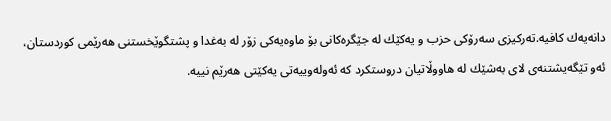دانه‌یه‌ك كافیه‌.ته‌ركیزی سه‌رۆكی حزب و یه‌كێك له‌ جێگره‌كانی بۆ ماوه‌یه‌كی زۆر له‌ به‌غدا و پشتگوێخستنی هه‌رێمی كوردستان، ئه‌و تێگه‌یشتنه‌ی لای به‌شێك له‌ هاووڵاتیان دروستكرد كه‌ ئه‌وله‌وییه‌تی یه‌كێتی هه‌رێم نییه‌.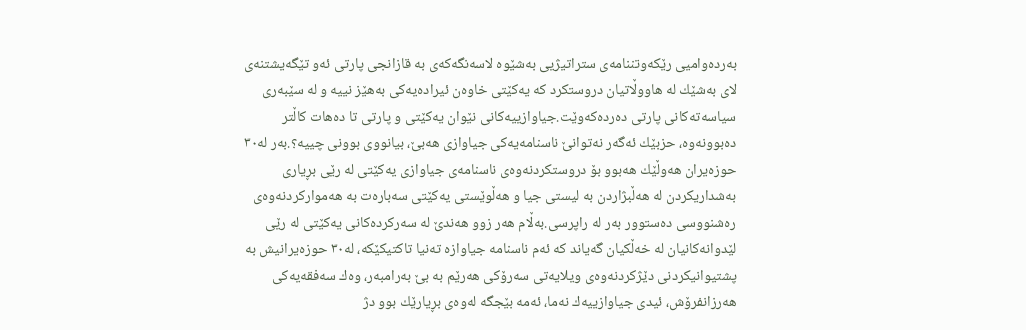به‌رده‌وامیی رێكه‌وتننامه‌ی ستراتیژیی به‌شێوه‌ لاسه‌نگه‌كه‌ی به‌ قازانجی پارتی ئه‌و تێگه‌یشتنه‌ی لای به‌شێك له‌ هاووڵاتیان دروستكرد كه‌ یه‌كێتی خاوه‌ن ئیراده‌یه‌كی به‌هێز نییه‌ و له‌ سێبه‌ری سیاسه‌ته‌كانی پارتی ده‌رده‌كه‌وێت.جیاوازییه‌كانی نێوان یه‌كێتی و پارتی تا ده‌هات كاڵتر ده‌بوونه‌وه‌، حزبێك ئه‌گه‌ر نه‌توانێ ناسنامه‌یه‌كی جیاوازی هه‌بێ، بیانووی بوونی چییه‌؟.به‌ر له‌٣٠ حوزه‌یران هه‌وڵێك هه‌بوو بۆ دروستكردنه‌وه‌ی ناسنامه‌ی جیاوازی یه‌كێتی له‌ رێی بڕیاری به‌شداریكردن له‌ هه‌ڵبژاردن به‌ لیستی جیا و هه‌ڵوێستی یه‌كێتی سه‌باره‌ت به‌ هه‌مواركردنه‌وه‌ی ره‌شنووسی ده‌ستوور به‌ر له‌ راپرسی.به‌ڵام هه‌ر زوو هه‌ندێ له‌ سه‌ركرده‌كانی یه‌كێتی له‌ رێی لێدوانه‌كانیان له‌ خه‌ڵكیان گه‌یاند كه‌ ئه‌م ‌ناسنامه‌ جیاوازه‌ ته‌نیا تاكتیكێكه‌، له‌٣٠ حوزه‌یرانیش به‌ پشتیوانیكردنی دێژكردنه‌وه‌ی ویلایه‌تی سه‌رۆكی هه‌رێم به‌ بێ به‌رامبه‌ر، وه‌ك سه‌فقه‌یه‌كی هه‌رزانفرۆش، ئیدی جیاوازییه‌ك نه‌ما، ئه‌مه‌ بێجگه‌ له‌وه‌ی بڕیارێك بوو دژ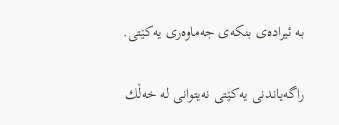به‌ ئیراده‌ی بنكه‌ی جه‌ماوه‌ری یه‌كێتی.

راگه‌یاندنی یه‌كێتی نه‌یتوانی له‌ خه‌ڵك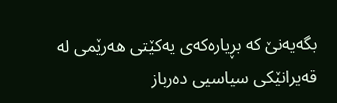بگه‌یه‌نێ كه‌ بڕیاره‌كه‌ی یه‌كێتی هه‌رێمی له‌ قه‌یرانێكی سیاسیی ده‌رباز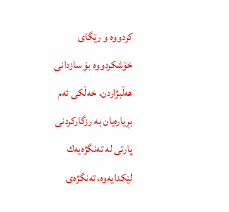كردووه‌ و رێگای خۆشكردووه‌ بۆ سازدانی هه‌ڵبژاردن، خه‌ڵكی ئه‌م بڕیاره‌یان به‌ رزگاركردنی پارتی له‌ ته‌نگژه‌یه‌ك لێكدایه‌وه‌، ته‌نگژه‌ی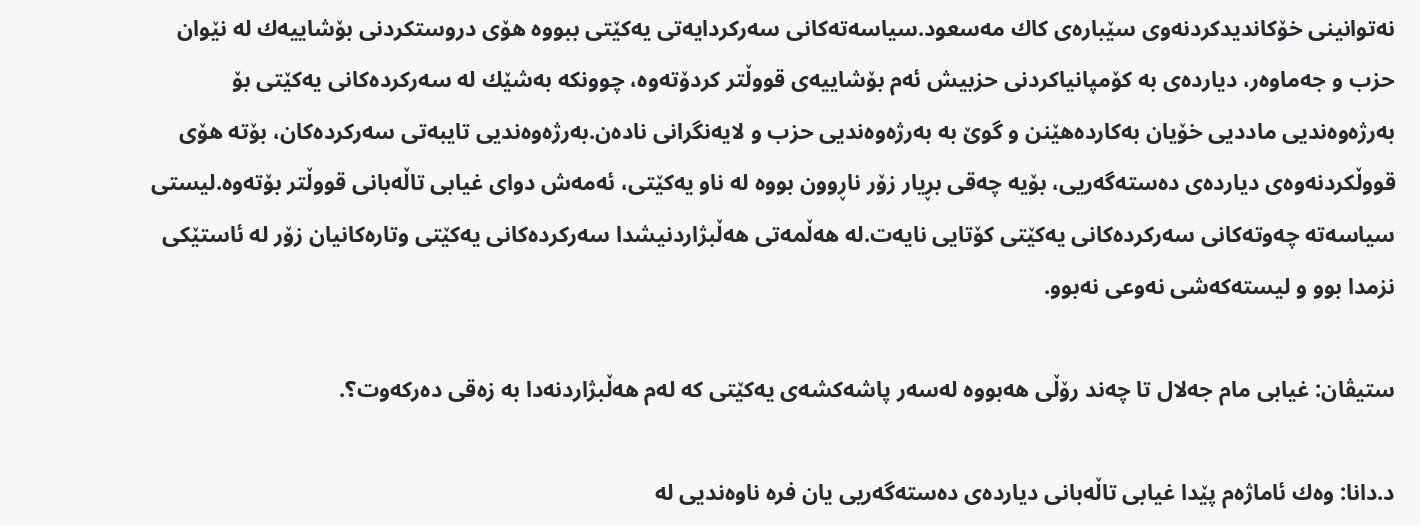نه‌توانینی خۆكاندیدكردنه‌وی سێباره‌ی كاك مه‌سعود.سیاسه‌ته‌كانی سه‌ركردایه‌تی یه‌كێتی ببووه‌ هۆی دروستكردنی بۆشاییه‌ك له‌ نێوان حزب و جه‌ماوه‌ر، دیارده‌ی به‌ كۆمپانیاكردنی حزبیش ئه‌م بۆشاییه‌ی قووڵتر كردۆته‌وه‌، چوونكه‌ به‌شێك له‌ سه‌ركرده‌كانی یه‌كێتی بۆ به‌رژه‌وه‌ندیی ماددیی خۆیان به‌كارده‌هێنن و گوێ به‌ به‌رژه‌وه‌ندیی حزب و لایه‌نگرانی ناده‌ن.به‌رژه‌وه‌ندیی تایبه‌تی سه‌ركرده‌كان، بۆته‌ هۆی قووڵكردنه‌وه‌ی دیارده‌ی ده‌سته‌گه‌ریی، بۆیه‌ چه‌قی بڕیار زۆر ناڕوون بووه‌ له‌ ناو یه‌كێتی، ئه‌مه‌ش دوای غیابی تاڵه‌بانی قووڵتر بۆته‌وه‌.لیستی سیاسه‌ته‌ چه‌وته‌كانی سه‌ركرده‌كانی یه‌كێتی كۆتایی نایه‌ت.له‌ هه‌ڵمه‌تی هه‌ڵبژاردنیشدا سه‌ركرده‌كانی یه‌كێتی وتاره‌كانیان زۆر له‌ ئاستێكی نزمدا بوو و لیسته‌كه‌شی نه‌وعی نه‌بوو.

ستیڤان: غیابی مام جه‌لال تا چه‌ند رۆڵی هه‌بووه‌ له‌سه‌ر پاشه‌كشه‌ی یه‌كێتی كه‌ له‌م هه‌ڵبژاردنه‌دا به‌ زه‌قی ده‌ركه‌وت؟.

د.دانا: وه‌ك ئاماژه‌م پێدا غیابی تاڵه‌بانی دیارده‌ی ده‌سته‌گه‌ریی یان فره‌ ناوه‌ندیی له‌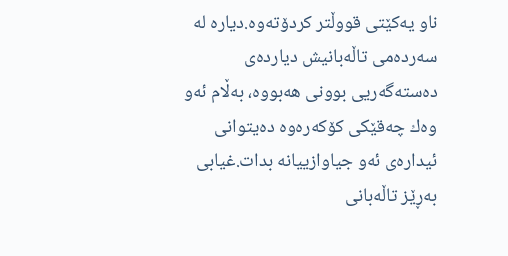ناو یه‌كێتی قووڵتر كردۆته‌وه‌.دیاره‌ له‌ سه‌رده‌می تاڵه‌بانیش دیارده‌ی ده‌سته‌گه‌ریی بوونی هه‌بووه‌، به‌ڵام ئه‌و وه‌ك چه‌قێكی كۆكه‌ره‌وه‌ ده‌یتوانی ئیداره‌ی ئه‌و جیاوازییانه‌ بدات.غیابی به‌ڕێز تاڵه‌بانی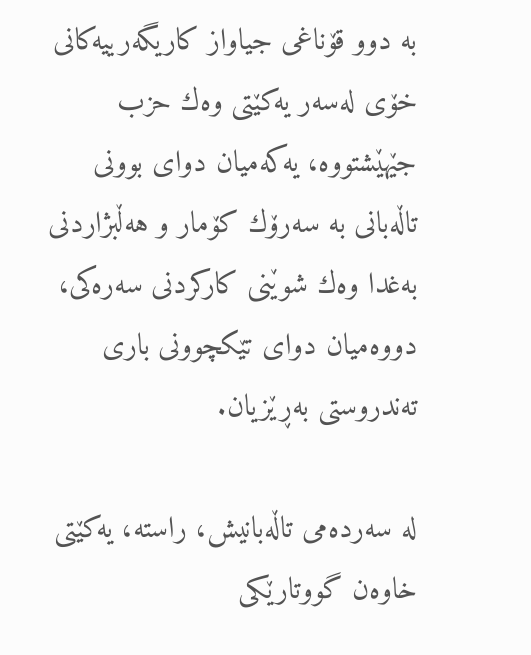به‌ دوو قۆناغی جیاواز كاریگه‌رییه‌كانی خۆی له‌سه‌ر یه‌كێتی وه‌ك حزب جێهێشتووه‌، یه‌كه‌میان دوای بوونی تاڵه‌بانی به‌ سه‌رۆك كۆمار و هه‌ڵبژاردنی به‌غدا وه‌ك شوێنی كاركردنی سه‌ره‌كی، دووه‌میان دوای تێكچوونی باری ته‌ندروستی به‌ڕێزیان.

له‌ سه‌رده‌می تاڵه‌بانیش، راسته‌، یه‌كێتی خاوه‌ن گووتارێكی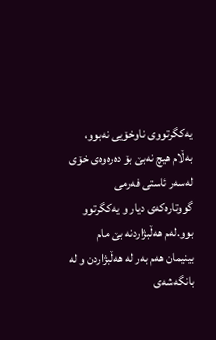یه‌كگرتووی ناوخۆیی نه‌بوو، به‌ڵام هیچ نه‌بێ بۆ ده‌ره‌وه‌ی خۆی له‌سه‌ر ئاستی فه‌رمی گووتاره‌كه‌ی دیار و یه‌كگرتوو بوو.له‌م هه‌ڵبژاردنه‌ بێ مام بینیمان هه‌م به‌ر له‌ هه‌ڵبژاردن و له‌ بانگه‌شه‌ی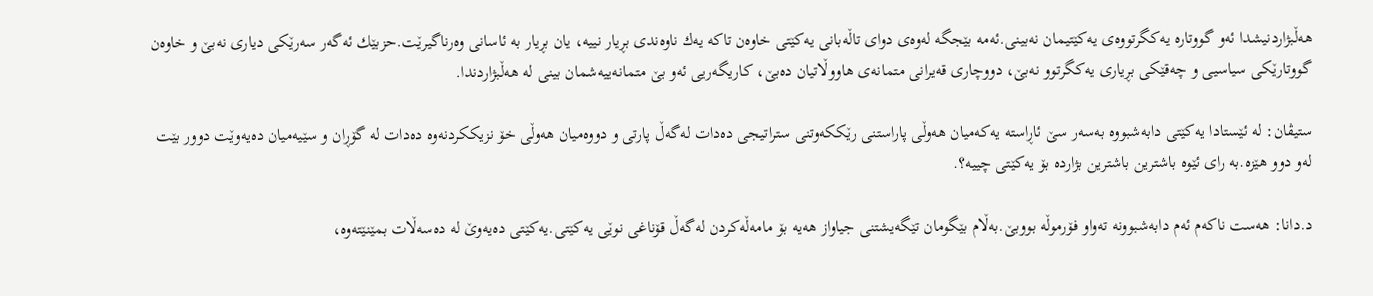هه‌ڵبژاردنیشدا ئه‌و گووتاره‌ یه‌كگرتووه‌ی یه‌كێتیمان نه‌بینی.ئه‌مه‌ بێجگه‌ له‌وه‌ی دوای تاڵه‌بانی یه‌كێتی خاوه‌ن تاكه‌ یه‌ك ناوه‌ندی بڕیار نییه‌، یان بڕیار به‌ ئاسانی وه‌رناگیرێت.حزبێك ئه‌گه‌ر سه‌رێكی دیاری نه‌بێ و خاوه‌ن گووتارێكی سیاسیی و چه‌قێكی بڕیاری یه‌كگرتوو نه‌بێ، دووچاری قه‌یرانی متمانه‌ی هاووڵاتیان ده‌بێ، كاریگه‌ریی ئه‌و بێ متمانه‌ییه‌شمان بینی له‌ هه‌ڵبژاردندا.

ستیڤان: له‌ ئێستادا یه‌كێتی دابه‌شبووه‌ به‌سه‌ر سێ ئاڕاسته‌ یه‌كه‌میان هه‌وڵی پاراستنی رێككه‌وتنی ستراتیجی ده‌دات له‌گه‌ڵ پارتی و دووه‌میان هه‌وڵی خۆ نزیككردنه‌وه‌ ده‌دات له‌ گۆڕان و سێیه‌میان ده‌یه‌وێت دوور بێت له‌و دوو هێزه‌.به‌ رای ئێوه‌ باشترین باشترین بژارده‌ بۆ یه‌كێتی چییه‌؟.

د.دانا: هه‌ست ناكه‌م ئه‌م دابه‌شبوونه‌ ته‌واو فۆرموڵه‌ بووبێ.به‌ڵام بێگومان تێگه‌یشتنی جیاواز هه‌یه‌ بۆ مامه‌ڵه‌كردن له‌گه‌ڵ قۆناغی نوێی یه‌كێتی.یه‌كێتی ده‌یه‌وێ له‌ ده‌سه‌ڵات بمێنێته‌وه‌،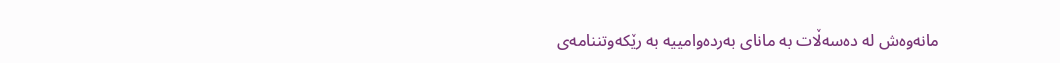مانه‌وه‌ش له‌ ده‌سه‌ڵات به‌ مانای به‌رده‌وامییه‌ به‌ رێكه‌وتننامه‌ی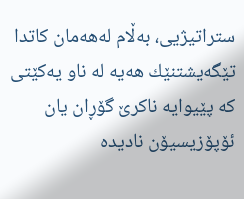ستراتیژیی، به‌ڵام له‌هه‌مان كاتدا تێگه‌یشتنێك هه‌یه‌ له‌ ناو یه‌كێتی كه‌ پێیوایه‌ ناكرێ گۆڕان یان ئۆپۆزیسیۆن نادیده‌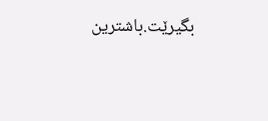بگیرێت.باشترین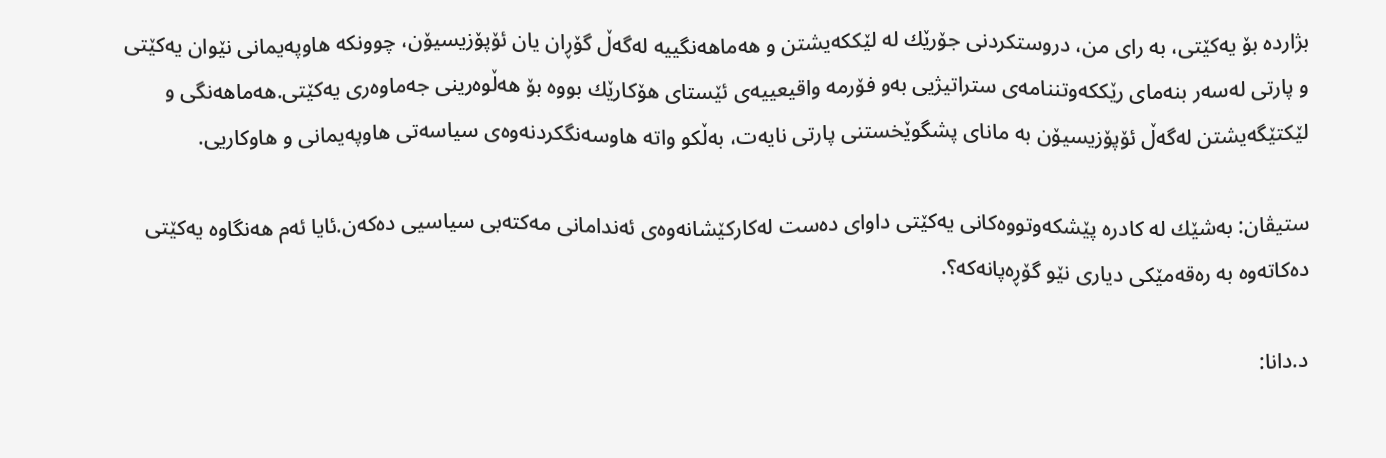بژارده‌ بۆ یه‌كێتی، به‌ رای من، دروستكردنی جۆرێك له‌ لێككه‌یشتن و هه‌ماهه‌نگییه‌ له‌گه‌ڵ گۆڕان یان ئۆپۆزیسیۆن، چوونكه‌ هاوپه‌یمانی نێوان یه‌كێتی و پارتی له‌سه‌ر بنه‌مای رێككه‌وتننامه‌ی ستراتیژیی به‌و فۆرمه‌ واقیعییه‌ی ئێستای هۆكارێك بووه‌ بۆ هه‌ڵوه‌رینی جه‌ماوه‌ری یه‌كێتی.هه‌ماهه‌نگی و لێكتێگه‌یشتن له‌گه‌ڵ ئۆپۆزیسیۆن به‌ مانای پشگوێخستنی پارتی نایه‌ت، به‌ڵكو واته‌ هاوسه‌نگكردنه‌وه‌ی سیاسه‌تی هاوپه‌یمانی و هاوكاریی.

ستیڤان: به‌شێك له‌ كادره‌ پێشكه‌وتووه‌كانی یه‌كێتی داوای ده‌ست له‌كاركێشانه‌وه‌ی ئه‌ندامانی مه‌كته‌بی سیاسیی ده‌كه‌ن.ئایا ئه‌م هه‌نگاوه‌ یه‌كێتی ده‌كاته‌وه‌ به‌ ره‌قه‌مێكی دیاری نێو گۆڕه‌پانه‌كه‌؟.

د.دانا: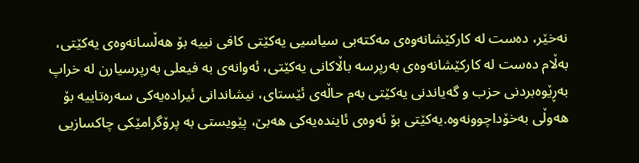نه‌خێر، ده‌ست له‌ كاركێشانه‌وه‌ی مه‌كته‌بی سیاسیی یه‌كێتی كافی نییه‌ بۆ هه‌ڵسانه‌وه‌ی یه‌كێتی، به‌ڵام ده‌ست له‌ كاركێشانه‌وه‌ی به‌رپرسه‌ باڵاكانی یه‌كێتی، ئه‌وانه‌ی به‌ فیعلی به‌رپرسیارن له‌ خراپ به‌ڕێوه‌بردنی حزب و گه‌یاندنی یه‌كێتی به‌م حاڵه‌ی ئێستای، نیشاندانی ئیراده‌یه‌كی سه‌ره‌تاییه‌ بۆ هه‌وڵی به‌خۆداچوونه‌وه‌.یه‌كێتی بۆ ئه‌وه‌ی ئاینده‌یه‌كی هه‌بێ، پێویستی به‌ پرۆگرامێكی چاكسازیی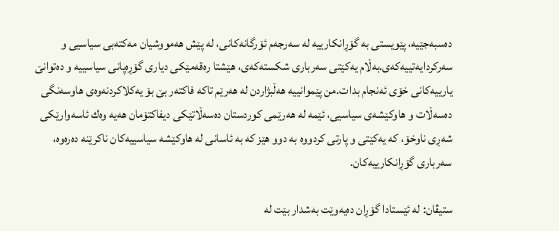ده‌سبه‌جێیه‌، پێویستی به‌ گۆڕانكارییه‌ له‌ سه‌رجه‌م ئۆرگانه‌كانی، له‌ پێش هه‌مووشیان مه‌كته‌بی سیاسیی و سه‌ركردایه‌تییه‌كه‌ی.به‌ڵام یه‌كێتی سه‌رباری شكسته‌كه‌ی، هێشتا ره‌قه‌مێكی دیاری گۆڕه‌پانی سیاسییه‌ و ده‌توانێ یارییه‌كانی خۆی ئه‌نجام بدات.من پێموانییه‌ هه‌ڵبژاردن له‌ هه‌رێم تاكه‌ فاكته‌ر بێ بۆ یه‌كلاكردنه‌وه‌ی هاوسه‌نگی ده‌سه‌ڵات و هاوكێشه‌ی سیاسیی‌، ئێمه‌ له‌ هه‌رێمی كوردستان ده‌سه‌ڵاتێكی دیفاكتۆمان هه‌یه‌ وه‌ك ئاسه‌وارێكی شه‌ڕی ناوخۆ، كه‌ یه‌كێتی و پارتی كردووه‌ به‌ دوو هێز كه‌ به‌ ئاسانی له‌ هاوكێشه‌ سیاسییه‌كان ناكرێنه‌ ده‌ره‌وه‌، سه‌رباری گۆڕانكارییه‌كان.

ستیڤان: له‌ ئێستادا گۆڕان ده‌یه‌وێت به‌شدار بێت له‌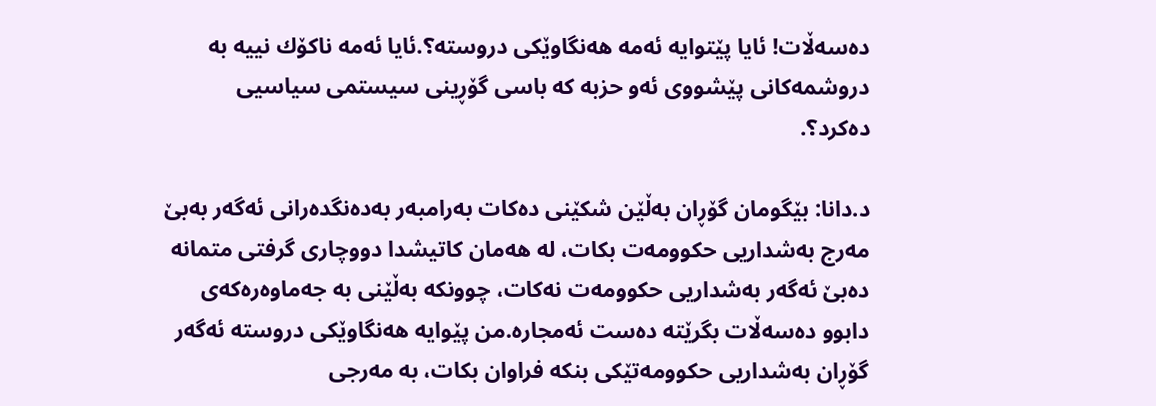ده‌سه‌ڵات! ئایا پێتوایه‌ ئه‌مه‌ هه‌نگاوێكی دروسته‌؟.ئایا ئه‌مه‌ ناكۆك نییه‌ به‌ دروشمه‌كانی پێشووی ئه‌و حزبه‌ كه‌ باسی گۆڕینی سیستمی سیاسیی ده‌كرد؟.

د.دانا: بێگومان گۆڕان به‌ڵێن شكێنی ده‌كات به‌رامبه‌ر به‌ده‌نگده‌رانی ئه‌گه‌ر به‌بێ مه‌رج به‌شداریی حكوومه‌ت بكات‌، له‌ هه‌مان كاتیشدا دووچاری گرفتی متمانه‌ ده‌بێ ئه‌گه‌ر به‌شداریی حكوومه‌ت نه‌كات، چوونكه‌ به‌ڵێنی به‌ جه‌ماوه‌ره‌كه‌ی دابوو ده‌سه‌ڵات بگرێته‌ ده‌ست ئه‌مجاره‌.من پێوایه‌ هه‌نگاوێكی دروسته‌ ئه‌گه‌ر گۆڕان به‌شداریی حكوومه‌تێكی بنكه‌ فراوان بكات، به‌ مه‌رجی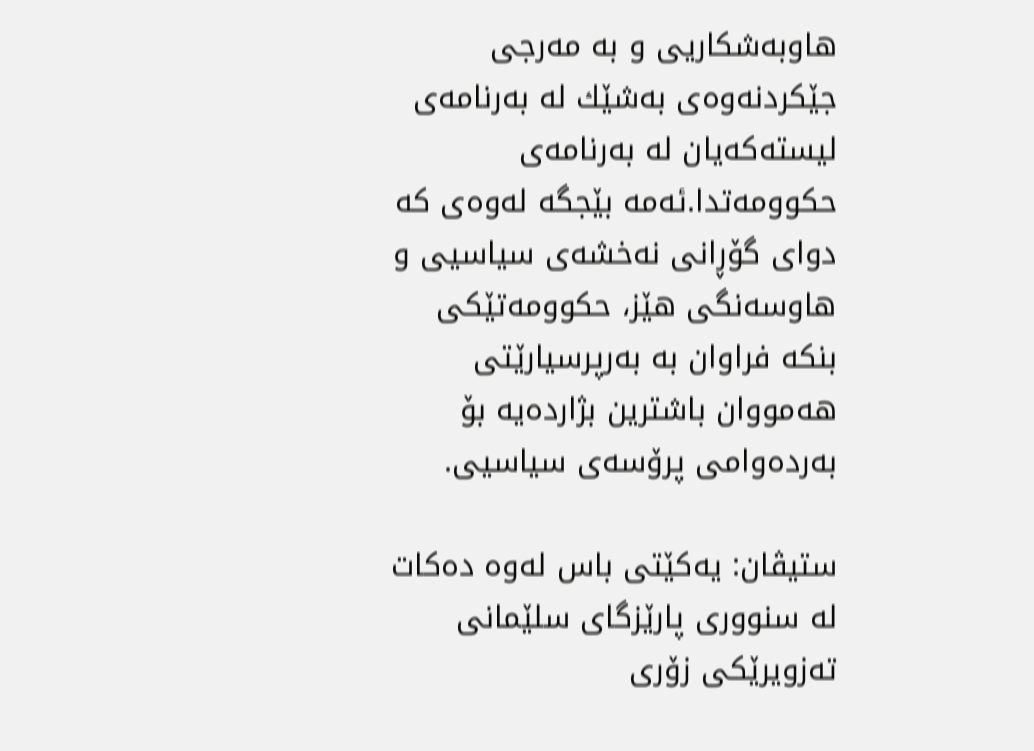هاوبه‌شكاریی و به‌ مه‌رجی جێكردنه‌وه‌ی به‌شێك له‌ به‌رنامه‌ی لیسته‌كه‌یان له‌ به‌رنامه‌ی حكوومه‌تدا.ئه‌مه‌ بێجگه‌ له‌وه‌ی كه‌ دوای گۆڕانی نه‌خشه‌ی سیاسیی و هاوسه‌نگی هێز، حكوومه‌تێكی بنكه‌ فراوان به‌ به‌رپرسیارێتی هه‌مووان باشترین بژارده‌یه‌ بۆ به‌رده‌وامی پرۆسه‌ی سیاسیی.

ستیڤان: یه‌كێتی باس له‌وه‌ ده‌كات له‌ سنووری پارێزگای سلێمانی ته‌زویرێكی زۆری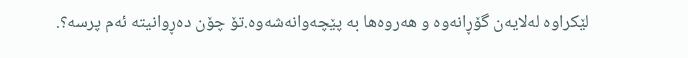لێكراوه‌ له‌لایه‌ن گۆڕانه‌وه‌ و هه‌روه‌ها به‌ پێچه‌وانه‌شه‌وه‌.تۆ چۆن ده‌ڕوانیته‌ ئه‌م پرسه‌؟.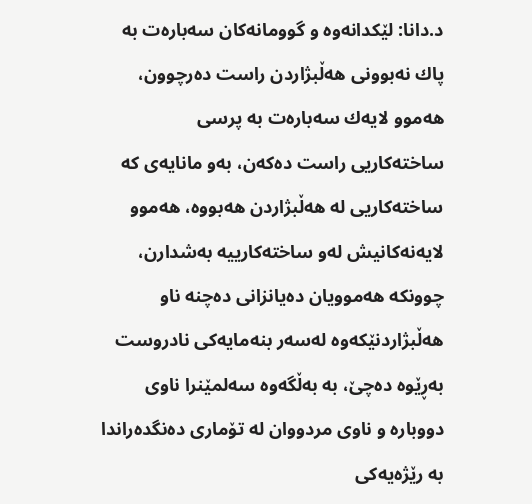د.دانا: لێكدانه‌وه‌ و گوومانه‌كان سه‌باره‌ت به‌ پاك نه‌بوونی هه‌ڵبژاردن راست ده‌رچوون، هه‌موو لایه‌ك سه‌باره‌ت به‌ پرسی ساخته‌كاریی راست ده‌كه‌ن، به‌و مانایه‌ی كه‌ ساخته‌كاریی له‌ هه‌ڵبژاردن هه‌بووه‌، هه‌موو لایه‌نه‌كانیش له‌و ساخته‌كارییه‌ به‌شدارن، چوونكه‌ هه‌موویان ده‌یانزانی ده‌چنه‌ ناو هه‌ڵبژاردنێكه‌وه‌ له‌سه‌ر بنه‌مایه‌كی نادروست به‌ڕێوه‌ ده‌چێ، به‌ به‌ڵگه‌وه‌ سه‌لمێنرا ناوی دووباره‌ و ناوی مردووان له‌ تۆماری ده‌نگده‌راندا به‌ رێژه‌یه‌كی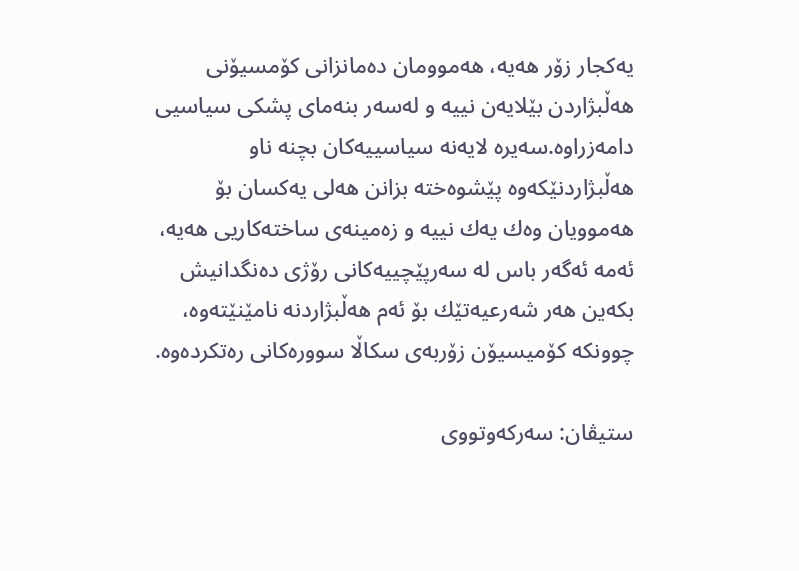یه‌كجار زۆر هه‌یه‌، هه‌موومان ده‌مانزانی كۆمسیۆنی هه‌ڵبژاردن بێلایه‌ن نییه‌ و له‌سه‌ر بنه‌مای پشكی سیاسیی دامه‌زراوه‌.سه‌یره‌ لایه‌نه‌ سیاسییه‌كان بچنه‌ ناو هه‌ڵبژاردنێكه‌وه‌ پێشوه‌خته‌ بزانن هه‌لی یه‌كسان بۆ هه‌موویان وه‌ك یه‌ك نییه‌ و زه‌مینه‌ی ساخته‌كاریی هه‌یه‌، ئه‌مه‌ ئه‌گه‌ر باس له‌ سه‌رپێچییه‌كانی رۆژی ده‌نگدانیش بكه‌ین هه‌ر شه‌رعیه‌تێك بۆ ئه‌م هه‌ڵبژاردنه‌ نامێنێته‌وه‌، چوونكه‌ كۆمیسیۆن زۆربه‌ی سكاڵا سووره‌كانی ره‌تكرده‌وه‌.

ستیڤان: سه‌ركه‌وتووی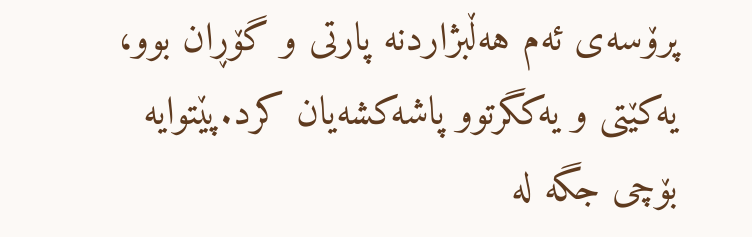پرۆسه‌ی ئه‌م هه‌ڵبژاردنه‌ پارتی و گۆڕان بوو، یه‌كێتی و یه‌كگرتوو پاشه‌كشه‌یان كرد.پێتوایه‌ بۆچی جگه‌ له‌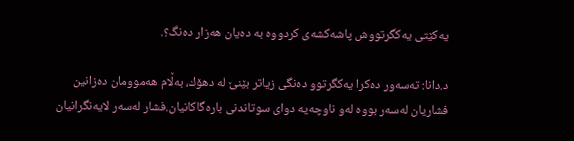یه‌كێتی یه‌كگرتووش پاشه‌كشه‌ی كردووه‌ به‌ ده‌یان هه‌زار ده‌نگ؟.

د.دانا: ته‌سه‌ور ده‌كرا یه‌كگرتوو ده‌نگی زیاتر بێنێ له‌ دهۆك، به‌ڵام هه‌موومان ده‌زانین فشاریان له‌سه‌ر بووه‌ له‌و ناوچه‌یه‌ دوای سوتاندنی باره‌گاكانیان.فشار له‌سه‌ر لایه‌نگرانیان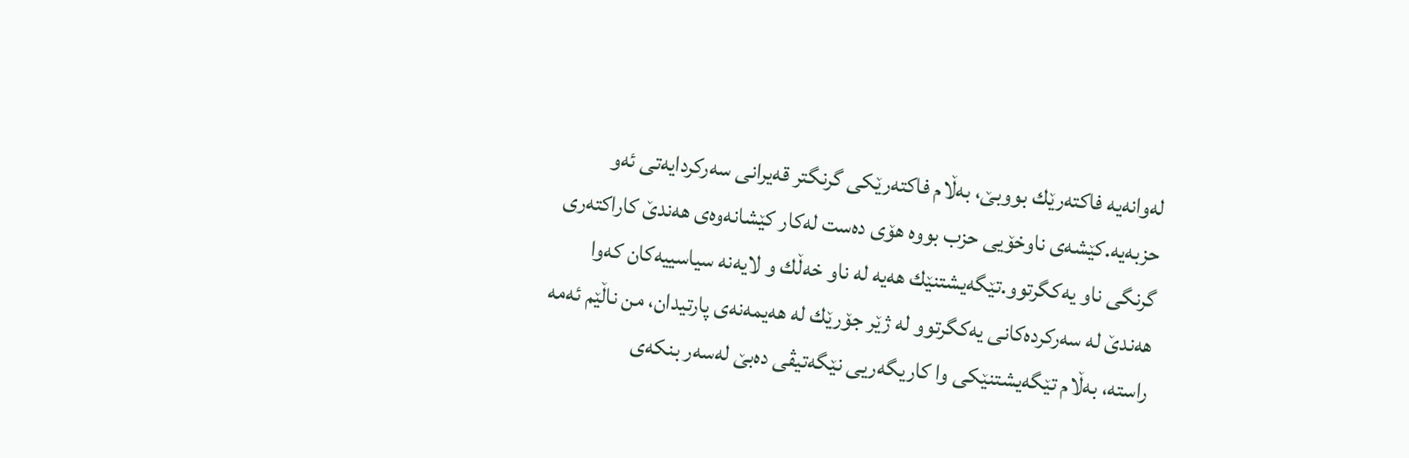له‌وانه‌یه‌ فاكته‌رێك بووبێ، به‌ڵام فاكته‌رێكی گرنگتر قه‌یرانی سه‌ركردایه‌تی ئه‌و حزبه‌یه‌.كێشه‌ی ناوخۆیی حزب بووه‌ هۆی ده‌ست له‌كار كێشانه‌وه‌ی هه‌ندێ كاراكته‌ری گرنگی ناو یه‌كگرتوو.تێگه‌یشتنێك هه‌یه‌ له‌ ناو خه‌ڵك و لایه‌نه‌ سیاسییه‌كان كه‌وا هه‌ندێ له‌ سه‌ركرده‌كانی یه‌كگرتوو له‌ ژێر جۆرێك له‌ هه‌یمه‌نه‌ی پارتیدان، من ناڵێم ئه‌مه‌ راسته‌، به‌ڵام تێگه‌یشتنێكی وا كاریگه‌ریی نێگه‌تیڤی ده‌بێ له‌سه‌ر بنكه‌ی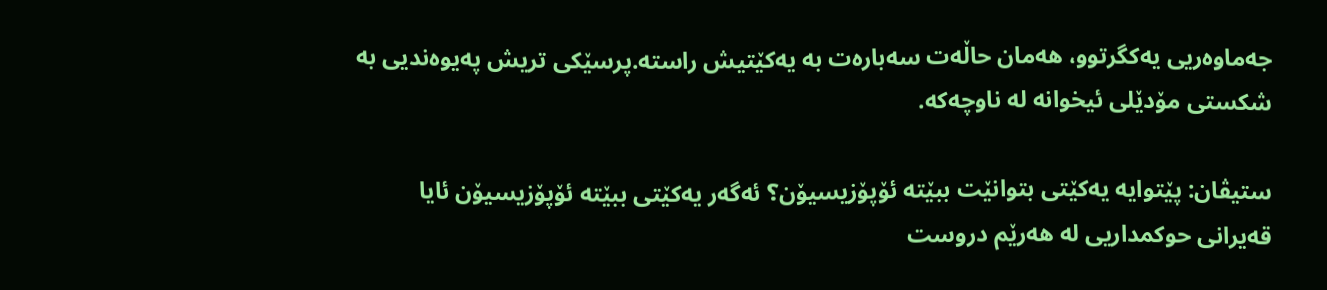جه‌ماوه‌ریی یه‌كگرتوو، هه‌مان حاڵه‌ت سه‌باره‌ت به‌ یه‌كێتیش راسته‌.پرسێكی تریش په‌یوه‌ندیی به‌ شكستی مۆدێلی ئیخوانه‌ له‌ ناوچه‌كه‌.

ستیڤان: پێتوایه‌ یه‌كێتی بتوانێت ببێته‌ ئۆپۆزیسیۆن؟ ئه‌گه‌ر یه‌كێتی ببێته‌ ئۆپۆزیسیۆن ئایا قه‌یرانی حوكمداریی له‌ هه‌رێم دروست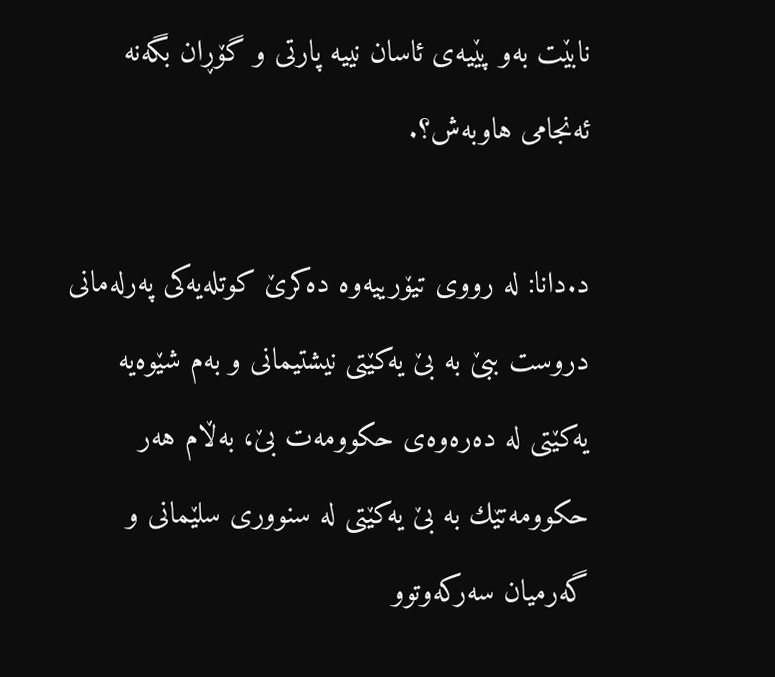نابێت به‌و پێیه‌ی ئاسان نییه‌ پارتی و گۆڕان بگه‌نه‌ ئه‌نجامی هاوبه‌ش؟.

د.دانا: له‌ رووی تیۆرییه‌وه‌ ده‌كرێ كوتله‌یه‌كی په‌رله‌مانی دروست ببێ به‌ بێ یه‌كێتی نیشتیمانی و به‌م شێوه‌یه‌ یه‌كێتی له‌ ده‌ره‌وه‌ی حكوومه‌ت بێ، به‌ڵام هه‌ر حكوومه‌تێك به‌ بێ یه‌كێتی له‌ سنووری سلێمانی و گه‌رمیان سه‌ركه‌وتوو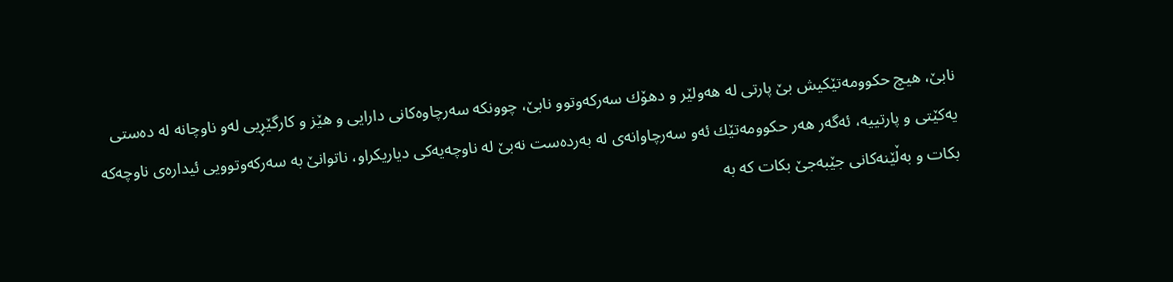نابێ، هیچ حكوومه‌تێكیش بێ پارتی له‌ هه‌ولێر و دهۆك سه‌ركه‌وتوو نابێ، چوونكه‌ سه‌رچاوه‌كانی دارایی و هێز و كارگێڕیی له‌و ناوچانه‌ له‌ ده‌ستی یه‌كێتی و پارتییه‌، ئه‌گه‌ر هه‌ر حكوومه‌تێك ئه‌و سه‌رچاوانه‌ی له‌ به‌رده‌ست نه‌بێ له‌ ناوچه‌یه‌كی دیاریكراو، ناتوانێ به‌ سه‌ركه‌وتوویی ئیداره‌ی ناوچه‌كه‌ بكات و به‌ڵێنه‌كانی جێبه‌جێ بكات كه‌ به‌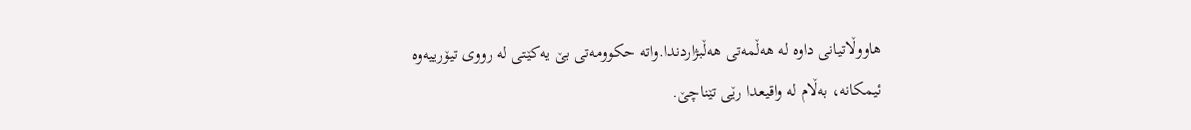هاووڵاتیانی داوه‌ له‌ هه‌ڵمه‌تی هه‌ڵبژاردندا.واته‌ حكوومه‌تی بێ یه‌كێتی له‌ رووی تیۆرییه‌وه‌ ئیمكانه‌، به‌ڵام له‌ واقیعدا رێی تێناچێ.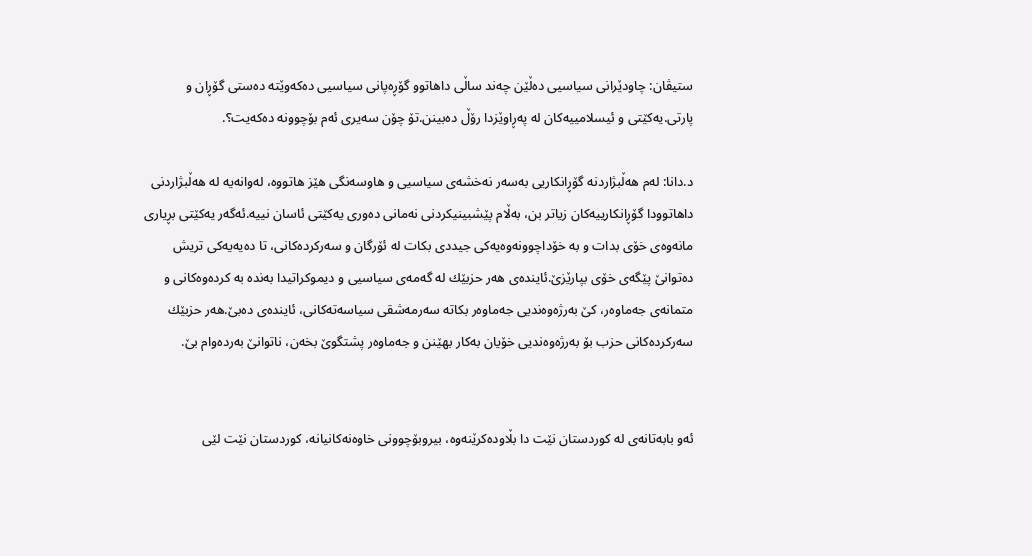ستیڤان: چاودێرانی سیاسیی ده‌ڵێن چه‌ند ساڵی داهاتوو گۆڕه‌پانی سیاسیی ده‌كه‌وێته‌ ده‌ستی گۆڕان و پارتی.یه‌كێتی و ئیسلامییه‌كان له‌ په‌ڕاوێزدا رۆڵ ده‌بینن.تۆ چۆن سه‌یری ئه‌م بۆچوونه‌ ده‌كه‌یت؟.

د.دانا: له‌م هه‌ڵبژاردنه‌ گۆڕانكاریی به‌سه‌ر نه‌خشه‌ی سیاسیی و هاوسه‌نگی هێز هاتووه‌، له‌وانه‌یه‌ له‌ هه‌ڵبژاردنی داهاتوودا گۆڕانكارییه‌كان زیاتر بن، به‌ڵام پێشبینیكردنی نه‌مانی ده‌وری یه‌كێتی ئاسان نییه‌.ئه‌گه‌ر یه‌كێتی بڕیاری مانه‌وه‌ی خۆی بدات و به‌ خۆداچوونه‌وه‌یه‌كی جیددی بكات له‌ ئۆرگان و سه‌ركرده‌كانی، تا ده‌یه‌یه‌كی تریش ده‌توانێ پێگه‌ی خۆی بپارێزێ.ئاینده‌ی هه‌ر حزبێك له‌ گه‌مه‌ی سیاسیی و دیموكراتیدا به‌نده‌ به‌ كرده‌وه‌كانی و متمانه‌ی جه‌ماوه‌ر، كێ به‌رژه‌وه‌ندیی جه‌ماوه‌ر بكاته‌ سه‌رمه‌شقی سیاسه‌ته‌كانی، ئاینده‌ی ده‌بێ.هه‌ر حزبێك سه‌ركرده‌كانی حزب بۆ به‌رژه‌وه‌ندیی خۆیان به‌كار بهێنن و جه‌ماوه‌ر پشتگوێ بخه‌ن، ناتوانێ به‌رده‌وام بێ.


ئه‌و بابه‌تانه‌ی له‌ کوردستان نێت دا بڵاوده‌کرێنه‌وه‌، بیروبۆچوونی خاوه‌نه‌کانیانه‌، کوردستان نێت لێی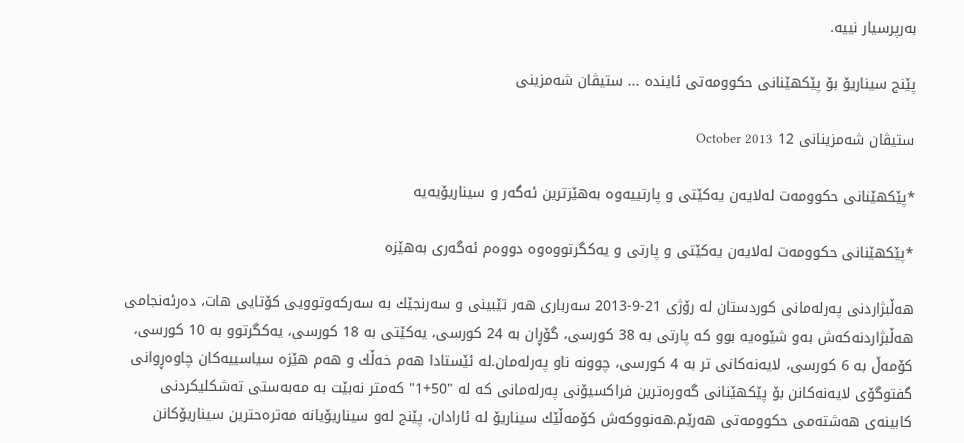به‌رپرسیار نییه‌.

پێنج سیناریۆ بۆ پێكهێنانی حكوومه‌تی ئاینده‌ ... ستیڤان شه‌مزینی

ستیڤان شه‌مزینانی 12 October 2013

*پێكهێنانی حكوومه‌ت له‌لایه‌ن یه‌كێتی و پارتییه‌وه‌ به‌هێزترین ئه‌گه‌ر و سیناریۆیه‌یه‌

*پێكهێنانی حكوومه‌ت له‌لایه‌ن یه‌كێتی و پارتی و یه‌كگرتووه‌وه‌ دووه‌م ئه‌گه‌ری به‌هێزه‌

هه‌ڵبژاردنی په‌رله‌مانی كوردستان له‌ رۆژی 21-9-2013 سه‌رباری هه‌ر تێبینی و سه‌رنجێك به‌ سه‌ركه‌وتوویی كۆتایی هات، ده‌رئه‌نجامی هه‌ڵبژاردنه‌كه‌ش به‌و شێوه‌یه‌ بوو كه‌ پارتی به‌ 38 كورسی، گۆڕان به‌ 24 كورسی، یه‌كێتی به‌ 18 كورسی، یه‌كگرتوو به‌ 10 كورسی، كۆمه‌ڵ به‌ 6 كورسی، لایه‌نه‌كانی تر به‌ 4 كورسی، چوونه‌ ناو په‌رله‌مان.له‌ ئێستادا هه‌م خه‌ڵك و هه‌م هێزه‌ سیاسییه‌كان چاوه‌ڕوانی گفتوگۆی لایه‌نه‌كانن بۆ پێكهێنانی گه‌وره‌ترین فراكسیۆنی په‌رله‌مانی كه‌ له‌ "50+1" كه‌متر نه‌بێت به‌ مه‌به‌ستی ته‌شكلیكردنی كابینه‌ی هه‌شته‌می حكوومه‌تی هه‌رێم.هه‌نووكه‌ش كۆمه‌ڵێك سیناریۆ له‌ ئارادان، پێنج له‌و سیناریۆیانه‌ مه‌تره‌حترین سیناریۆكانن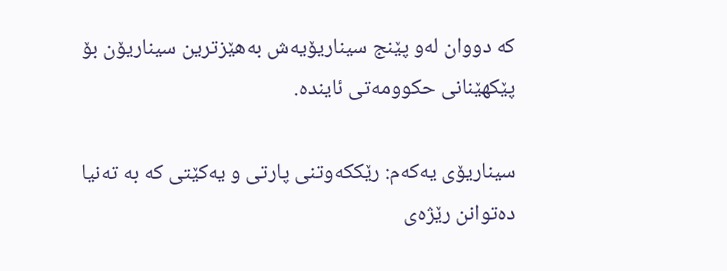كه‌ دووان له‌و پێنج سیناریۆیه‌ش به‌هێزترین سیناریۆن بۆ پێكهێنانی حكوومه‌تی ئاینده‌.

سیناریۆی یه‌كه‌م: رێككه‌وتنی پارتی و یه‌كێتی كه‌ به‌ ته‌نیا ده‌توانن رێژه‌ی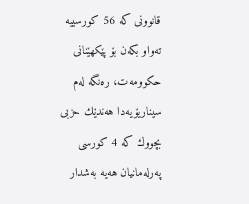قانوونی كه‌ 56 كورسییه‌ ته‌واو بكه‌ن بۆ پێكهێنانی حكوومه‌ت، ره‌نگه‌ له‌م سیناریۆیه‌دا هه‌ندێك حزبی بچووك كه‌ 4 كورسی په‌رله‌مانیان هه‌یه‌ به‌شدار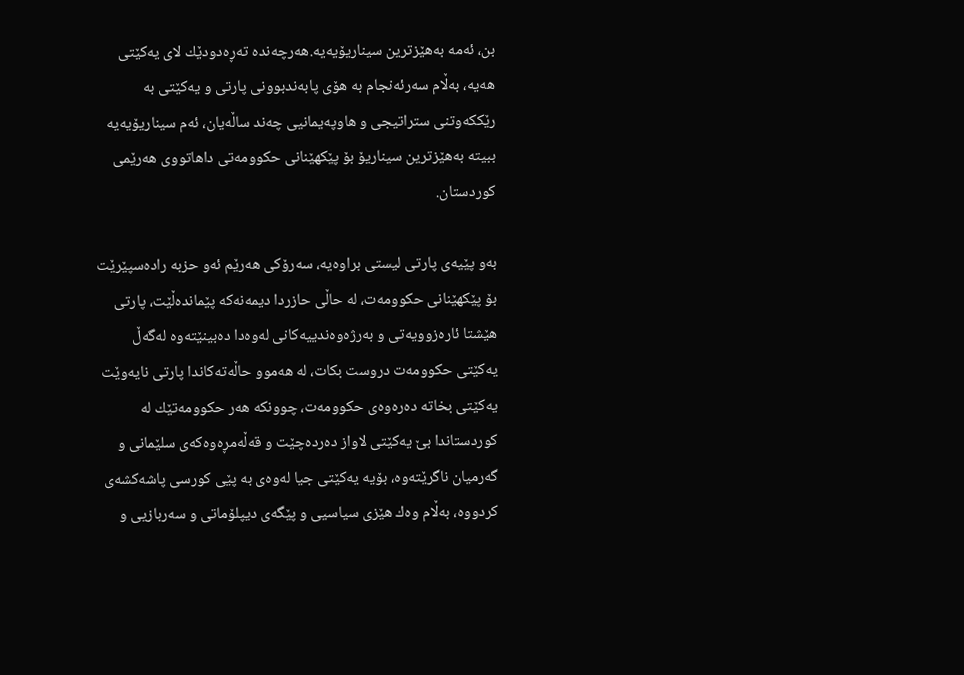بن، ئه‌مه‌ به‌هێزترین سیناریۆیه‌یه‌.هه‌رچه‌نده‌ ته‌ڕه‌دودێك لای یه‌كێتی هه‌یه‌، به‌ڵام سه‌رئه‌نجام به‌ هۆی پابه‌ندبوونی پارتی و یه‌كێتی به‌ رێككه‌وتنی ستراتیجی و هاوپه‌یمانیی چه‌ند ساڵه‌یان، ئه‌م سیناریۆیه‌یه‌ ببیته‌ به‌هێزترین سیناریۆ بۆ پێكهێنانی حكوومه‌تی داهاتووی هه‌رێمی كوردستان.

به‌و پێیه‌ی پارتی لیستی براوه‌یه‌، سه‌رۆكی هه‌رێم ئه‌و حزبه‌ راده‌سپێرێت بۆ پێكهێنانی حكوومه‌ت، له‌ حاڵی حازردا دیمه‌نه‌كه‌ پێمانده‌ڵێت، پارتی هێشتا ئاره‌زوویه‌تی و به‌رژه‌وه‌ندییه‌كانی له‌وه‌دا ده‌بینێته‌وه‌ له‌گه‌ڵ یه‌كێتی حكوومه‌ت دروست بكات، له‌ هه‌موو حاڵه‌ته‌كاندا پارتی نایه‌وێت یه‌كێتی بخاته‌ ده‌ره‌وه‌ی حكوومه‌ت، چوونكه‌ هه‌ر حكوومه‌تێك له‌ كوردستاندا بێ یه‌كێتی لاواز ده‌رده‌چێت و قه‌ڵه‌مڕه‌وه‌كه‌ی سلێمانی و گه‌رمیان ناگرێته‌وه‌، بۆیه‌ یه‌كێتی جیا له‌وه‌ی به‌ پێی كورسی پاشه‌كشه‌ی كردووه‌، به‌ڵام وه‌ك هێزی سیاسیی و پێگه‌ی دیپلۆماتی و سه‌ربازیی و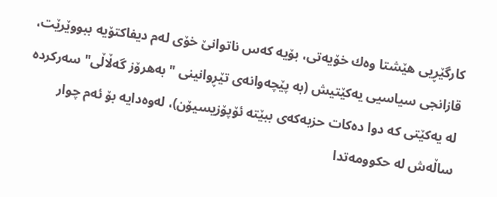كارگێڕیی هێشتا وه‌ك خۆیه‌تی، بۆیه‌ كه‌س ناتوانێ خۆی له‌م دیفاكتۆیه‌ ببووێرێت، قازانجی سیاسیی یه‌كێتیش (به‌ پێچه‌وانه‌ی تێڕوانینی "به‌هرۆز گه‌ڵاڵی" سه‌ركرده‌ له‌ یه‌كێتی كه‌ دوا ده‌كات حزبه‌كه‌ی ببێته‌ ئۆپۆزیسیۆن)، له‌وه‌دایه‌ بۆ ئه‌م چوار ساڵه‌ش له‌ حكوومه‌تدا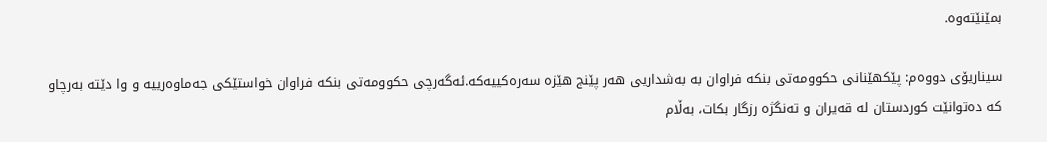بمێنێته‌وه‌.

سیناریۆی دووه‌م: پێكهێنانی حكوومه‌تی بنكه‌ فراوان به‌ به‌شداریی هه‌ر پێنج هێزه‌ سه‌ره‌كییه‌كه‌.ئه‌گه‌رچی حكوومه‌تی بنكه‌ فراوان خواستێكی جه‌ماوه‌رییه‌ و وا دێته‌ به‌رچاو كه‌ ده‌توانێت كوردستان له‌ قه‌یران و ته‌نگژه‌ رزگار بكات، به‌ڵام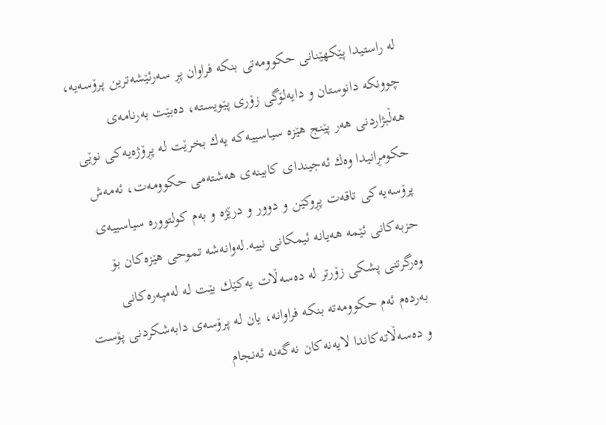له‌ راستیدا پێكهێنانی حكوومه‌تی بنكه‌ فراوان پڕ سه‌رئێشه‌ترین پرۆسه‌یه‌، چوونكه‌ دانوستان و دایه‌لۆگی زۆری پێویسته‌، ده‌بێت به‌رنامه‌ی هه‌ڵبژاردنی هه‌ر پێنج هێزه‌ سیاسییه‌كه‌ یه‌ك بخرێت له‌ پڕۆژه‌یه‌كی نوێی حكومڕانیدا وه‌ك ئه‌جیندای كابینه‌ی هه‌شته‌می حكوومه‌ت، ئه‌مه‌ش پرۆسه‌یه‌كی تاقه‌ت پڕوكێن و دوور و درێژه‌ و به‌م كولتووره‌ سیاسییه‌ی حزبه‌كانی ئێمه‌ هه‌یانه‌ ئیمكانی نییه‌.له‌وانه‌شه‌ تموحی هێزه‌كان بۆ وه‌رگرتنی پشكی زۆرتر له‌ ده‌سه‌ڵات یه‌كێك بێت له‌ له‌مپه‌ره‌كانی به‌رده‌م ئه‌م حكوومه‌ته‌ بنكه‌ فراوانه‌، یان له‌ پرۆسه‌ی دابه‌شكردنی پۆست و ده‌سه‌ڵاته‌كاندا لایه‌نه‌كان نه‌گه‌نه‌ ئه‌نجام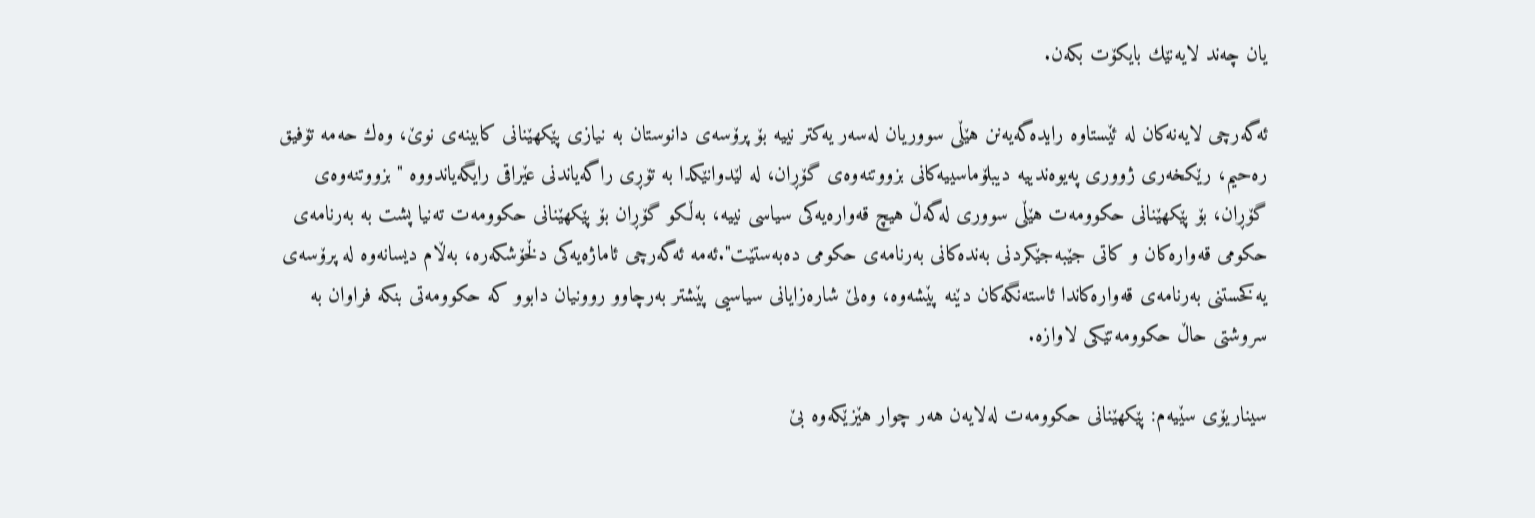یان چه‌ند لایه‌نێك بایكۆت بكه‌ن.

ئه‌گه‌رچی لایه‌نه‌كان له‌ ئێستاوه‌ رایده‌گه‌یه‌نن هێڵی سووریان له‌سه‌ر یه‌كتر نییه‌ بۆ پرۆسه‌ی دانوستان به‌ نیازی پێكهێنانی كابینه‌ی نوێ، وه‌ك حه‌مه‌ تۆفیق ره‌حیم، رێكخه‌ری‌ ژووری‌ په‌یوه‌ندییه‌ دیبلۆماسییه‌كانی‌ بزووتنه‌وه‌ی‌ گۆڕان، له‌ لێدوانێكدا به‌ تۆڕی‌ راگه‌یاندنی‌ عێراقی‌ رایگه‌یاندووه‌ "بزووتنه‌وه‌ی‌ گۆڕان، بۆ پێكهێنانی‌ حكوومه‌ت هێڵی‌ سووری‌ له‌گه‌ڵ هیچ قه‌واره‌یه‌كی‌ سیاسی‌ نییه‌، به‌ڵكو گۆڕان بۆ پێكهێنانی‌ حكوومه‌ت ته‌نیا پشت به‌ به‌رنامه‌ی‌ حكومی‌ قه‌واره‌كان و كاتی‌ جێبه‌جێكردنی‌ به‌نده‌كانی‌ به‌رنامه‌ی‌ حكومی‌ ده‌به‌ستێت".ئه‌مه‌ ئه‌گه‌رچی ئاماژه‌یه‌كی دڵخۆشكه‌ره‌، به‌ڵام دیسانه‌وه‌ له‌ پرۆسه‌ی یه‌كخستنی به‌رنامه‌ی قه‌واره‌كاندا ئاسته‌نگه‌كان دێنه‌ پێشه‌وه‌، وه‌لێ شاره‌زایانی سیاسیی پێشتر به‌رچاوو روونیان دابوو كه‌ حكوومه‌تی بنكه‌ فراوان به‌ سروشتی حاڵ حكوومه‌تێكی لاوازه‌.

سیناریۆی سێیه‌م: پێكهێنانی حكوومه‌ت له‌لایه‌ن هه‌ر چوار هێزێكه‌وه‌ بێ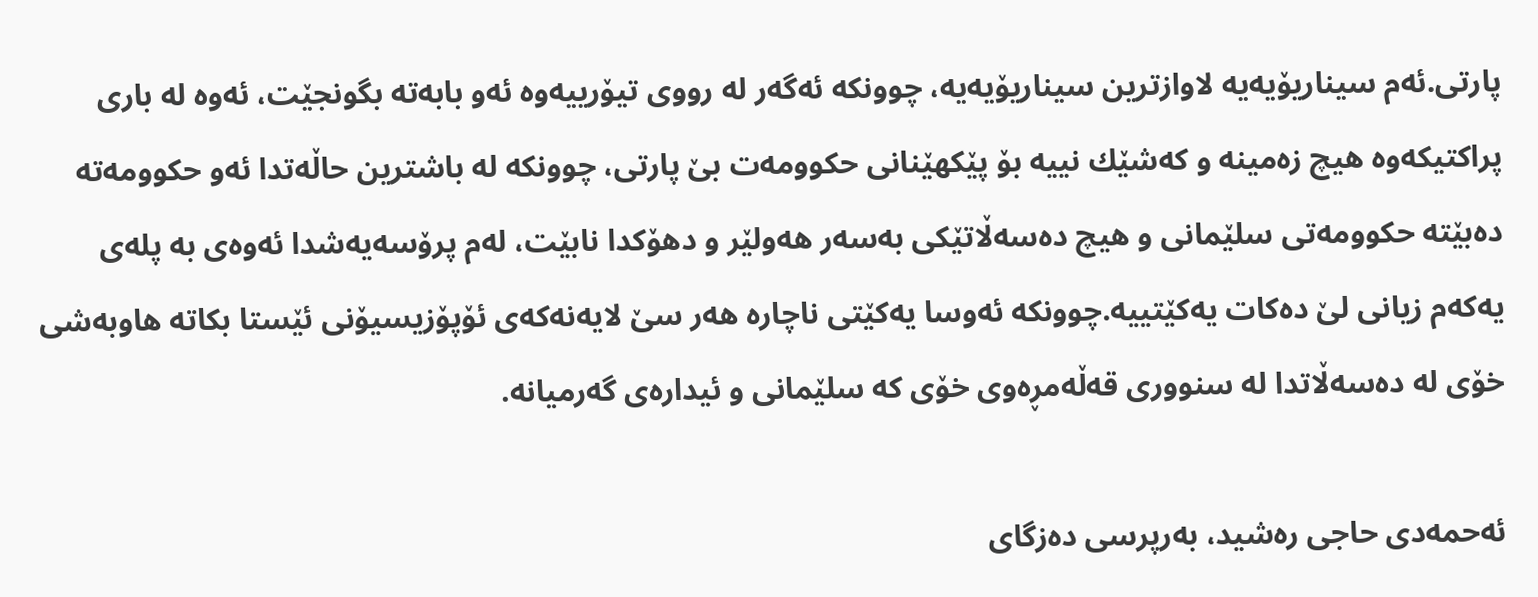پارتی.ئه‌م سیناریۆیه‌یه‌ لاوازترین سیناریۆیه‌یه‌، چوونكه‌ ئه‌گه‌ر له‌ رووی تیۆرییه‌وه‌ ئه‌و بابه‌ته‌ بگونجێت، ئه‌وه‌ له‌ باری پراكتیكه‌وه‌ هیچ زه‌مینه‌ و كه‌شێك نییه‌ بۆ پێكهێنانی حكوومه‌ت بێ پارتی، چوونكه‌ له‌ باشترین حاڵه‌تدا ئه‌و حكوومه‌ته‌ ده‌بێته‌ حكوومه‌تی سلێمانی و هیچ ده‌سه‌ڵاتێكی به‌سه‌ر هه‌ولێر و دهۆكدا نابێت، له‌م پرۆسه‌یه‌شدا ئه‌وه‌ی به‌ پله‌ی یه‌كه‌م زیانی لێ ده‌كات یه‌كێتییه‌.چوونكه‌ ئه‌وسا یه‌كێتی ناچاره‌ هه‌ر سێ لایه‌نه‌كه‌ی ئۆپۆزیسیۆنی ئێستا بكاته‌ هاوبه‌شی خۆی له‌ ده‌سه‌ڵاتدا له‌ سنووری قه‌ڵه‌مڕه‌وی خۆی كه‌ سلێمانی و ئیداره‌ی گه‌رمیانه‌.

ئه‌حمه‌دی حاجی ره‌شید، به‌رپرسی‌ ده‌زگای‌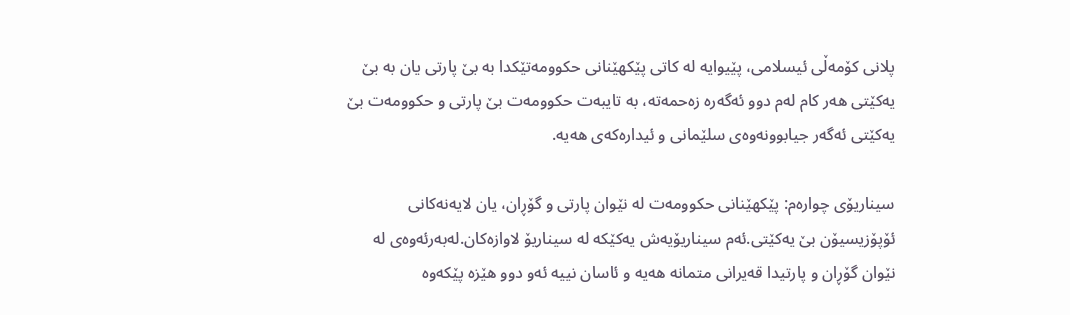پلانی‌ كۆمه‌ڵی‌ ئیسلامی‌، پێیوایه‌ له‌ كاتی‌ پێكهێنانی حكوومه‌تێكدا به‌ بێ پارتی یان به‌ بێ یه‌كێتی هه‌ر كام له‌م دوو ئه‌گه‌ره‌ زه‌حمه‌ته‌، به‌ تایبه‌ت حكوومه‌ت بێ پارتی و حكوومه‌ت بێ یه‌كێتی ئه‌گه‌ر جیابوونه‌وه‌ی سلێمانی و ئیداره‌كه‌ی هه‌یه‌.

سیناریۆی چواره‌م: پێكهێنانی حكوومه‌ت له‌ نێوان پارتی و گۆڕان، یان لایه‌نه‌كانی ئۆپۆزیسیۆن بێ یه‌كێتی.ئه‌م سیناریۆیه‌ش یه‌كێكه‌ له‌ سیناریۆ لاوازه‌كان.له‌به‌رئه‌وه‌ی له‌ نێوان گۆڕان و پارتیدا قه‌یرانی متمانه‌ هه‌یه‌ و ئاسان نییه‌ ئه‌و دوو هێزه‌ پێكه‌وه‌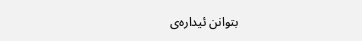بتوانن ئیداره‌ی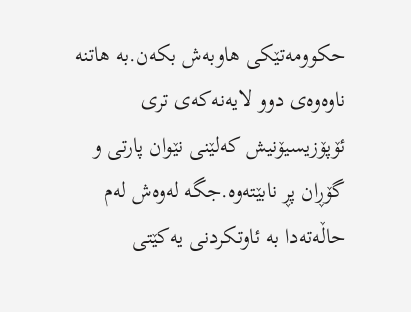حكوومه‌تێكی هاوبه‌ش بكه‌ن.به‌ هاتنه‌ ناوه‌وه‌ی دوو لایه‌نه‌كه‌ی تری ئۆپۆزیسیۆنیش كه‌لێنی نێوان پارتی و گۆڕان پڕ نابێته‌وه‌.جگه‌ له‌وه‌ش له‌م حاڵه‌ته‌دا به‌ ئاوتكردنی یه‌كێتی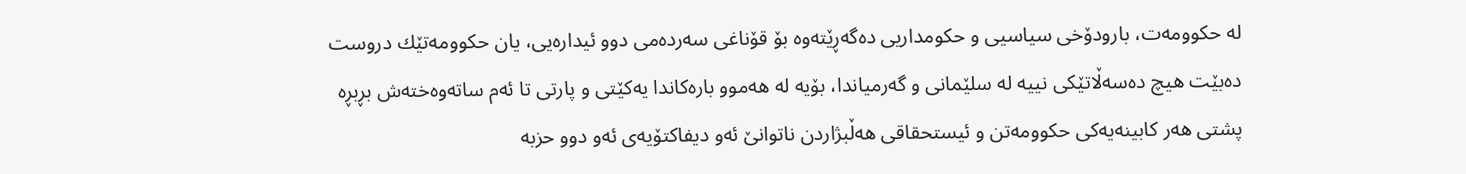له‌ حكوومه‌ت، بارودۆخی سیاسیی و حكومداریی ده‌گه‌ڕێته‌وه‌ بۆ قۆناغی سه‌رده‌می دوو ئیداره‌یی، یان حكوومه‌تێك دروست ده‌بێت هیچ ده‌سه‌ڵاتێكی نییه‌ له‌ سلێمانی و گه‌رمیاندا، بۆیه‌ له‌ هه‌موو باره‌كاندا یه‌كێتی و پارتی تا ئه‌م ساته‌وه‌خته‌ش بڕبڕه‌ پشتی هه‌ر كابینه‌یه‌كی حكوومه‌تن و ئیستحقاقی هه‌ڵبژاردن ناتوانێ ئه‌و دیفاكتۆیه‌ی ئه‌و دوو حزبه‌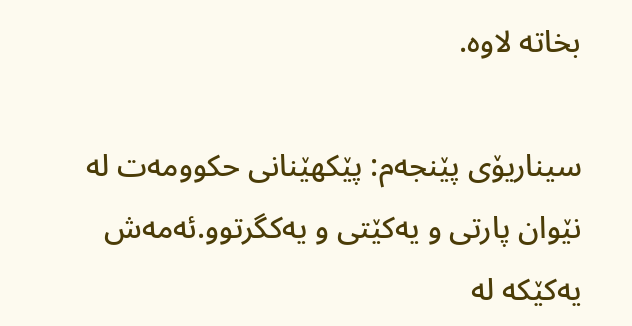بخاته‌ لاوه‌.

سیناریۆی پێنجه‌م: پێكهێنانی حكوومه‌ت له‌ نێوان پارتی و یه‌كێتی و یه‌كگرتوو.ئه‌مه‌ش یه‌كێكه‌ له‌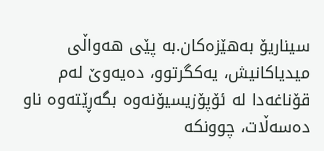سیناریۆ به‌هێزه‌كان.به‌ پێی هه‌واڵی میدیاكانیش، یه‌كگرتوو، ده‌یه‌وێ له‌م قۆناغه‌دا له‌ ئۆپۆزیسیۆنه‌وه‌ بگه‌ڕێته‌وه‌ ناو ده‌سه‌ڵات، چوونكه‌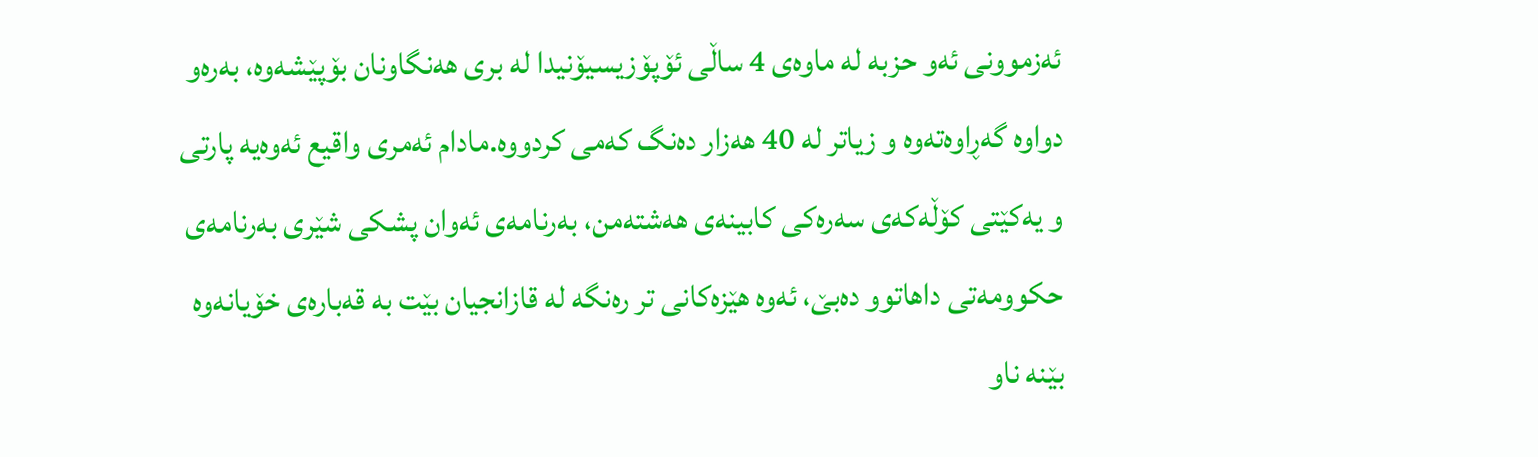ئه‌زموونی ئه‌و حزبه‌ له‌ ماوه‌ی 4 ساڵی ئۆپۆزیسیۆنیدا له‌ بری هه‌نگاونان بۆپێشه‌وه‌، به‌ره‌و دواوه‌ گه‌ڕاوه‌ته‌وه‌ و زیاتر له‌ 40 هه‌زار ده‌نگ كه‌می كردووه‌.مادام ئه‌مری واقیع ئه‌وه‌یه‌ پارتی و یه‌كێتی كۆڵه‌كه‌ی سه‌ره‌كی كابینه‌ی هه‌شته‌من، به‌رنامه‌ی ئه‌وان پشكی شێری به‌رنامه‌ی حكوومه‌تی داهاتوو ده‌بێ، ئه‌وه‌ هێزه‌كانی تر ره‌نگه‌ له‌ قازانجیان بێت به‌ قه‌باره‌ی خۆیانه‌وه‌ بێنه‌ ناو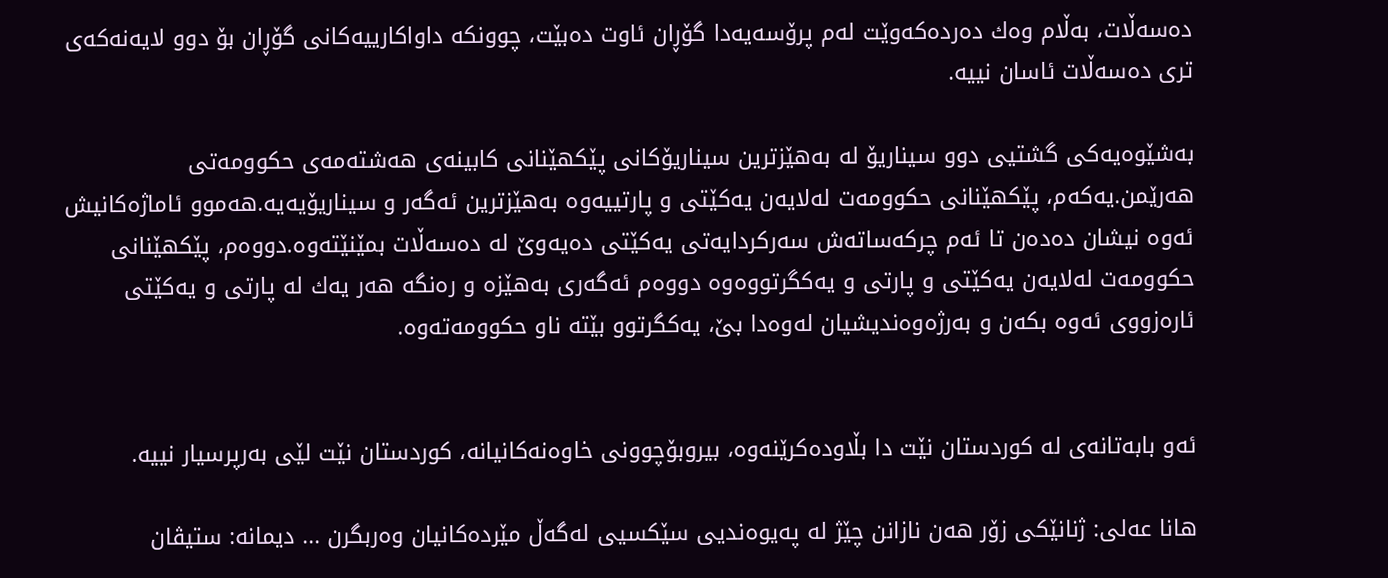ده‌سه‌ڵات، به‌ڵام وه‌ك ده‌رده‌كه‌وێت له‌م پرۆسه‌یه‌دا گۆڕان ئاوت ده‌بێت، چوونكه‌ داواكارییه‌كانی گۆڕان بۆ دوو لایه‌نه‌كه‌ی تری ده‌سه‌ڵات ئاسان نییه‌.

به‌شێوه‌یه‌كی گشتیی دوو سیناریۆ له‌ به‌هێزترین سیناریۆكانی پێكهێنانی كابینه‌ی هه‌شته‌مه‌ی حكوومه‌تی هه‌رێمن.یه‌كه‌م، پێكهێنانی حكوومه‌ت له‌لایه‌ن یه‌كێتی و پارتییه‌وه‌ به‌هێزترین ئه‌گه‌ر و سیناریۆیه‌یه‌.هه‌موو ئاماژه‌كانیش ئه‌وه‌ نیشان ده‌ده‌ن تا ئه‌م چركه‌ساته‌ش سه‌ركردایه‌تی یه‌كێتی ده‌یه‌وێ له‌ ده‌سه‌ڵات بمێنێته‌وه‌.دووه‌م، پێكهێنانی حكوومه‌ت له‌لایه‌ن یه‌كێتی و پارتی و یه‌كگرتووه‌وه‌ دووه‌م ئه‌گه‌ری به‌هێزه‌ و ره‌نگه‌ هه‌ر یه‌ك له‌ پارتی و یه‌كێتی ئاره‌زووی ئه‌وه‌ بكه‌ن و به‌رژه‌وه‌ندیشیان له‌وه‌دا بێ، یه‌كگرتوو بێته‌ ناو حكوومه‌ته‌وه‌.


ئه‌و بابه‌تانه‌ی له‌ کوردستان نێت دا بڵاوده‌کرێنه‌وه‌، بیروبۆچوونی خاوه‌نه‌کانیانه‌، کوردستان نێت لێی به‌رپرسیار نییه‌.

هانا عه‌لی: ژنانێكی زۆر هه‌ن نازانن چێژ له‌ په‌یوه‌ندیی سێكسیی له‌گه‌ڵ مێرده‌كانیان وه‌ربگرن ... دیمانه‌: ستیڤان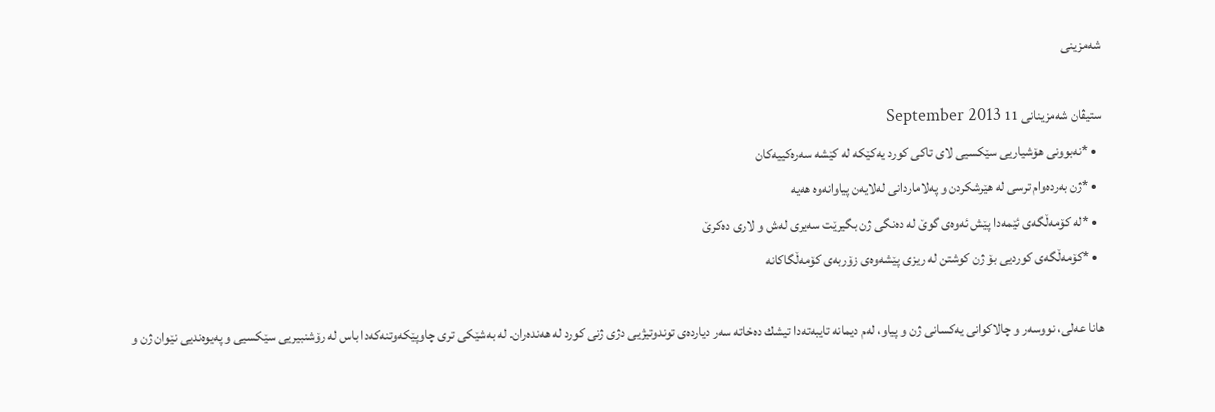شه‌مزینی

ستیڤان شه‌مزینانی 11 September 2013
  • *نه‌بوونی هۆشیاریی سێكسیی لای تاكی كورد یه‌كێكه‌ له‌ كێشه‌ سه‌ره‌كییه‌كان
  • *ژن به‌رده‌وام ترسی له‌ هێرشكردن و په‌لاماردانی له‌لایه‌ن پیاوانه‌وه‌ هه‌یه‌
  • *له‌ كۆمه‌ڵگه‌ی ئێمه‌دا پێش ئه‌وه‌ی گوێ له‌ ده‌نگی ژن بگیرێت سه‌یری له‌ش و لاری ده‌كرێ
  • *كۆمه‌ڵگه‌ی كوردیی بۆ ژن كوشتن له‌ ریزی پێشه‌وه‌ی زۆربه‌ی كۆمه‌ڵگاكانه‌

هانا عه‌لی، نووسه‌ر و چالاكوانی یه‌كسانی ژن و پیاو، له‌م دیمانه‌ تایبه‌ته‌دا تیشك ده‌خاته‌ سه‌ر دیارده‌ی توندوتیژیی دژی ژنی كورد له‌ هه‌نده‌ران. له‌ به‌شێكی تری چاوپێكه‌وتنه‌كه‌دا باس له‌ رۆشنبیریی سێكسیی و په‌یوه‌ندیی نێوان ژن و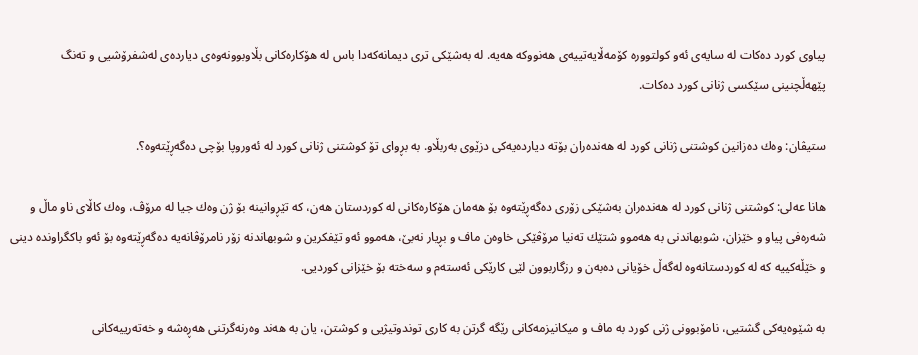پیاوی كورد ده‌كات له‌ سایه‌ی ئه‌و كولتووره‌ كۆمه‌ڵایه‌تییه‌ی هه‌نووكه‌ هه‌یه‌. له‌ به‌شێكی تری دیمانه‌كه‌دا باس له‌ هۆكاره‌كانی بڵاوبوونه‌وه‌ی دیارده‌ی له‌شفرۆشیی و ته‌نگ پێهه‌ڵچنینی سێكسی ژنانی كورد ده‌كات.

ستیڤان: وه‌ك ده‌زانین كوشتنی ژنانی كورد له‌ هه‌نده‌ران بۆته‌ دیارده‌یه‌كی دزێوی به‌ربڵاو. به‌ بڕوای تۆ كوشتنی ژنانی كورد له‌ ئه‌وروپا بۆچی ده‌گه‌ڕێته‌وه‌؟.

هانا عه‌لی: كوشتنی ژنانی كورد له‌ هه‌نده‌ران به‌شێكی زۆری ده‌گه‌ڕێته‌وه‌ بۆ هه‌مان هۆكاره‌كانی له‌ كوردستان هه‌ن، كه‌ تێڕوانینه‌ بۆ ژن وه‌ك جیا له‌ مرۆڤ، وه‌ك كاڵای ناو ماڵ و شه‌ره‌فی پیاو و خێزان، شوبهاندنی به‌ هه‌موو شتێك ته‌نیا مرۆڤێكی خاوه‌ن ماف و بڕیار نه‌بێ، هه‌موو ئه‌و تێفكرین و شوبهاندنه‌ زۆر نامرۆڤانه‌یه‌ ده‌گه‌ڕێته‌وه‌ بۆ ئه‌و باكگراونده‌ دینی و خێڵه‌كییه‌ كه‌ له‌ كوردستانه‌وه‌ له‌گه‌ڵ خۆیانی ده‌به‌ن و رزگاربوون لێی كارێكی ئه‌سته‌م و سه‌خته‌ بۆ خێزانی كوردیی.

به‌ شێوه‌یه‌كی گشتیی، نامۆبوونی ژنی كورد به‌ ماف و میكانیزمه‌كانی رێگه‌ گرتن به‌ كاری توندوتیژیی و كوشتن، یان به‌ هه‌ند وه‌رنه‌گرتنی هه‌ڕه‌شه‌ و خه‌ته‌رییه‌كانی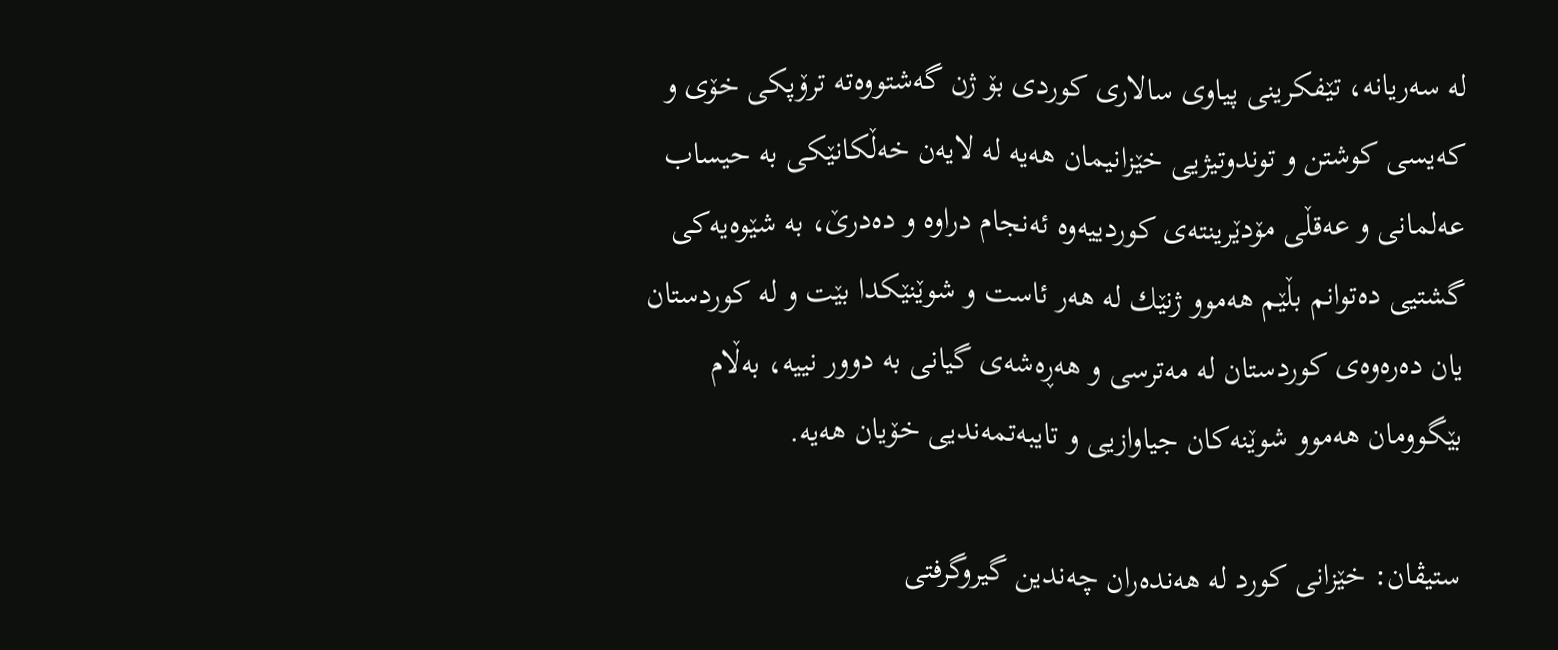له‌ سه‌ریانه‌، تێفكرینی پیاوی سالاری كوردی بۆ ژن گه‌شتووه‌ته‌ ترۆپكی خۆی و كه‌یسی كوشتن و توندوتیژیی خێزانیمان هه‌یه‌ له‌ لایه‌ن خه‌ڵكانێكی به‌ حیساب عه‌لمانی و عه‌قڵی مۆدێرینته‌ی كوردییه‌وه‌ ئه‌نجام دراوه‌ و ده‌درێ، به‌ شێوه‌یه‌كی گشتیی ده‌توانم بڵێم هه‌موو ژنێك له‌ هه‌ر ئاست و شوێنێكدا بێت و له‌ كوردستان یان ده‌ره‌وه‌ی كوردستان له‌ مه‌ترسی و هه‌ڕه‌شه‌ی گیانی به‌ دوور نییه‌، به‌ڵام بێگوومان هه‌موو شوێنه‌كان جیاوازیی و تایبه‌تمه‌ندیی خۆیان هه‌یه‌.

ستیڤان: خێزانی كورد له‌ هه‌نده‌ران چه‌ندین گیروگرفتی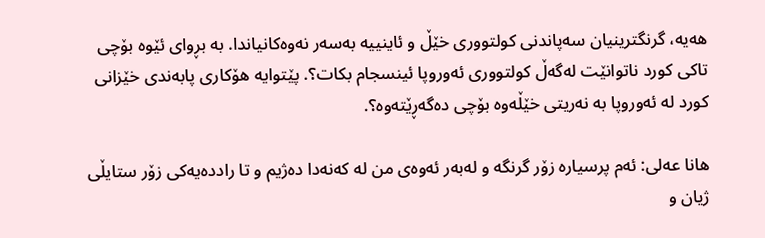هه‌یه‌، گرنگترینیان سه‌پاندنی كولتووری خێڵ و ئاینییه‌ به‌سه‌ر نه‌وه‌كانیاندا. به‌ بڕوای ئێوه‌ بۆچی تاكی كورد ناتوانێت له‌گه‌ڵ كولتووری ئه‌وروپا ئینسجام بكات؟. پێتوایه‌ هۆكاری پابه‌ندی خێزانی كورد له‌ ئه‌وروپا به‌ نه‌ریتی خێڵه‌وه‌ بۆچی ده‌گه‌ڕێته‌وه‌؟.

هانا عه‌لی: ئه‌م پرسیاره‌ زۆر گرنگه‌ و له‌به‌ر ئه‌وه‌ی من له‌ كه‌نه‌دا ده‌ژیم و تا رادده‌یه‌كی زۆر ستایڵی ژیان و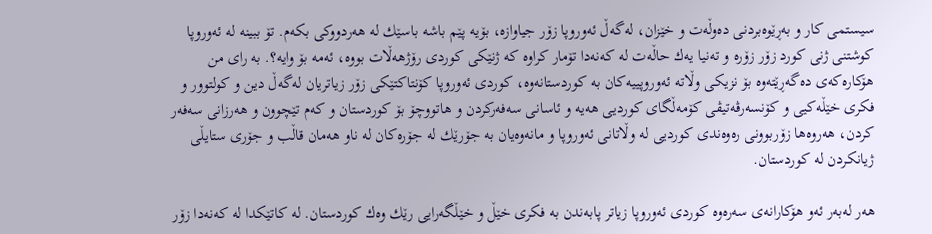سیستمی كار و به‌ڕێوه‌بردنی ده‌وڵه‌ت و خێزان، له‌گه‌ڵ ئه‌وروپا زۆر جیاوازه‌، بۆیه‌ پێم باشه‌ باسێك له‌ هه‌ردووكی بكه‌م. تۆ ببینه‌ له‌ ئه‌وروپا كوشتنی ژنی كورد زۆر زۆره‌ و ته‌نیا یه‌ك حاڵه‌ت له‌ كه‌نه‌دا تۆمار كراوه‌ كه‌ ژنێكی كوردی رۆژهه‌ڵات بووه‌، ئه‌مه‌ بۆ وایه‌؟. به‌ رای من هۆكاره‌كه‌ی ده‌گه‌ڕێته‌وه‌ بۆ نزیكی وڵاته‌ ئه‌وروپییه‌كان به‌ كوردستانه‌وه‌، كوردی ئه‌وروپا كۆنتاكتێكی زۆر زیاتریان له‌گه‌ڵ دین و كولتوور و فكری خێڵه‌كیی و كۆنسه‌رڤه‌تیڤی كۆمه‌ڵگای كوردیی هه‌یه‌ و ئاسانی سه‌فه‌ركردن و هاتووچۆ بۆ كوردستان و كه‌م تێچوون و هه‌رزانی سه‌فه‌ر كردن، هه‌روه‌ها زۆربوونی ره‌وه‌ندی كوردیی له‌ وڵاتانی ئه‌وروپا و مانه‌وه‌یان به‌ جۆرێك له‌ جۆره‌كان له‌ ناو هه‌مان قاڵب و جۆری ستایڵی ژیانكردن له‌ كوردستان.

هه‌ر له‌به‌ر ئه‌و هۆكارانه‌ی سه‌ره‌وه‌ كوردی ئه‌وروپا زیاتر پابه‌ندن به‌ فكری خێڵ و خێڵگه‌رایی رێك وه‌ك كوردستان. له‌ كاتێكدا له‌ كه‌نه‌دا زۆر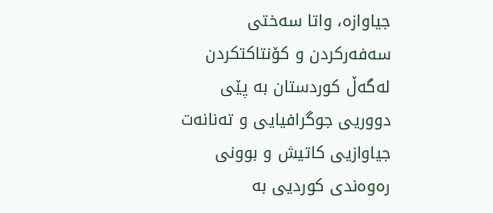جیاوازه‌، واتا سه‌ختی سه‌فه‌ركردن و كۆنتاكتكردن له‌گه‌ڵ كوردستان به‌ پێی دووریی جوگرافیایی و ته‌نانه‌ت جیاوازیی كاتیش و بوونی ره‌وه‌ندی كوردیی به‌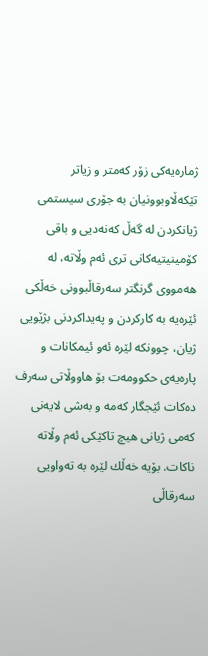ژماره‌یه‌كی زۆر كه‌متر و زیاتر تێكه‌ڵاوبوونیان به‌ جۆری سیستمی ژیانكردن له‌ گه‌ڵ كه‌نه‌دیی و باقی كۆمینیتیه‌كانی تری ئه‌م وڵاته‌، له‌ هه‌مووی گرنگتر سه‌رقاڵبوونی خه‌ڵكی ئێره‌یه‌ به‌ كاركردن و په‌یداكردنی بژێویی ژیان، چوونكه‌ لێره‌ ئه‌و ئیمكانات و پاره‌یه‌ی حكوومه‌ت بۆ هاووڵاتی سه‌رف ده‌كات ئێجگار كه‌مه‌ و به‌شی لایه‌نی كه‌می ژیانی هیچ تاكێكی ئه‌م وڵاته‌ ناكات. بۆیه‌ خه‌ڵك لێره‌ به‌ ته‌واویی سه‌رقاڵی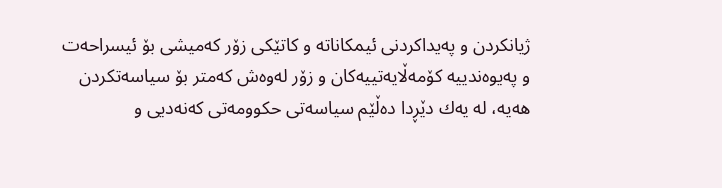ژیانكردن و په‌یداكردنی ئیمكاناته‌ و كاتێكی زۆر كه‌میشی بۆ ئیسراحه‌ت و په‌یوه‌ندییه‌ كۆمه‌ڵایه‌تییه‌كان و زۆر له‌وه‌ش كه‌متر بۆ سیاسه‌تكردن هه‌یه‌، له‌ یه‌ك دێڕدا ده‌ڵێم سیاسه‌تی حكوومه‌تی كه‌نه‌دیی و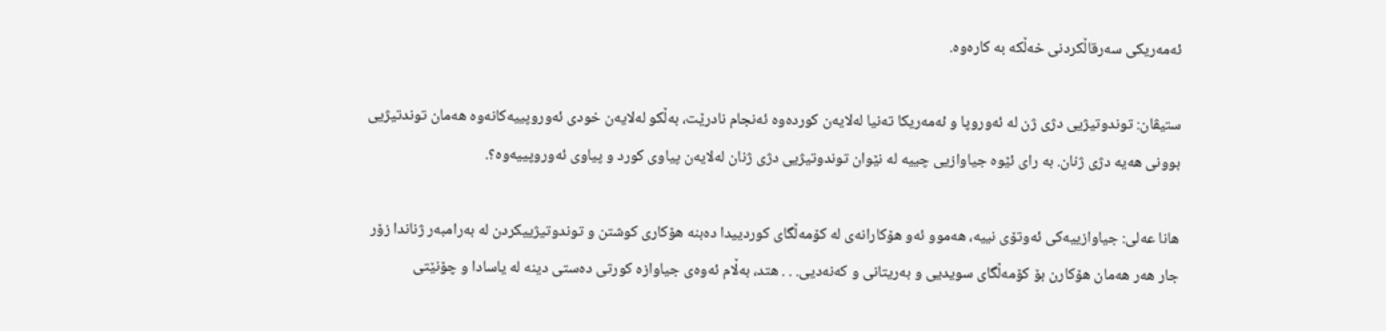ئه‌مه‌ریكی سه‌رقاڵكردنی خه‌ڵكه‌ به‌ كاره‌وه‌.

ستیڤان: توندوتیژیی دژی ژن له‌ ئه‌وروپا و ئه‌مه‌ریكا ته‌نیا له‌لایه‌ن كورده‌وه‌ ئه‌نجام نادرێت، به‌ڵكو له‌لایه‌ن خودی ئه‌وروپییه‌كانه‌وه‌ هه‌مان توندتیژیی بوونی هه‌یه‌ دژی ژنان. به‌ رای ئێوه‌ جیاوازیی چییه‌ له‌ نێوان توندوتیژیی دژی ژنان له‌لایه‌ن پیاوی كورد و پیاوی ئه‌وروپییه‌وه‌؟.

هانا عه‌لی: جیاوازییه‌كی ئه‌وتۆی نییه‌، هه‌موو ئه‌و هۆكارانه‌ی له‌ كۆمه‌ڵگای كوردییدا ده‌بنه‌ هۆكاری كوشتن و توندوتیژییكردن له‌ به‌رامبه‌ر ژناندا زۆر جار هه‌ر هه‌مان هۆكارن بۆ كۆمه‌ڵگای سویدیی و به‌ریتانی و كه‌نه‌دیی. . . هتد، به‌ڵام ئه‌وه‌ی جیاوازه‌ كورتی ده‌ستی دینه‌ له‌ یاسادا و چۆنێتی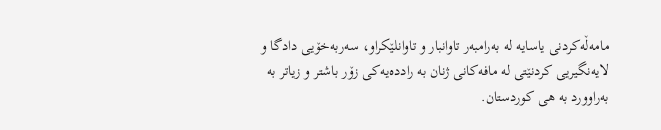مامه‌ڵه‌كردنی یاسایه‌ له‌ به‌رامبه‌ر تاوانبار و تاوانلێكراو، سه‌ربه‌خۆیی دادگا و لایه‌نگیریی كردنێتی له‌ مافه‌كانی ژنان به‌ رادده‌یه‌كی زۆر باشتر و زیاتر به‌ به‌راوورد به‌ هی كوردستان.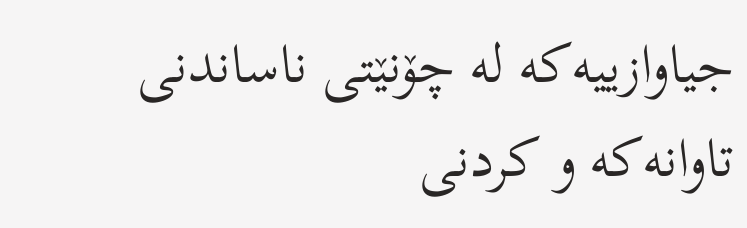جیاوازییه‌كه‌ له‌ چۆنێتی ناساندنی تاوانه‌كه‌ و كردنی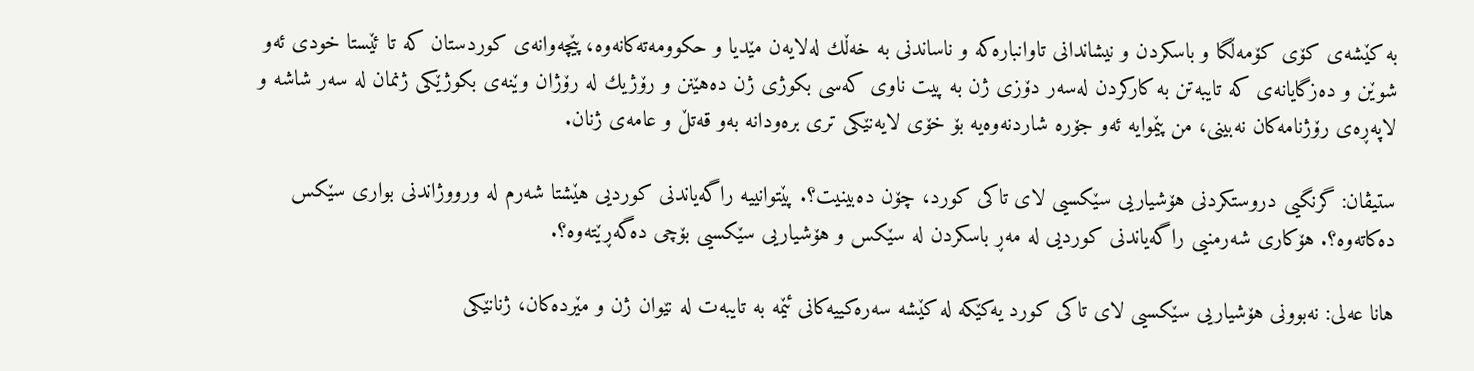به‌ كێشه‌ی كۆی كۆمه‌ڵگا و باسكردن و نیشاندانی تاوانباره‌كه‌ و ناساندنی به‌ خه‌ڵك له‌لایه‌ن مێدیا و حكوومه‌ته‌كانه‌وه‌، پێچه‌وانه‌ی كوردستان كه‌ تا ئێستا خودی ئه‌و شوێن و ده‌زگایانه‌ی كه‌ تایبه‌تن به‌ كاركردن له‌سه‌ر دۆزی ژن به‌ پیت ناوی كه‌سی بكوژی ژن ده‌هێنن و رۆژیك له‌ رۆژان وێنه‌ی بكوژێكی ژنمان له‌ سه‌ر شاشه‌ و لاپه‌ڕه‌ی رۆژنامه‌كان نه‌بینی، من پێموایه‌ ئه‌و جۆره‌ شاردنه‌وه‌یه‌ بۆ خۆی لایه‌نێكی تری بره‌ودانه‌ به‌و قه‌تڵ و عامه‌ی ژنان.

ستیڤان: گرنگیی دروستكردنی هۆشیاریی سێكسیی لای تاكی كورد، چۆن ده‌بینیت؟. پێتوانییه‌ راگه‌یاندنی كوردیی هێشتا شه‌رم له‌ ورووژاندنی بواری سێكس ده‌كاته‌وه‌؟. هۆكاری شه‌رمنیی راگه‌یاندنی كوردیی له‌ مه‌ڕ باسكردن له‌ سێكس و هۆشیاریی سێكسیی بۆچی ده‌گه‌ڕێته‌وه‌؟.

هانا عه‌لی: نه‌بوونی هۆشیاریی سێكسیی لای تاكی كورد یه‌كێكه‌ له‌ كێشه‌ سه‌ره‌كییه‌كانی ئێمه‌ به‌ تایبه‌ت له‌ نێوان ژن و مێرده‌كان، ژنانێكی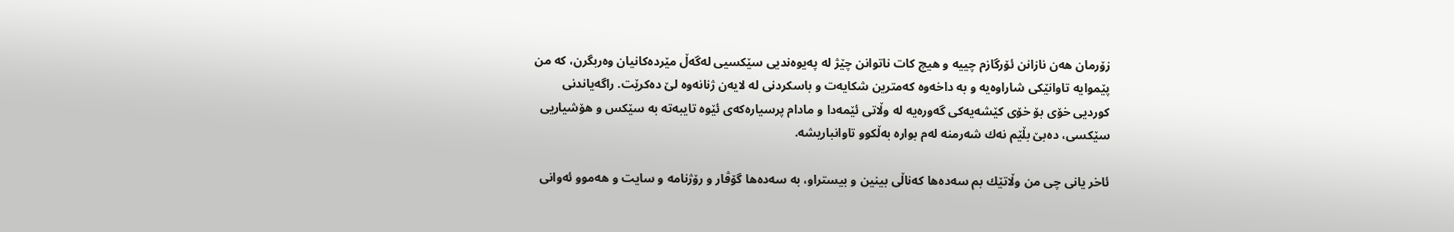زۆرمان هه‌ن نازانن ئۆرگازم چییه‌ و هیچ كات ناتوانن چێژ له‌ په‌یوه‌ندیی سێكسیی له‌گه‌ڵ مێرده‌كانیان وه‌ربگرن، كه‌ من پێموایه‌ تاوانێكی شاراوه‌یه‌ و به‌ داخه‌وه‌ كه‌مترین شكایه‌ت و باسكردنی له‌ لایه‌ن ژنانه‌وه‌ لێ ده‌كرێت. راگه‌یاندنی كوردیی خۆی بۆ خۆی كێشه‌یه‌كی گه‌وره‌یه‌ له‌ وڵاتی ئێمه‌دا و مادام پرسیاره‌كه‌ی ئێوه‌ تایبه‌ته‌ به‌ سێكس و هۆشیاریی سێكسی، ده‌بێ بڵێم نه‌ك شه‌رمنه‌ له‌م بواره‌ به‌ڵكوو تاوانباریشه‌.

ئاخر یانی چی من وڵاتێك بم سه‌ده‌ها كه‌ناڵی بینین و بیستراو، به‌ سه‌ده‌ها گۆڤار و رۆژنامه‌ و سایت و هه‌موو ئه‌وانی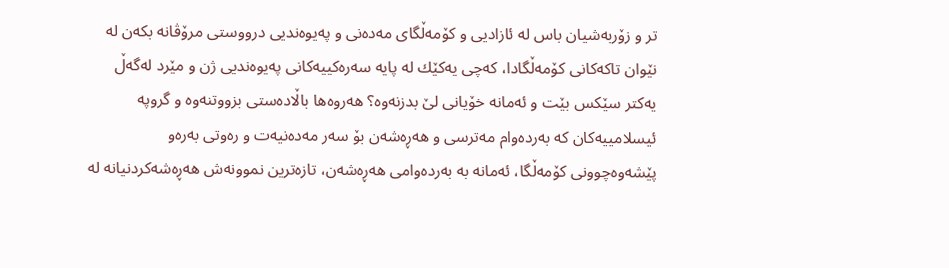تر و زۆربه‌شیان باس له‌ ئازادیی و كۆمه‌ڵگای مه‌ده‌نی و په‌یوه‌ندیی درووستی مرۆڤانه‌ بكه‌ن له‌ نێوان تاكه‌كانی كۆمه‌ڵگادا، كه‌چی یه‌كێك له‌ پایه‌ سه‌ره‌كییه‌كانی په‌یوه‌ندیی ژن و مێرد له‌گه‌ڵ یه‌كتر سێكس بێت و ئه‌مانه‌ خۆیانی لێ بدزنه‌وه‌؟ هه‌روه‌ها باڵاده‌ستی بزووتنه‌وه‌ و گروپه‌ ئیسلامییه‌كان كه‌ به‌رده‌وام مه‌ترسی و هه‌ڕه‌شه‌ن بۆ سه‌ر مه‌ده‌نیه‌ت و ره‌وتی به‌ره‌و پێشه‌وه‌چوونی كۆمه‌ڵگا، ئه‌مانه‌ به‌ به‌رده‌وامی هه‌ڕه‌شه‌ن، تازه‌ترین نموونه‌ش هه‌ڕه‌شه‌كردنیانه‌ له‌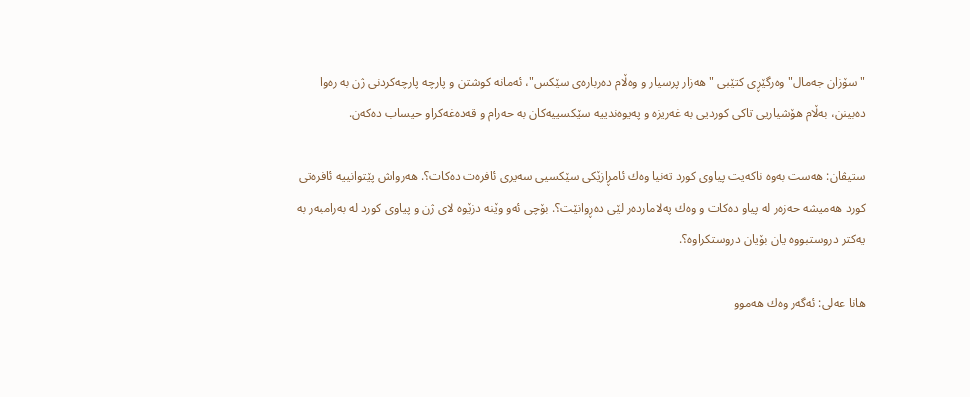"سۆزان جه‌مال" وه‌رگێڕی كتێبی "هه‌زار پرسیار و وه‌ڵام ده‌رباره‌ی سێكس"، ئه‌مانه‌ كوشتن و پارچه‌ پارچه‌كردنی ژن به‌ ره‌وا ده‌بینن، به‌ڵام هۆشیاریی تاكی كوردیی به‌ غه‌ریزه‌ و په‌یوه‌ندییه‌ سێكسییه‌كان به‌ حه‌رام و قه‌ده‌غه‌كراو حیساب ده‌كه‌ن.

ستیڤان: هه‌ست به‌وه‌ ناكه‌یت پیاوی كورد ته‌نیا وه‌ك ئامڕازێكی سێكسیی سه‌یری ئافره‌ت ده‌كات؟. هه‌رواش پێتوانییه‌ ئافره‌تی كورد هه‌میشه‌ حه‌زه‌ر له‌ پیاو ده‌كات و وه‌ك په‌لامارده‌ر لێی ده‌ڕوانێت؟. بۆچی ئه‌و وێنه‌ دزێوه‌ لای ژن و پیاوی كورد له‌ به‌رامبه‌ر به‌ یه‌كتر دروستبووه‌ یان بۆیان دروستكراوه‌؟.

هانا عه‌لی: ئه‌گه‌ر وه‌ك هه‌موو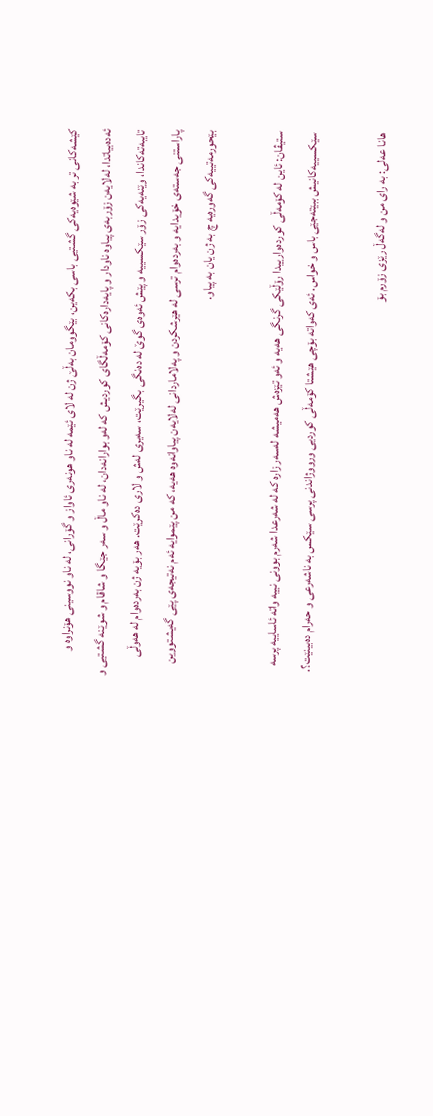كێشه‌كانی تر به‌ شێوه‌یه‌كی گشتیی باسی بكه‌ین، بێگوومان به‌ڵێ ژن له‌ لای ئێمه‌ له‌ ناو هونه‌ری ئاواز و گۆرانی، له‌ ناو نووسینی هۆنراوه‌ و ئه‌ده‌بیاتدا، له‌لایه‌ن زۆربه‌ی پیاوه‌ ناودار و پایه‌داره‌كانی كۆمه‌ڵگای كوردیش كه‌ له‌و بوارانه‌دان، له‌ ناو ماڵ و سه‌ر جێگا و شاقام و شوێنه‌ گشتیی و تایبه‌ته‌كاندا، وێنه‌یه‌كی زۆر سێكسییه‌ و پێش ئه‌وه‌ی گوێ له‌ ده‌نگی بگیرێت، سه‌یری له‌ش و لاری ده‌كرێت. هه‌ر بۆیه‌ ژن به‌رده‌وام له‌ هه‌وڵی پاراستنی جه‌سته‌ی خۆیدایه‌ و به‌رده‌وام ترسی له‌ هێرشكردن و په‌لاماردانی له‌لایه‌ن پیاوانه‌وه‌ هه‌یه‌، كه‌ من پێموایه‌ ئه‌م نه‌تیجه‌ی پێی گه‌یشتووین بێحورمه‌تییه‌كی گه‌وره‌یه‌ چ به‌ ژن یان به‌ پیاو.

ستیڤان: ئاین له‌ كۆمه‌ڵی كورده‌وارییدا رۆڵێكی گرنگی هه‌یه‌ و ئه‌و تێزه‌ش هه‌میشه‌ له‌سه‌ر زاره‌ كه‌ له‌ شه‌رعدا شه‌رم بوونی نییه‌ واته‌ ئاساییه‌ پرسه‌ سێكسییه‌كانیش ببێته‌جێی باس و خواس. ئه‌ی كه‌واته‌ بۆچی هێشتا كۆمه‌ڵی كوردیی ورووژاندنی پرسی سێكس به‌ ناشه‌رعی و حه‌رام ده‌بینێت؟.

هانا عه‌لی: به‌ رای من و له‌گه‌ڵ رێزی زۆرم بۆ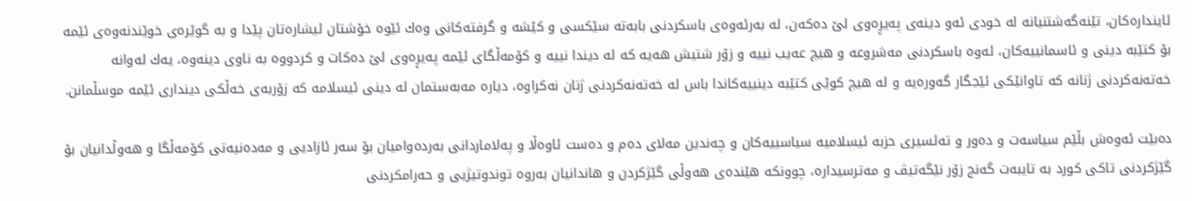ئاینداره‌كان، تێنه‌گه‌شتنیانه‌ له‌ خودی ئه‌و دینه‌ی په‌یڕه‌وی لێ ده‌كه‌ن، له‌ به‌رئه‌وه‌ی باسكردنی بابه‌ته‌ سێكسی و كێشه‌ و گرفته‌كانی وه‌ك ئێوه‌ خۆشتان ئیشاره‌تان پێدا و به‌ گوێره‌ی خوێندنه‌وه‌ی ئێمه‌ بۆ كتێبه‌ دینی و ئاسمانییه‌كان، ئه‌وه‌ باسكردنی مه‌شروعه‌ و هیچ عه‌یب نییه‌ و زۆر شتیش هه‌یه‌ كه‌ له‌ دیندا نییه‌ و كۆمه‌ڵگای ئێمه‌ په‌یڕه‌وی لێ ده‌كات و كردووه‌ به‌ ناوی دینه‌وه‌، یه‌ك له‌وانه‌ خه‌ته‌نه‌كردنی ژنانه‌ كه‌ تاوانێكی ئێجگار گه‌وره‌یه‌ و له‌ هیچ كوێی كتێبه‌ دینییه‌كاندا باس له‌ خه‌ته‌نه‌كردنی ژنان نه‌كراوه‌، دیاره‌ مه‌به‌ستمان له‌ دینی ئیسلامه‌ كه‌ زۆربه‌ی خه‌ڵكی دینداری ئێمه‌ موسڵمانن.

ده‌بێت ئه‌وه‌ش بڵێم سیاسه‌ت و ده‌ور و ته‌ئسیری حزبه‌ ئیسلامیه‌ سیاسییه‌كان و چه‌ندین مه‌لای ده‌م و ده‌ست ئاوه‌ڵا و په‌لاماردانی به‌رده‌وامیان بۆ سه‌ر ئازادیی و مه‌ده‌نیه‌تی كۆمه‌ڵگا و هه‌وڵدانیان بۆ گێژكردنی تاكی كورد به‌ تایبه‌ت گه‌نج زۆر نێگه‌تیڤ و مه‌ترسیداره‌، چوونكه‌ هێنده‌ی هه‌وڵی گێژكردن و هاندانیان به‌روه‌ توندوتیژیی و حه‌رامكردنی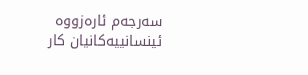سه‌رجه‌م ئاره‌زووه‌ ئینسانییه‌كانیان كار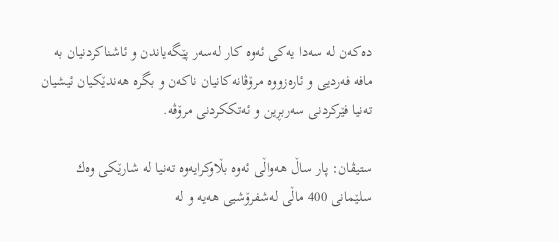ده‌كه‌ن له‌ سه‌دا یه‌كی ئه‌وه‌ كار له‌سه‌ر پێگه‌یاندن و ئاشناكردنیان به‌ مافه‌ فه‌ردیی و ئاره‌زووه‌ مرۆڤانه‌كانیان ناكه‌ن و بگره‌ هه‌ندێكیان ئیشیان ته‌نیا فێركردنی سه‌ربڕین و ئه‌تككردنی مرۆڤه‌.

ستیڤان: پار ساڵ هه‌واڵی ئه‌وه‌ بڵاوكرایه‌وه‌ ته‌نیا له‌ شارێكی وه‌ك سلێمانی 400 ماڵی له‌شفرۆشیی هه‌یه‌ و له‌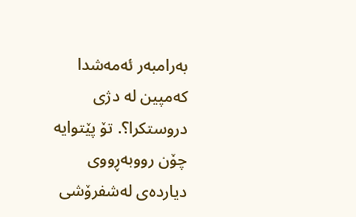به‌رامبه‌ر ئه‌مه‌شدا كه‌مپین له‌ دژی دروستكرا؟. تۆ پێتوایه‌ چۆن رووبه‌ڕووی دیارده‌ی له‌شفرۆشی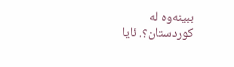ببینه‌وه‌ له‌ كوردستان؟. ئایا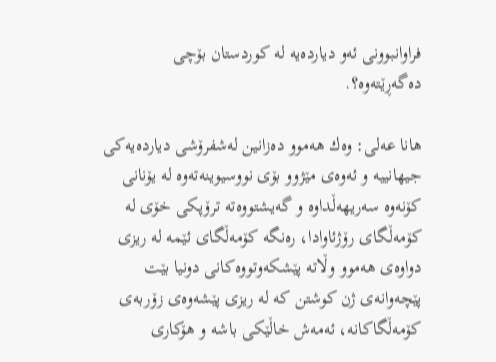فراوانبوونی ئه‌و دیارده‌یه‌ له‌ كوردستان بۆچی ده‌گه‌ڕێته‌وه‌؟.

هانا عه‌لی: وه‌ك هه‌موو ده‌زانین له‌شفرۆشی دیارده‌یه‌كی جیهانییه‌ و ئه‌وه‌ی مێژوو بۆی نووسیوینه‌ته‌وه‌ له‌ یۆنانی كۆنه‌وه‌ سه‌ریهه‌ڵداوه‌ و گه‌یشتووه‌ته‌ ترۆپكی خۆی له‌ كۆمه‌ڵگای رۆژئاوادا، ره‌نگه‌ كۆمه‌ڵگای ئێمه‌ له‌ ریزی دواوه‌ی هه‌موو وڵاته‌ پێشكه‌وتووه‌كانی دونیا بێت پێچه‌وانه‌ی ژن كوشتن كه‌ له‌ ریزی پێشه‌وه‌ی زۆربه‌ی كۆمه‌ڵگاكانه‌، ئه‌مه‌ش خاڵێكی باشه‌ و هۆكاری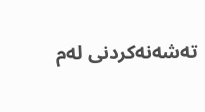ته‌شه‌نه‌كردنی له‌م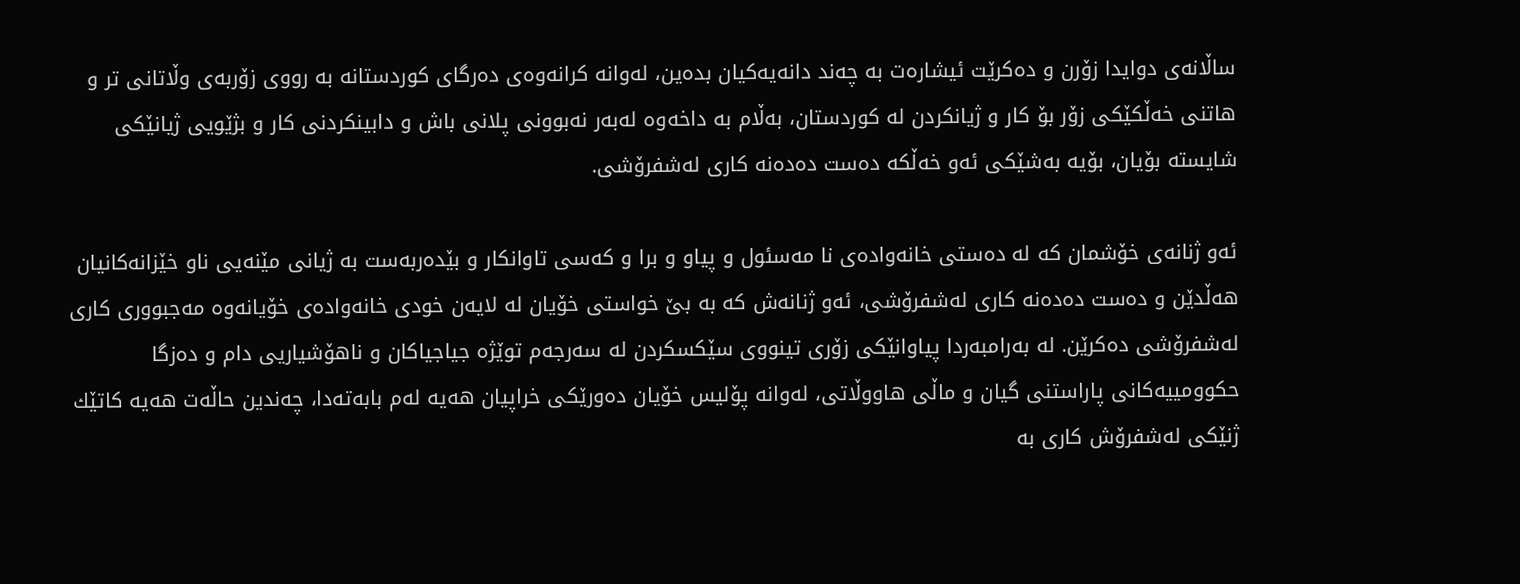ساڵانه‌ی دوایدا زۆرن و ده‌كرێت ئیشاره‌ت به‌ چه‌ند دانه‌یه‌كیان بده‌ین، له‌وانه‌ كرانه‌وه‌ی ده‌رگای كوردستانه‌ به‌ رووی زۆربه‌ی وڵاتانی تر و هاتنی خه‌ڵكێكی زۆر بۆ كار و ژیانكردن له‌ كوردستان، به‌ڵام به‌ داخه‌وه‌ له‌به‌ر نه‌بوونی پلانی باش و دابینكردنی كار و بژێویی ژیانێكی شایسته‌ بۆیان، بۆیه‌ به‌شێكی ئه‌و خه‌ڵكه‌ ده‌ست ده‌ده‌نه‌ كاری له‌شفرۆشی.

ئه‌و ژنانه‌ی خۆشمان كه‌ له‌ ده‌ستی خانه‌واده‌ی نا مه‌سئول و پیاو و برا و كه‌سی تاوانكار و بێده‌ربه‌ست به‌ ژیانی مێنه‌یی ناو خێزانه‌كانیان هه‌ڵدێن و ده‌ست ده‌ده‌نه‌ كاری له‌شفرۆشی، ئه‌و ژنانه‌ش كه‌ به‌ بێ خواستی خۆیان له‌ لایه‌ن خودی خانه‌واده‌ی خۆیانه‌وه‌ مه‌جبووری كاری له‌شفرۆشی ده‌كرێن. له‌ به‌رامبه‌ردا پیاوانێكی زۆری تینووی سێكسكردن له‌ سه‌رجه‌م توێژه‌ جیاجیاكان و ناهۆشیاریی دام و ده‌زگا حكوومییه‌كانی پاراستنی گیان و ماڵی هاووڵاتی، له‌وانه‌ پۆلیس خۆیان ده‌ورێكی خراپیان هه‌یه‌ له‌م بابه‌ته‌دا، چه‌ندین حاڵه‌ت هه‌یه‌ كاتێك ژنێكی له‌شفرۆش كاری به‌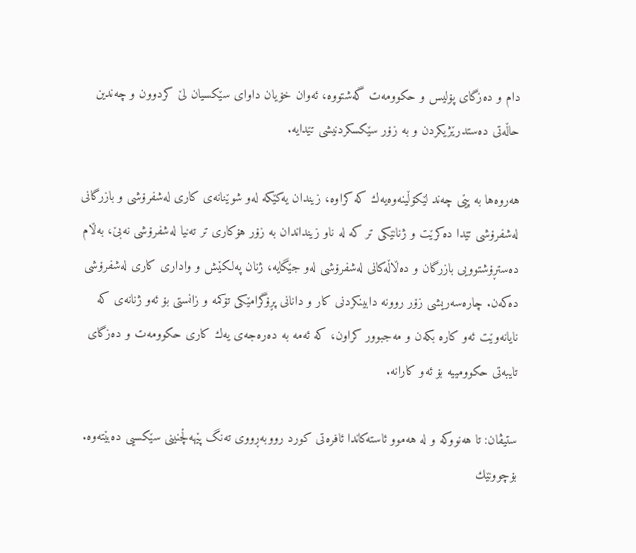دام و ده‌زگای پۆلیس و حكوومه‌ت گه‌شتووه‌، ئه‌وان خۆیان داوای سێكسیان لێ كردوون و چه‌ندین حاڵه‌تی ده‌ستدرێژیكردن و به‌ زۆر سێكسكردنیشی تێدایه‌.

هه‌روه‌ها به‌ پێی چه‌ند لێكۆڵینه‌وه‌یه‌ك كه‌ كراوه‌، زیندان یه‌كێكه‌ له‌و شوێنانه‌ی كاری له‌شفرۆشی و بازرگانی له‌شفرۆشی تێدا ده‌كرێت و ژنانێكی تر كه‌ له‌ ناو زینداندان به‌ زۆر هۆكاری تر ته‌نیا له‌شفرۆشی نه‌بێ، به‌ڵام ده‌ستڕۆشتوویی بازرگان و ده‌ڵاڵه‌كانی له‌شفرۆشی له‌و جێگایه‌، ژنان په‌لكێش و واداری كاری له‌شفرۆشی ده‌كه‌ن. چاره‌سه‌ریشی زۆر روونه‌ دابینكردنی كار و دانانی پڕۆگرامێكی تۆكمه‌ و زانستی بۆ ئه‌و ژنانه‌ی كه‌ نایانه‌وێت ئه‌و كاره‌ بكه‌ن و مه‌جبوور كراون، كه‌ ئه‌مه‌ به‌ ده‌ره‌جه‌ی یه‌ك كاری حكوومه‌ت و ده‌زگای تایبه‌تی حكوومییه‌ بۆ ئه‌و كارانه‌.

ستیڤان: تا هه‌نووكه‌ و له‌ هه‌موو ئاسته‌كاندا ئافره‌تی كورد رووبه‌ڕووی ته‌نگ پێهه‌ڵچنینی سێكسیی ده‌بێته‌وه‌. بۆچوونێك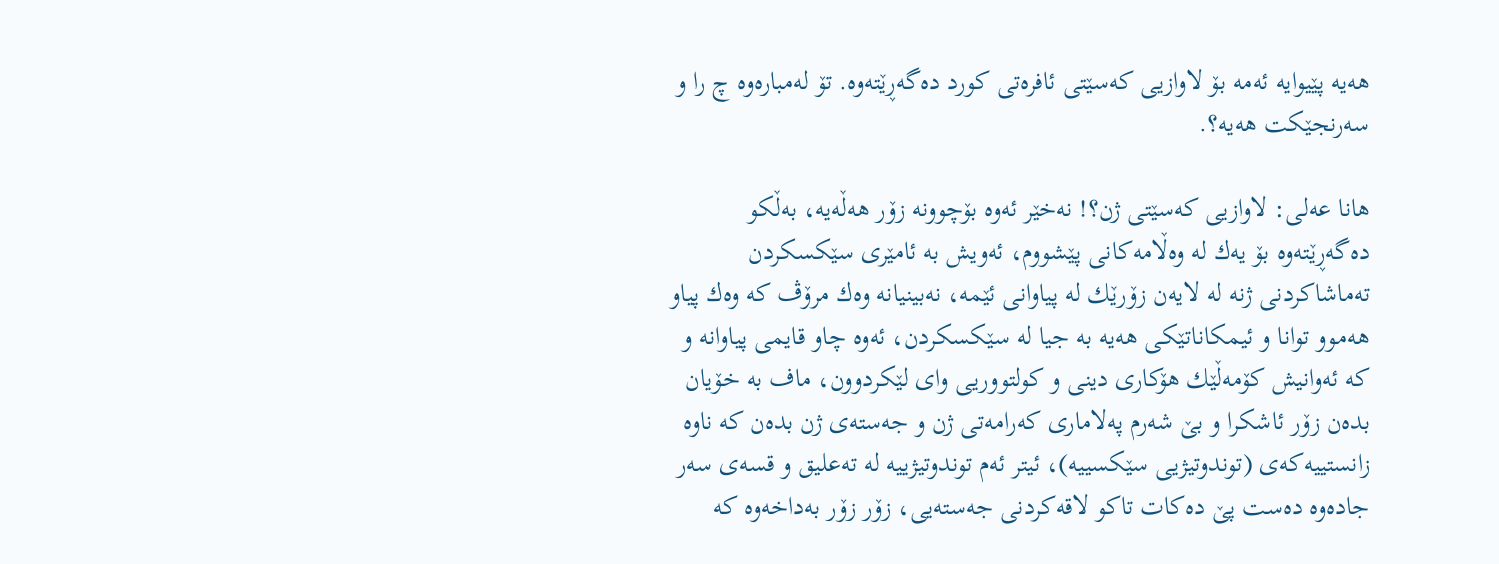هه‌یه‌ پێیوایه‌ ئه‌مه‌ بۆ لاوازیی كه‌سێتی ئافره‌تی كورد ده‌گه‌ڕێته‌وه‌. تۆ له‌مباره‌وه‌ چ را و سه‌رنجێكت هه‌یه‌؟.

هانا عه‌لی: لاوازیی كه‌سێتی ژن؟! نه‌خێر ئه‌وه‌ بۆچوونه‌ زۆر هه‌ڵه‌یه‌، به‌ڵكو ده‌گه‌ڕێته‌وه‌ بۆ یه‌ك له‌ وه‌ڵامه‌كانی پێشووم، ئه‌ویش به‌ ئامێری سێكسكردن ته‌ماشاكردنی ژنه‌ له‌ لایه‌ن زۆرێك له‌ پیاوانی ئێمه‌، نه‌بینیانه‌ وه‌ك مرۆڤ كه‌ وه‌ك پیاو هه‌موو توانا و ئیمكاناتێكی هه‌یه‌ به‌ جیا له‌ سێكسكردن، ئه‌وه‌ چاو قایمی پیاوانه‌ و كه‌ ئه‌وانیش كۆمه‌ڵێك هۆكاری دینی و كولتووریی وای لێكردوون، ماف به‌ خۆیان بده‌ن زۆر ئاشكرا و بێ شه‌رم په‌لاماری كه‌رامه‌تی ژن و جه‌سته‌ی ژن بده‌ن كه‌ ناوه‌ زانستییه‌كه‌ی (توندوتیژیی سێكسییه‌)، ئیتر ئه‌م توندوتیژییه‌ له‌ ته‌علیق و قسه‌ی سه‌ر جاده‌وه‌ ده‌ست پێ ده‌كات تاكو لاقه‌كردنی جه‌سته‌یی، زۆر زۆر به‌داخه‌وه‌ كه‌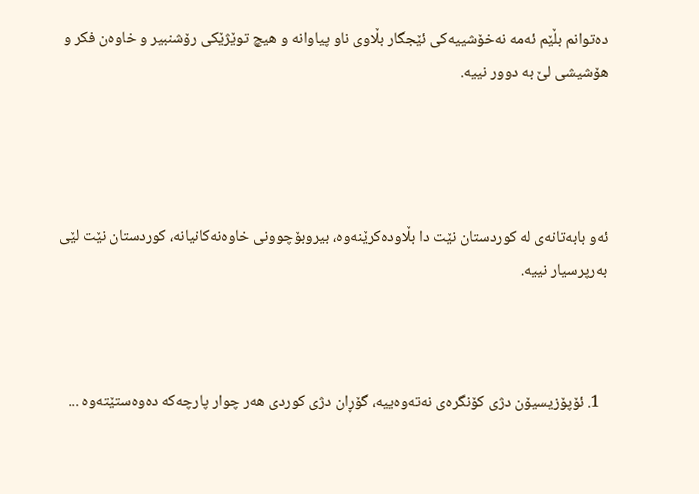ده‌توانم بڵێم ئه‌مه‌ نه‌خۆشییه‌كی ئێجگار بڵاوی ناو پیاوانه‌ و هیچ توێژێكی رۆشنبیر و خاوه‌ن فكر و هۆشیشی لێ به‌ دوور نییه‌.




ئه‌و بابه‌تانه‌ی له‌ کوردستان نێت دا بڵاوده‌کرێنه‌وه‌، بیروبۆچوونی خاوه‌نه‌کانیانه‌، کوردستان نێت لێی به‌رپرسیار نییه‌.



  1. ئۆپۆزیسیۆن دژی كۆنگره‌ی نه‌ته‌وه‌ییه‌، گۆڕان دژی كوردی هه‌ر چوار پارچه‌كه‌ ده‌وه‌ستێته‌وه‌ ...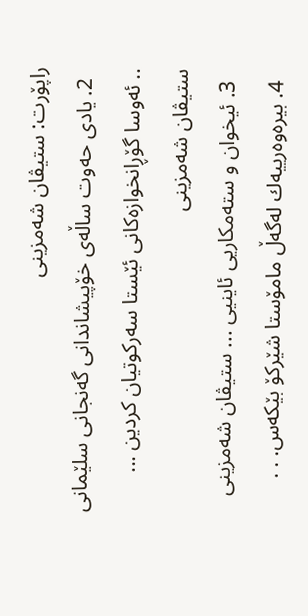راپۆرت: ستیڤان شه‌مزینی
  2. یادی حه‌وت ساڵه‌ی خۆپیشاندانی گه‌نجانی سلێمانی .. ئه‌وسا گۆڕانخوازه‌كانی ئێستا سه‌ركوتیان كردین ... ستیڤان شه‌مزینی
  3. ئیخوان و سته‌مكاریی ئاینیی ... ستیڤان شه‌مزینی
  4. بیره‌وه‌رییه‌ك له‌گه‌ڵ مامۆستا شێركۆ بێكه‌س. . .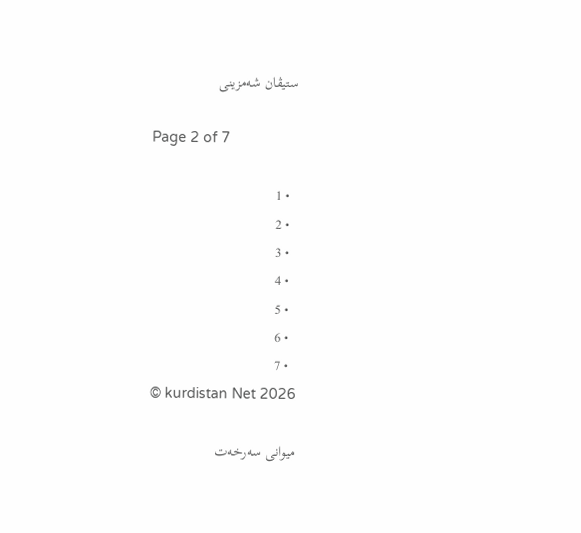ستیڤان شه‌مزینی

Page 2 of 7

  • 1
  • 2
  • 3
  • 4
  • 5
  • 6
  • 7
© kurdistan Net 2026

میوانی سەرخەت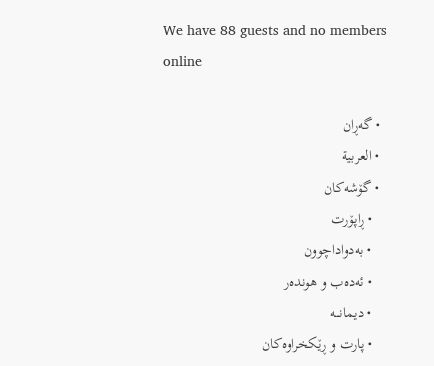We have 88 guests and no members online

  • گەڕان
  • العربیة
  • گۆشه‌کان
    • ڕاپۆرت
    • به‌دواداچوون
    • ئه‌ده‌ب و هونده‌ر
    • دیمانـــه‌
    • پارت و ڕێکخراوه‌کان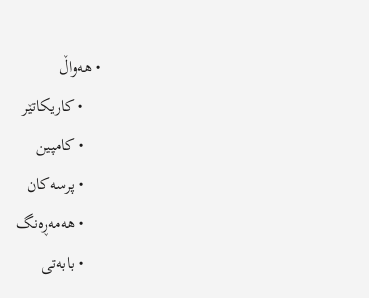• هه‌واڵ
    • کاریکاتێر
    • کامپین
    • پرسه‌کان
    • هه‌مه‌ڕه‌نگ
    • بابه‌تی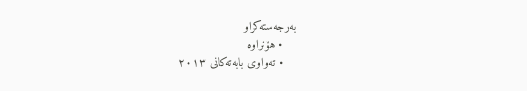به‌رجه‌سته‌کراو
    • هۆنراوە
    • تەواوی بابەتەکانی ٢٠١٣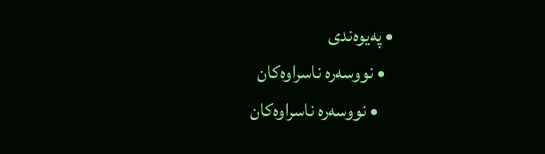• په‌یوه‌ندی
  • نووسه‌ره‌ ناسراوه‌کان
    • نووسه‌ره‌ ناسراوه‌کان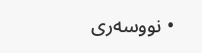• نووسه‌ری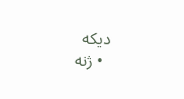دیکه‌
  • ژنە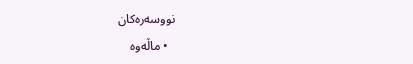نووسەرەکان
  • ماڵەوە